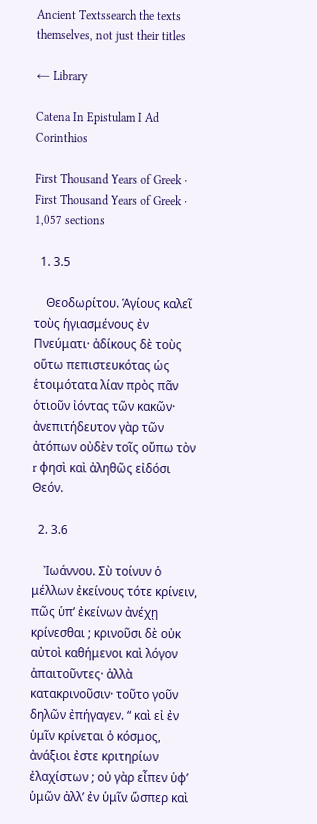Ancient Textssearch the texts themselves, not just their titles

← Library

Catena In Epistulam I Ad Corinthios

First Thousand Years of Greek · First Thousand Years of Greek · 1,057 sections

  1. 3.5

    Θεοδωρίτου. Ἁγίους καλεῖ τοὺς ἡγιασμένους ἐν Πνεύματι· ἀδίκους δὲ τοὺς οὕτω πεπιστευκότας ὡς ἑτοιμότατα λίαν πρὸς πᾶν ὁτιοῦν ἰόντας τῶν κακῶν· ἀνεπιτήδευτον γὰρ τῶν ἀτόπων οὐδὲν τοῖς οὔπω τὸν r φησὶ καὶ ἀληθῶς εἰδόσι Θεόν.

  2. 3.6

    Ἰωάννου. Σὺ τοίνυν ὁ μέλλων ἐκείνους τότε κρίνειν, πῶς ὑπ’ ἐκείνων ἀνέχῃ κρίνεσθαι ; κρινοῦσι δὲ οὐκ αὐτοὶ καθήμενοι καὶ λόγον ἀπαιτοῦντες· ἀλλὰ κατακρινοῦσιν· τοῦτο γοῦν δηλῶν ἐπήγαγεν. “ καὶ εἰ ἐν ὑμῖν κρίνεται ὁ κόσμος, ἀνάξιοι ἐστε κριτηρίων ἐλαχίστων ; οὐ γὰρ εἶπεν ὑφ’ ὑμῶν ἀλλ’ ἐν ὑμῖν ὥσπερ καὶ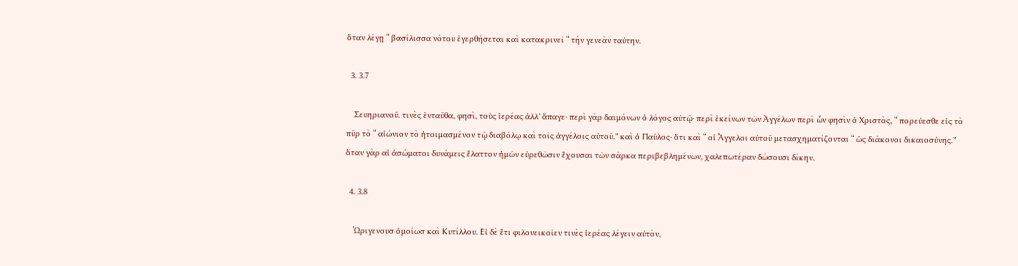ὅταν λέγῃ “ βασίλισσα νότου ἐγερθήσεται καὶ κατακρινεῖ “ τὴν γενεὰν ταύτην.

  3. 3.7

    Σευηριανοῦ. τινὲς ἐνταῦθα, φησὶ, τοὺς ἱερέας ἀλλ’ ἄπαγε· περὶ γὰρ δαιμόνων ὁ λόγος αὐτῷ· περὶ ἐκείνων τῶν Ἀγγέλων περὶ ὧν φησὶν ὁ Χριστὸς, “ πορεύεσθε εἰς τὸ πῦρ τὸ “ αἰώνιον τὸ ἡτοιμασμένον τῷ διαβόλῳ καὶ τοῖς ἀγγέλοις αὐτοῦ.” καὶ ὁ Παῦλος· ὅτι καὶ “ οἱ Ἄγγελοι αὐτοῦ μετασχηματίζονται “ ὡς διάκονοι δικαιοσύνης.” ὅταν γὰρ αἱ ἀσώματοι δυνάμεις ἔλαττον ἡμῶν εὑρεθῶσιν ἔχουσαι τῶν σάρκα περιβεβλημένων, χαλεπωτέραν δώσουσι δίκην.

  4. 3.8

    Ὡριγενουσ ὁμοίωσ καὶ Κυτίλλου. Εἰ δὲ ἔτι φιλονεικοῖεν τινὲς ἱερέας λέγειν αὐτὸν,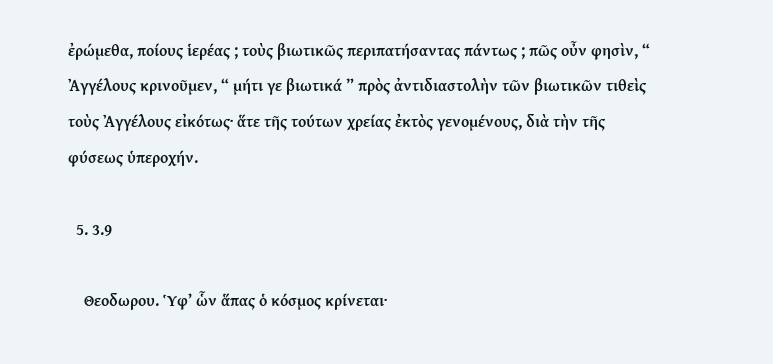ἐρώμεθα, ποίους ἱερέας ; τοὺς βιωτικῶς περιπατήσαντας πάντως ; πῶς οὖν φησὶν, “ Ἀγγέλους κρινοῦμεν, “ μήτι γε βιωτικά ” πρὸς ἀντιδιαστολὴν τῶν βιωτικῶν τιθεὶς τοὺς Ἀγγέλους εἰκότως· ἅτε τῆς τούτων χρείας ἐκτὸς γενομένους, διὰ τὴν τῆς φύσεως ὑπεροχήν.

  5. 3.9

    Θεοδωρου. Ὑφ’ ὧν ἅπας ὁ κόσμος κρίνεται·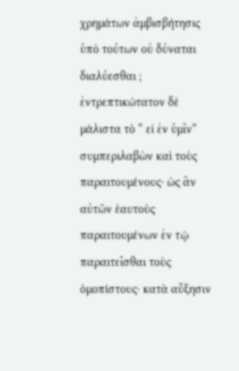χρημάτων ἀμβισβήτησις ὑπὸ τούτων οὐ δύναται διαλύεσθαι ; ἐντρεπτικώτατον δὲ μάλιστα τὸ ” εἰ ἐν ὑμῖν” συμπεριλαβὼν καὶ τοὺς παραιτουμένους· ὡς ἂν αὐτῶν ἑαυτοὺς παραιτουμένων ἐν τῷ παραιτεῖσθαι τοὺς ὁμοπίστους· κατὰ αὔξησιν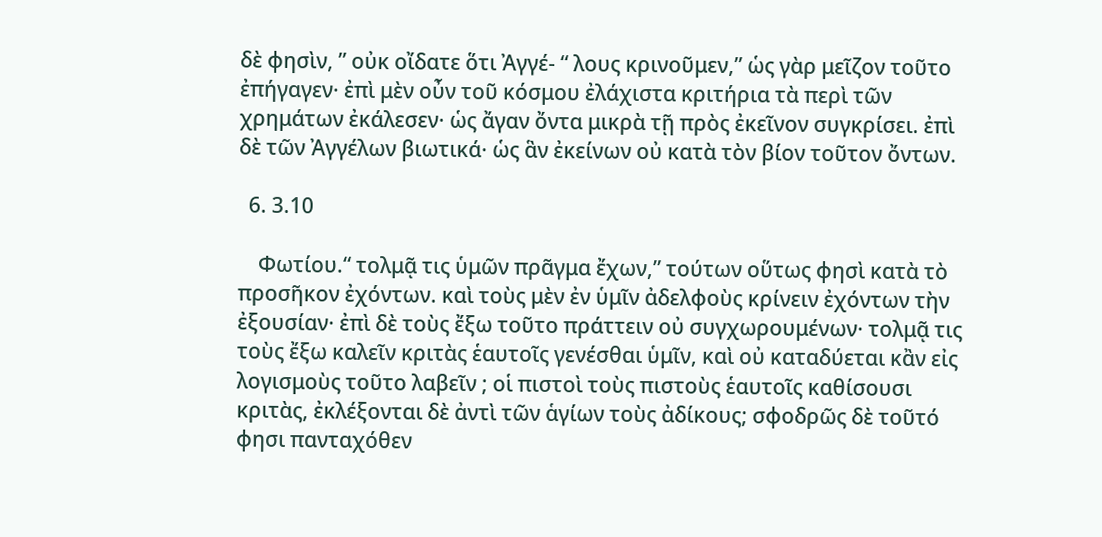δὲ φησὶν, ” οὐκ οἴδατε ὅτι Ἀγγέ- “ λους κρινοῦμεν,” ὡς γὰρ μεῖζον τοῦτο ἐπήγαγεν· ἐπὶ μὲν οὖν τοῦ κόσμου ἐλάχιστα κριτήρια τὰ περὶ τῶν χρημάτων ἐκάλεσεν· ὡς ἄγαν ὄντα μικρὰ τῇ πρὸς ἐκεῖνον συγκρίσει. ἐπὶ δὲ τῶν Ἀγγέλων βιωτικά· ὡς ἃν ἐκείνων οὐ κατὰ τὸν βίον τοῦτον ὄντων.

  6. 3.10

    Φωτίου.“ τολμᾷ τις ὑμῶν πρᾶγμα ἔχων,” τούτων οὕτως φησὶ κατὰ τὸ προσῆκον ἐχόντων. καὶ τοὺς μὲν ἐν ὑμῖν ἀδελφοὺς κρίνειν ἐχόντων τὴν ἐξουσίαν· ἐπὶ δὲ τοὺς ἔξω τοῦτο πράττειν οὐ συγχωρουμένων· τολμᾷ τις τοὺς ἔξω καλεῖν κριτὰς ἑαυτοῖς γενέσθαι ὑμῖν, καὶ οὐ καταδύεται κἂν εἰς λογισμοὺς τοῦτο λαβεῖν ; οἱ πιστοὶ τοὺς πιστοὺς ἑαυτοῖς καθίσουσι κριτὰς, ἐκλέξονται δὲ ἀντὶ τῶν ἁγίων τοὺς ἀδίκους; σφοδρῶς δὲ τοῦτό φησι πανταχόθεν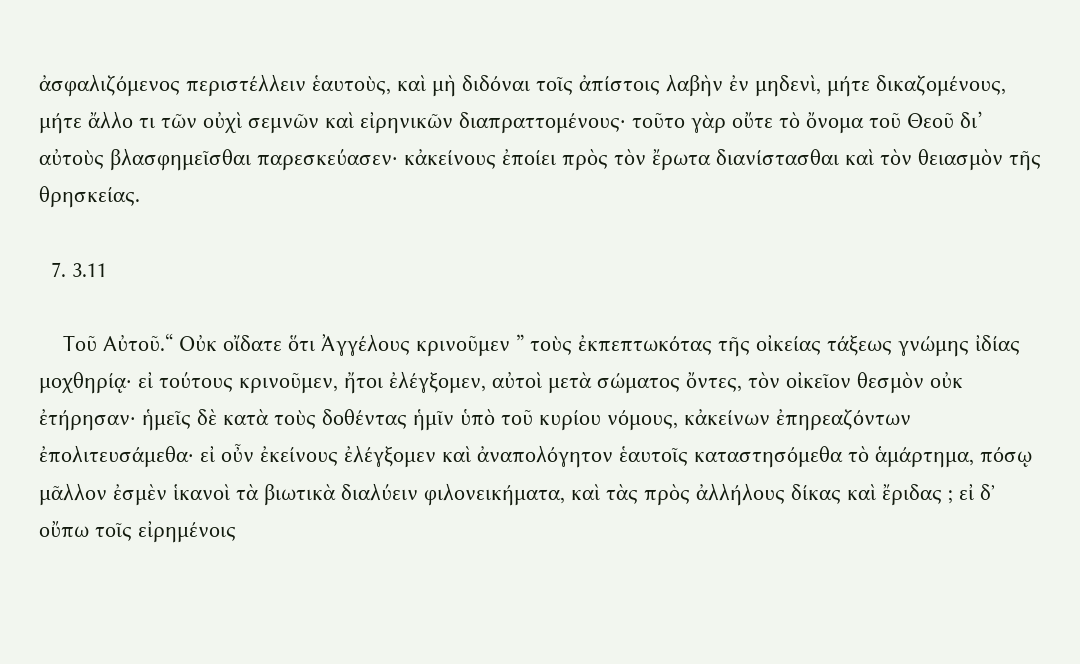ἀσφαλιζόμενος περιστέλλειν ἑαυτοὺς, καὶ μὴ διδόναι τοῖς ἀπίστοις λαβὴν ἐν μηδενὶ, μήτε δικαζομένους, μήτε ἄλλο τι τῶν οὐχὶ σεμνῶν καὶ εἰρηνικῶν διαπραττομένους· τοῦτο γὰρ οὔτε τὸ ὄνομα τοῦ Θεοῦ δι’ αὐτοὺς βλασφημεῖσθαι παρεσκεύασεν· κἀκείνους ἐποίει πρὸς τὸν ἔρωτα διανίστασθαι καὶ τὸν θειασμὸν τῆς θρησκείας.

  7. 3.11

    Τοῦ Αὐτοῦ.“ Οὐκ οἴδατε ὅτι Ἀγγέλους κρινοῦμεν ” τοὺς ἐκπεπτωκότας τῆς οἰκείας τάξεως γνώμης ἰδίας μοχθηρίᾳ· εἰ τούτους κρινοῦμεν, ἤτοι ἐλέγξομεν, αὐτοὶ μετὰ σώματος ὄντες, τὸν οἰκεῖον θεσμὸν οὐκ ἐτήρησαν· ἡμεῖς δὲ κατὰ τοὺς δοθέντας ἡμῖν ὑπὸ τοῦ κυρίου νόμους, κἀκείνων ἐπηρεαζόντων ἐπολιτευσάμεθα· εἰ οὖν ἐκείνους ἐλέγξομεν καὶ ἀναπολόγητον ἑαυτοῖς καταστησόμεθα τὸ ἁμάρτημα, πόσῳ μᾶλλον ἐσμὲν ἱκανοὶ τὰ βιωτικὰ διαλύειν φιλονεικήματα, καὶ τὰς πρὸς ἀλλήλους δίκας καὶ ἔριδας ; εἰ δ᾿ οὔπω τοῖς εἰρημένοις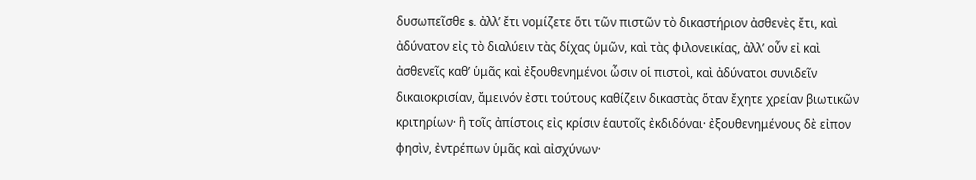δυσωπεῖσθε s. ἀλλ’ ἔτι νομίζετε ὅτι τῶν πιστῶν τὸ δικαστήριον ἀσθενὲς ἔτι, καὶ ἀδύνατον εἰς τὸ διαλύειν τὰς δίχας ὑμῶν, καὶ τὰς φιλονεικίας, ἀλλ’ οὖν εἰ καὶ ἀσθενεῖς καθ’ ὑμᾶς καὶ ἐξουθενημένοι ὦσιν οἱ πιστοὶ, καὶ ἀδύνατοι συνιδεῖν δικαιοκρισίαν, ἄμεινόν ἐστι τούτους καθίζειν δικαστὰς ὅταν ἔχητε χρείαν βιωτικῶν κριτηρίων· ἣ τοῖς ἀπίστοις εἰς κρίσιν ἑαυτοῖς ἐκδιδόναι· ἐξουθενημένους δὲ εἰπον φησὶν, ἐντρέπων ὑμᾶς καὶ αἰσχύνων·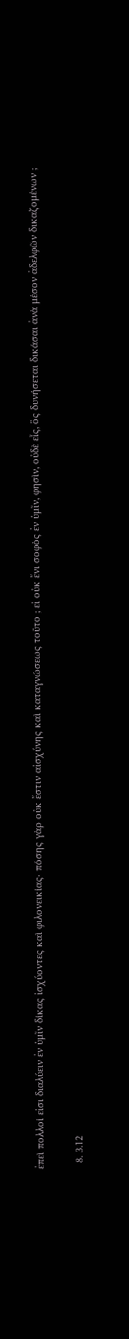ἐπεὶ πολλοί εἰσι διαλύειν ἐν ὑμῖν δίκας ἰσχύοντες καὶ φιλονεικίας· πόσης γὰρ οὐκ ἔστιν αἰσχύνης καὶ καταγνώσεως τοῦτο ; εἰ οὐκ ἔνι σοφὸς ἐν ὑμῖν, φησὶν, οὐδὲ εἷς, ὃς δυνήσεται δικάσαι ἀνὰ μέσον ἀδελφῶν δικαζομένων ;

  8. 3.12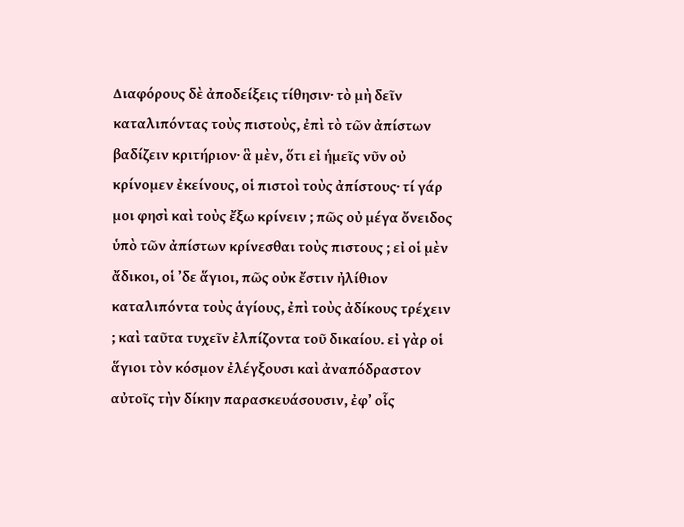Διαφόρους δὲ ἀποδείξεις τίθησιν· τὸ μὴ δεῖν καταλιπόντας τοὺς πιστοὺς, ἐπὶ τὸ τῶν ἀπίστων βαδίζειν κριτήριον· ἃ μὲν, ὅτι εἰ ἡμεῖς νῦν οὐ κρίνομεν ἐκείνους, οἱ πιστοὶ τοὺς ἀπίστους· τί γάρ μοι φησὶ καὶ τοὺς ἔξω κρίνειν ; πῶς οὐ μέγα ὄνειδος ὑπὸ τῶν ἀπίστων κρίνεσθαι τοὺς πιστους ; εἰ οἱ μὲν ἄδικοι, οἱ ’δε ἅγιοι, πῶς οὐκ ἔστιν ἠλίθιον καταλιπόντα τοὺς ἁγίους, ἐπὶ τοὺς ἀδίκους τρέχειν ; καὶ ταῦτα τυχεῖν ἐλπίζοντα τοῦ δικαίου. εἰ γὰρ οἱ ἅγιοι τὸν κόσμον ἐλέγξουσι καὶ ἀναπόδραστον αὐτοῖς τὴν δίκην παρασκευάσουσιν, ἐφ’ οἷς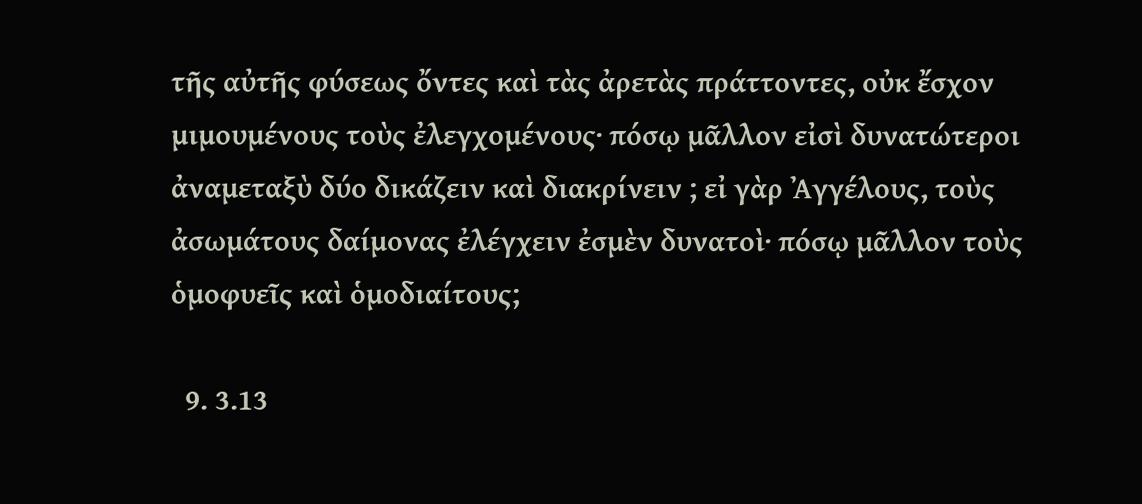τῆς αὐτῆς φύσεως ὄντες καὶ τὰς ἀρετὰς πράττοντες, οὐκ ἔσχον μιμουμένους τοὺς ἐλεγχομένους· πόσῳ μᾶλλον εἰσὶ δυνατώτεροι ἀναμεταξὺ δύο δικάζειν καὶ διακρίνειν ; εἰ γὰρ Ἀγγέλους, τοὺς ἀσωμάτους δαίμονας ἐλέγχειν ἐσμὲν δυνατοὶ· πόσῳ μᾶλλον τοὺς ὁμοφυεῖς καὶ ὁμοδιαίτους;

  9. 3.13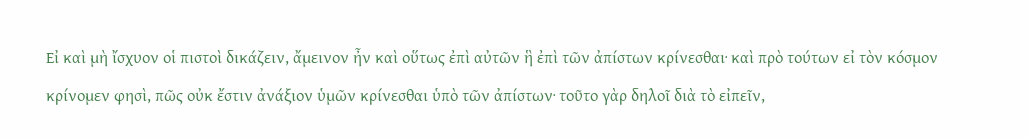Εἰ καὶ μὴ ἴσχυον οἱ πιστοὶ δικάζειν, ἄμεινον ἦν καὶ οὕτως ἐπὶ αὐτῶν ἣ ἐπὶ τῶν ἀπίστων κρίνεσθαι· καὶ πρὸ τούτων εἰ τὸν κόσμον κρίνομεν φησὶ, πῶς οὐκ ἔστιν ἀνάξιον ὑμῶν κρίνεσθαι ὑπὸ τῶν ἀπίστων· τοῦτο γὰρ δηλοῖ διὰ τὸ εἰπεῖν,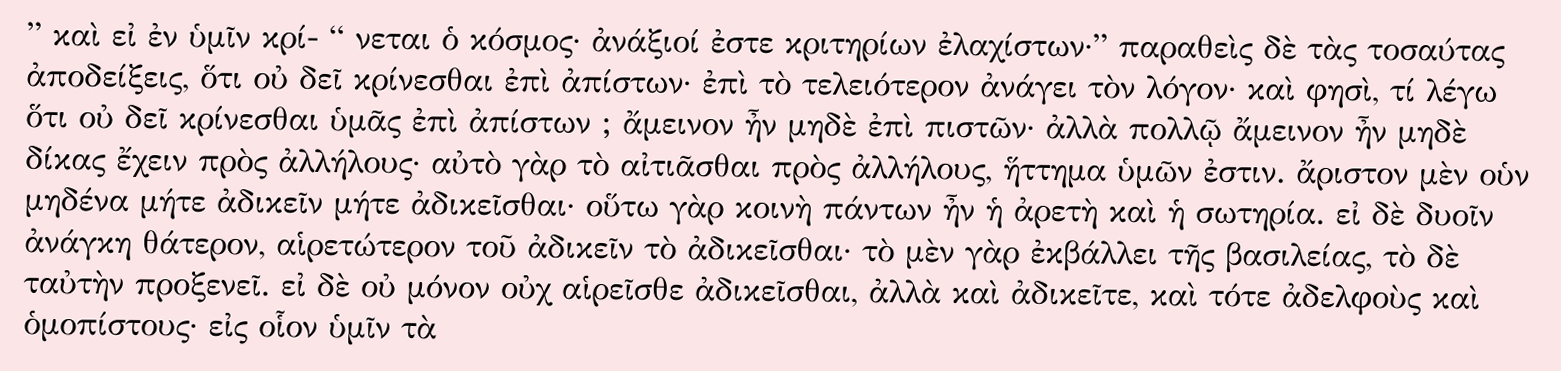” καὶ εἰ ἐν ὑμῖν κρί- “ νεται ὁ κόσμος· ἀνάξιοί ἐστε κριτηρίων ἐλαχίστων·” παραθεὶς δὲ τὰς τοσαύτας ἀποδείξεις, ὅτι οὐ δεῖ κρίνεσθαι ἐπὶ ἀπίστων· ἐπὶ τὸ τελειότερον ἀνάγει τὸν λόγον· καὶ φησὶ, τί λέγω ὅτι οὐ δεῖ κρίνεσθαι ὑμᾶς ἐπὶ ἀπίστων ; ἄμεινον ἦν μηδὲ ἐπὶ πιστῶν· ἀλλὰ πολλῷ ἄμεινον ἦν μηδὲ δίκας ἔχειν πρὸς ἀλλήλους· αὐτὸ γὰρ τὸ αἰτιᾶσθαι πρὸς ἀλλήλους, ἥττημα ὑμῶν ἐστιν. ἄριστον μὲν οὑν μηδένα μήτε ἀδικεῖν μήτε ἀδικεῖσθαι· οὕτω γὰρ κοινὴ πάντων ἦν ἡ ἀρετὴ καὶ ἡ σωτηρία. εἰ δὲ δυοῖν ἀνάγκη θάτερον, αἱρετώτερον τοῦ ἀδικεῖν τὸ ἀδικεῖσθαι· τὸ μὲν γὰρ ἐκβάλλει τῆς βασιλείας, τὸ δὲ ταὐτὴν προξενεῖ. εἰ δὲ οὐ μόνον οὐχ αἱρεῖσθε ἀδικεῖσθαι, ἀλλὰ καὶ ἀδικεῖτε, καὶ τότε ἀδελφοὺς καὶ ὁμοπίστους· εἰς οἷον ὑμῖν τὰ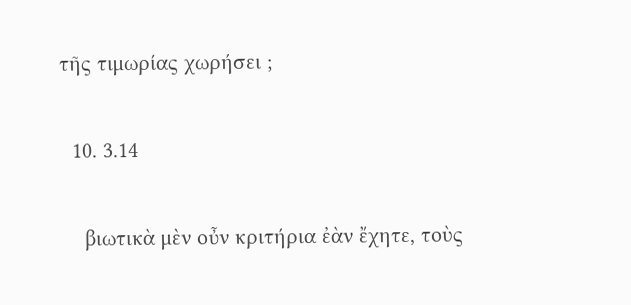τῆς τιμωρίας χωρήσει ;

  10. 3.14

    βιωτικὰ μὲν οὖν κριτήρια ἐὰν ἔχητε, τοὺς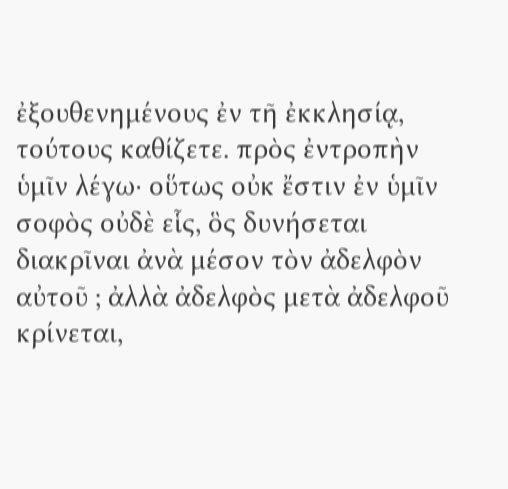ἐξουθενημένους ἐν τῆ ἐκκλησίᾳ, τούτους καθίζετε. πρὸς ἐντροπὴν ὑμῖν λέγω· οὕτως οὐκ ἔστιν ἐν ὑμῖν σοφὸς οὐδὲ εἷς, ὃς δυνήσεται διακρῖναι ἀνὰ μέσον τὸν ἀδελφὸν αὐτοῦ ; ἀλλὰ ἀδελφὸς μετὰ ἀδελφοῦ κρίνεται,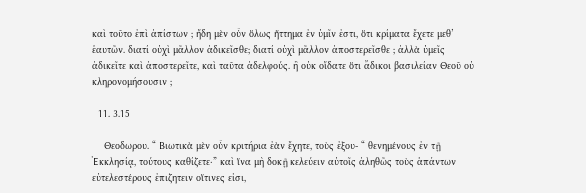καὶ τοῦτο ἐπὶ ἀπίστων ; ἤδη μὲν οὖν ὅλως ἥττημα ἐν ὑμῖν ἐστι, ὅτι κρίματα ἔχετε μεθ’ ἑαυτῶν. διατί οὐχὶ μᾶλλον ἀδικεῖσθε; διατί οὐχὶ μᾶλλον ἀποστερεῖσθε ; ἀλλὰ ὑμεῖς ἀδικεῖτε καὶ ἀποστερεῖτε, καὶ ταῦτα ἀδελφούς. ἢ οὐκ οἴδατε ὅτι ἄδικοι βασιλείαν Θεοῦ οὐ κληρονομήσουσιν ;

  11. 3.15

    Θεοδωρου. “ Βιωτικὰ μὲν οὖν κριτήρια ἐὰν ἔχητε, τοὺς ἐξου- “ θενημένους ἐν τῇ Ἐκκλησίᾳ, τούτους καθίζετε·” καὶ ἵνα μὴ δοκῇ κελεύειν αὐτοῖς ἀληθῶς τοὺς ἁπάντων εὐτελεστέρους ἐπιζητειν οἵτινες εἰσι,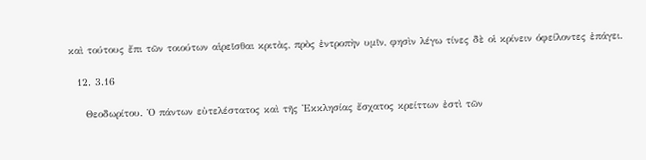καὶ τούτους ἔπι τῶν τοιούτων αἱρεῖσθαι κριτὰς, πρὸς ἐντροπὴν υμῖν, φησὶν λέγω τίνες δὲ οἱ κρίνειν όφείλοντες ἐπάγει.

  12. 3.16

    Θεοδωρίτου. Ὁ πάντων εὐτελέστατος καὶ τῆς Ἐκκλησίας ἔσχατος κρείττων ἐστὶ τῶν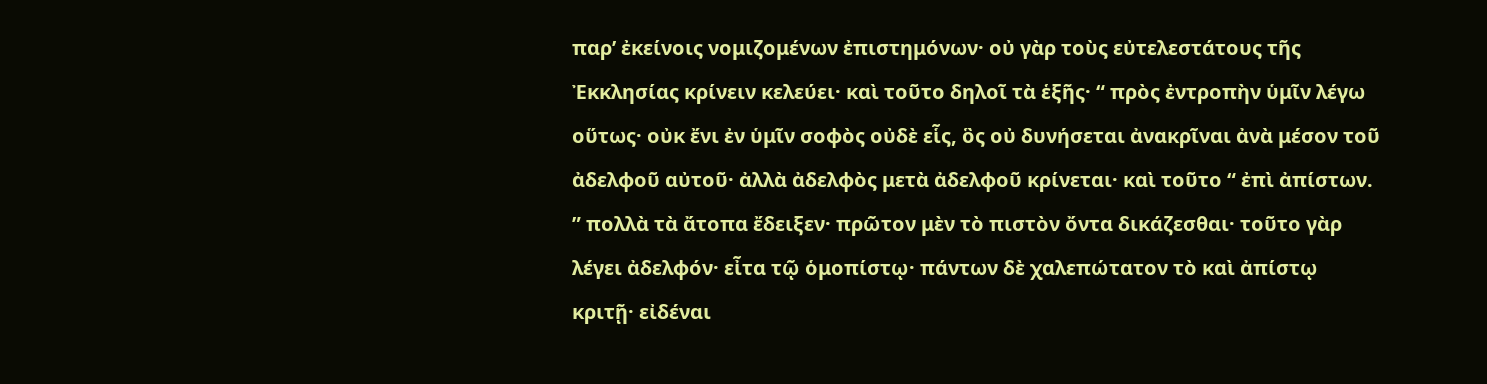παρ’ ἐκείνοις νομιζομένων ἐπιστημόνων· οὐ γὰρ τοὺς εὐτελεστάτους τῆς Ἐκκλησίας κρίνειν κελεύει· καὶ τοῦτο δηλοῖ τὰ ἑξῆς· “ πρὸς ἐντροπὴν ὑμῖν λέγω οὕτως· οὐκ ἔνι ἐν ὑμῖν σοφὸς οὐδὲ εἷς, ὃς οὐ δυνήσεται ἀνακρῖναι ἀνὰ μέσον τοῦ ἀδελφοῦ αὐτοῦ· ἀλλὰ ἀδελφὸς μετὰ ἀδελφοῦ κρίνεται· καὶ τοῦτο “ ἐπὶ ἀπίστων. ” πολλὰ τὰ ἄτοπα ἔδειξεν· πρῶτον μὲν τὸ πιστὸν ὄντα δικάζεσθαι· τοῦτο γὰρ λέγει ἀδελφόν· εἶτα τῷ ὁμοπίστῳ· πάντων δὲ χαλεπώτατον τὸ καὶ ἀπίστῳ κριτῇ· εἰδέναι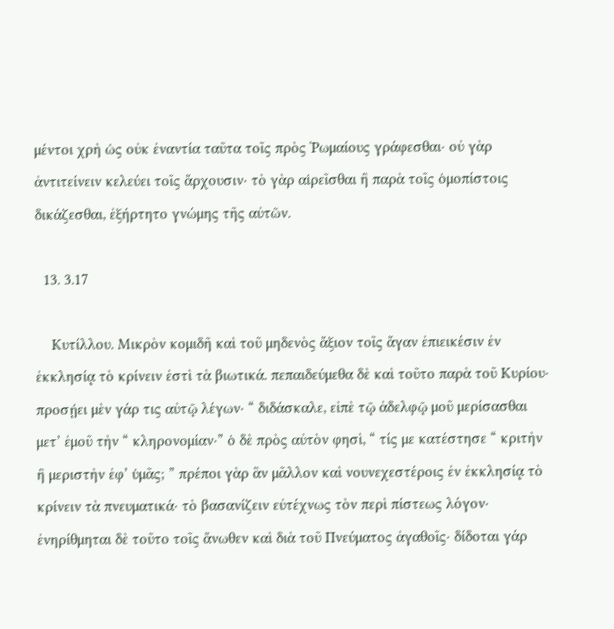μέντοι χρὴ ὡς οὐκ ἐναντία ταῦτα τοῖς πρὸς Ῥωμαίους γράφεσθαι· οὐ γὰρ ἀντιτείνειν κελεύει τοῖς ἄρχουσιν· τὸ γὰρ αἱρεῖσθαι ἣ παρὰ τοῖς ὁμοπίστοις δικάζεσθαι, ἐξήρτητο γνώμης τῆς αὐτῶν.

  13. 3.17

    Κυτίλλου. Μικρὸν κομιδῆ καὶ τοῦ μηδενὸς ἄξιον τοῖς ἄγαν ἐπιεικέσιν ἐν ἐκκλησίᾳ τὸ κρίνειν ἐστὶ τὰ βιωτικά. πεπαιδεύμεθα δὲ καὶ τοῦτο παρὰ τοῦ Κυρίου· προσῄει μὲν γάρ τις αὐτῷ λέγων· “ διδάσκαλε, εἰπὲ τῷ ἀδελφῷ μοῦ μερίσασθαι μετ’ ἐμοῦ τὴν “ κληρονομίαν·” ὁ δὲ πρὸς αὐτὸν φησὶ, “ τίς με κατέστησε “ κριτὴν ἣ μεριστὴν ἐφ’ ὑμᾶς; ” πρέποι γὰρ ἃν μᾶλλον καὶ νουνεχεστέροις ἐν ἐκκλησίᾳ τὸ κρίνειν τὰ πνευματικά· τὸ βασανίζειν εὐτέχνως τὸν περὶ πίστεως λόγον· ἐνηρίθμηται δὲ τοῦτο τοῖς ἄνωθεν καὶ διὰ τοῦ Πνεύματος ἀγαθοῖς· δίδοται γάρ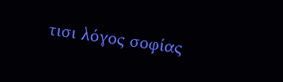τισι λόγος σοφίας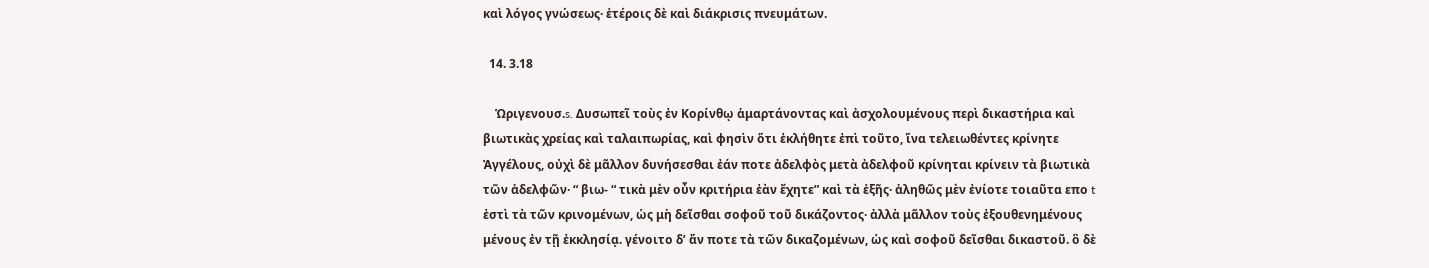καὶ λόγος γνώσεως· ἑτέροις δὲ καὶ διάκρισις πνευμάτων.

  14. 3.18

    Ὡριγενουσ.s. Δυσωπεῖ τοὺς ἐν Κορίνθῳ ἁμαρτάνοντας καὶ ἀσχολουμένους περὶ δικαστήρια καὶ βιωτικὰς χρείας καὶ ταλαιπωρίας, καὶ φησὶν ὅτι ἐκλήθητε ἐπὶ τοῦτο, ἵνα τελειωθέντες κρίνητε Ἀγγέλους, οὐχὶ δὲ μᾶλλον δυνήσεσθαι ἐάν ποτε ἀδελφὸς μετὰ ἀδελφοῦ κρίνηται κρίνειν τὰ βιωτικὰ τῶν ἀδελφῶν· “ βιω- “ τικὰ μὲν οὖν κριτήρια ἐὰν ἔχητε” καὶ τὰ ἑξῆς· ἀληθῶς μὲν ἐνίοτε τοιαῦτα επο t ἐστὶ τὰ τῶν κρινομένων, ὡς μὴ δεῖσθαι σοφοῦ τοῦ δικάζοντος· ἀλλὰ μᾶλλον τοὺς ἐξουθενημένους μένους ἐν τῇ ἐκκλησίᾳ. γένοιτο δ’ ἄν ποτε τὰ τῶν δικαζομένων, ὡς καὶ σοφοῦ δεῖσθαι δικαστοῦ. ὃ δὲ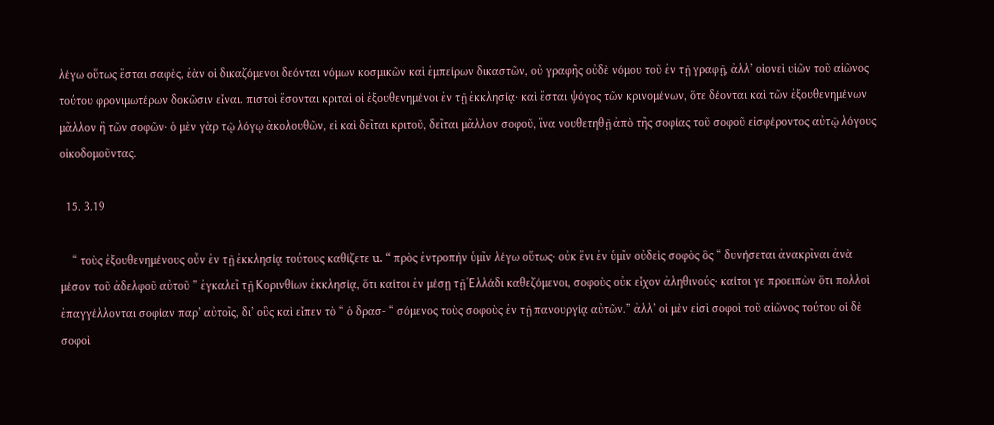λέγω οὕτως ἔσται σαφὲς, ἐὰν οἱ δικαζόμενοι δεόνται νόμων κοσμικῶν καὶ ἐμπείρων δικαστῶν, οὐ γραφῆς οὐδὲ νόμου τοῦ ἐν τῇ γραφῇ, ἀλλ’ οἱονεὶ υἱῶν τοῦ αἰῶνος τούτου φρονιμωτέρων δοκῶσιν εἶναι. πιστοὶ ἔσονται κριταὶ οἱ ἐξουθενημένοι ἐν τῇ ἐκκλησίᾳ· καὶ ἔσται ψόγος τῶν κρινομένων, ὅτε δέονται καὶ τῶν ἐξουθενημένων μᾶλλον ἣ τῶν σοφῶν· ὁ μὲν γὰρ τῷ λόγῳ ἀκολουθῶν, εἰ καὶ δεῖται κριτοῦ, δεῖται μᾶλλον σοφοῦ, ἵνα νουθετηθῇ ἀπὸ τῆς σοφίας τοῦ σοφοῦ εἰσφέροντος αὐτῷ λόγους οἰκοδομοῦντας.

  15. 3.19

    “ τοὺς ἐξουθενημένους οὖν ἐν τῇ ἐκκλησίᾳ τούτους καθίζετε u. “ πρὸς ἐντροπὴν ὑμῖν λέγω οὕτως· οὐκ ἔνι ἐν ὑμῖν οὐδεὶς σοφὸς ὃς “ δυνήσεται ἀνακρῖναι ἀνὰ μέσον τοῦ ἀδελφοῦ αὐτοῦ ” ἐγκαλεῖ τῇ Κορινθίων ἐκκλησίᾳ, ὅτι καίτοι ἐν μέσῃ τῇ Ἑλλάδι καθεζόμενοι, σοφοὺς οὐκ εἶχον ἀληθινούς· καίτοι γε προειπὼν ὅτι πολλοὶ ἐπαγγέλλονται σοφίαν παρ’ αὐτοῖς, δι’ οὓς καὶ εἶπεν τὸ “ ὁ δρασ- “ σόμενος τοὺς σοφοὺς ἐν τῇ πανουργίᾳ αὐτῶν.” ἀλλ’ οἱ μὲν εἰσὶ σοφοὶ τοῦ αἰῶνος τούτου οἱ δὲ σοφοὶ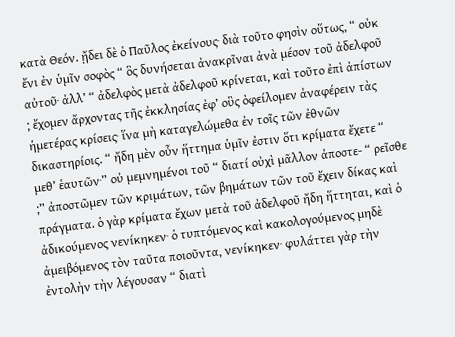κατὰ Θεόν. ᾔδει δὲ ὁ Παῦλος ἐκείνους· διὰ τοῦτο φησὶν οὕτως, “ οὐκ ἔνι ἐν ὑμῖν σοφὸς “ ὃς δυνήσεται ἀνακρῖναι ἀνὰ μέσον τοῦ ἀδελφοῦ αὐτοῦ· ἀλλ’ “ ἀδελφὸς μετὰ ἀδελφοῦ κρίνεται, καὶ τοῦτο ἐπὶ ἀπίστων ; ἔχομεν ἄρχοντας τῆς ἐκκλησίας ἐφ’ οὓς ὀφείλομεν ἀναφέρειν τὰς ἡμετέρας κρίσεις· ἵνα μὴ καταγελώμεθα ἐν τοῖς τῶν ἐθνῶν δικαστηρίοις. “ ἤδη μὲν οὖν ἥττημα ὑμῖν ἐστιν ὅτι κρίματα ἔχετε “ μεθ’ ἑαυτῶν·” οὐ μεμνημένοι τοῦ “ διατί οὐχὶ μᾶλλον ἀποστε- “ ρεῖσθε ;” ἀποστῶμεν τῶν κριμάτων, τῶν βημάτων τῶν τοῦ ἔχειν δίκας καὶ πράγματα. ὁ γὰρ κρίματα ἔχων μετὰ τοῦ ἀδελφοῦ ἤδη ἥττηται, καὶ ὁ ἀδικούμενος νενίκηκεν· ὁ τυπτόμενος καὶ κακολογούμενος μηδὲ ἀμειβόμενος τὸν ταῦτα ποιοῦντα, νενίκηκεν· φυλάττει γὰρ τὴν ἐντολὴν τὴν λέγουσαν “ διατὶ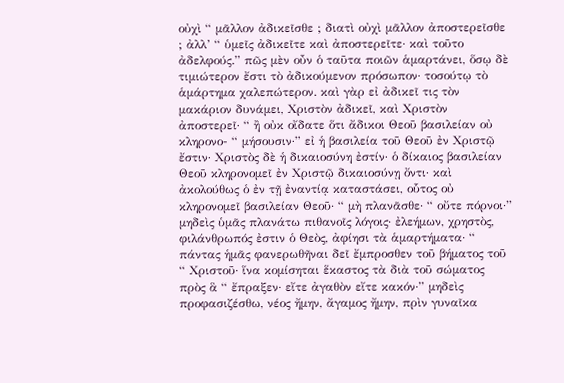οὐχὶ “ μᾶλλον ἀδικεῖσθε ; διατὶ οὐχὶ μᾶλλον ἀποστερεῖσθε ; ἀλλ’ “ ὑμεῖς ἀδικεῖτε καὶ ἀποστερεῖτε· καὶ τοῦτο ἀδελφούς.” πῶς μὲν οὖν ὁ ταῦτα ποιῶν ἁμαρτάνει, ὅσῳ δὲ τιμιώτερον ἔστι τὸ ἀδικούμενον πρόσωπον· τοσούτῳ τὸ ἁμάρτημα χαλεπώτερον. καὶ γὰρ εἰ ἀδικεῖ τις τὸν μακάριον δυνάμει, Χριστὸν ἀδικεῖ, καὶ Χριστὸν ἀποστερεῖ· “ ἢ οὐκ οἴδατε ὅτι ἄδικοι Θεοῦ βασιλείαν οὐ κληρονο- “ μήσουσιν·” εἰ ἡ βασιλεία τοῦ Θεοῦ ἐν Χριστῷ ἔστιν· Χριστὸς δὲ ἡ δικαιοσύνη ἐστίν· ὁ δίκαιος βασιλείαν Θεοῦ κληρονομεῖ ἐν Χριστῷ δικαιοσύνῃ ὄντι· καὶ ἀκολούθως ὁ ἐν τῇ ἐναντίᾳ καταστάσει, οὗτος οὐ κληρονομεῖ βασιλείαν Θεοῦ· “ μὴ πλανᾶσθε· “ οὔτε πόρνοι·” μηδεὶς ὑμᾶς πλανάτω πιθανοῖς λόγοις· ἐλεήμων, χρηστὸς, φιλάνθρωπός ἐστιν ὁ Θεὸς, ἀφίησι τὰ ἁμαρτήματα· “ πάντας ἡμᾶς φανερωθῆναι δεῖ ἔμπροσθεν τοῦ βήματος τοῦ “ Χριστοῦ· ἵνα κομίσηται ἕκαστος τὰ διὰ τοῦ σώματος πρὸς ἃ “ ἔπραξεν· εἴτε ἀγαθὸν εἴτε κακόν·” μηδεὶς προφασιζέσθω, νέος ἤμην, ἄγαμος ἤμην, πρὶν γυναῖκα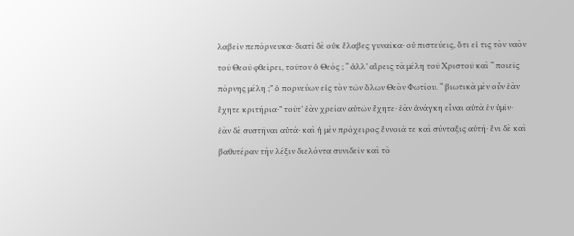λαβεῖν πεπόρνευκα· διατί δὲ οὐκ ἔλαβες γυναῖκα· οὐ πιστεύεις, ὅτι εἰ τις τὸν ναὸν τοῦ Θεοῦ φθείρει, τοῦτον ὁ Θεός ; “ ἀλλ’ αἴρεις τὰ μέλη τοῦ Χριστοῦ καὶ “ ποιεῖς πόρνης μέλη ;” ὁ πορνεύων εἰς τὸν τῶν ὅλων Θεὸν Φωτίου. “ βιωτικὰ μὲν οὖν ἐὰν ἔχητε κριτήρια·” τοῦτ’ ἐὰν χρείαν αὐτῶν ἔχητε· ἐὰν ἀνάγκη εἶναι αὐτὰ ἐν ὑμῖν· ἐὰν δὲ συστῆναι αὐτά· καὶ ἡ μὲν πρόχειρος ἔννοιά τε καὶ σύνταξις αὐτή· ἔνι δὲ καὶ βαθυτέραν τὴν λέξιν διελόντα συνιδεῖν καὶ τὸ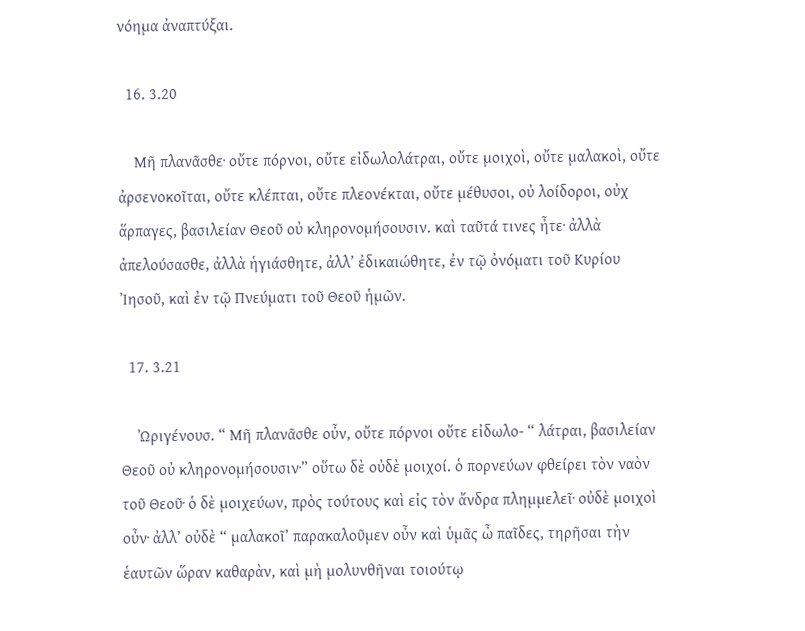νόημα ἀναπτύξαι.

  16. 3.20

    Μῆ πλανᾶσθε· οὔτε πόρνοι, οὔτε εἰδωλολάτραι, οὔτε μοιχοὶ, οὔτε μαλακοὶ, οὔτε ἀρσενοκοῖται, οὔτε κλέπται, οὔτε πλεονέκται, οὔτε μέθυσοι, οὐ λοίδοροι, οὐχ ἅρπαγες, βασιλείαν Θεοῦ οὐ κληρονομήσουσιν. καὶ ταῦτά τινες ἦτε· ἀλλὰ ἀπελούσασθε, ἀλλὰ ἡγιάσθητε, ἀλλ’ ἐδικαιώθητε, ἐν τῷ ὀνόματι τοῦ Κυρίου Ἰησοῦ, καὶ ἐν τῷ Πνεύματι τοῦ Θεοῦ ἡμῶν.

  17. 3.21

    Ὠριγένουσ. “ Μῆ πλανᾶσθε οὖν, οὔτε πόρνοι οὔτε εἰδωλο- “ λάτραι, βασιλείαν Θεοῦ οὐ κληρονομήσουσιν·” οὕτω δὲ οὐδὲ μοιχοί. ὁ πορνεύων φθείρει τὸν ναὸν τοῦ Θεοῦ· ὁ δὲ μοιχεύων, πρὸς τούτους καὶ εἰς τὸν ἄνδρα πλημμελεῖ· οὐδὲ μοιχοὶ οὖν· ἀλλ’ οὐδὲ “ μαλακοῖ’ παρακαλοῦμεν οὖν καὶ ὑμᾶς ὦ παῖδες, τηρῆσαι τὴν ἑαυτῶν ὥραν καθαρὰν, καὶ μὴ μολυνθῆναι τοιούτῳ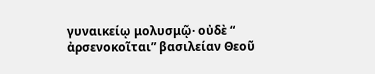γυναικείῳ μολυσμῷ· οὐδὲ “ ἀρσενοκοῖται” βασιλείαν Θεοῦ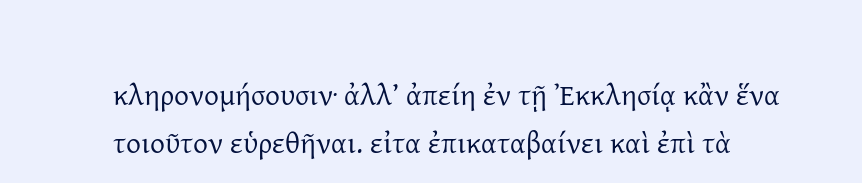κληρονομήσουσιν· ἀλλ’ ἀπείη ἐν τῇ Ἐκκλησίᾳ κἂν ἕνα τοιοῦτον εὑρεθῆναι. εἰτα ἐπικαταβαίνει καὶ ἐπὶ τὰ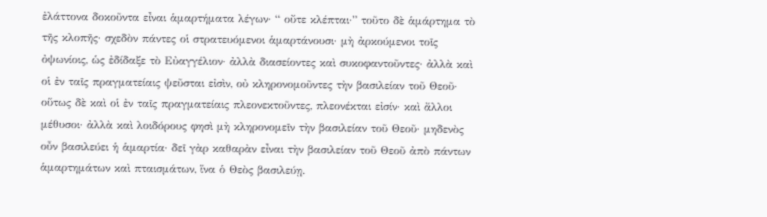ἐλάττονα δοκοῦντα εἶναι ἁμαρτήματα λέγων· “ οὔτε κλέπται·” τοῦτο δὲ ἁμάρτημα τὸ τῆς κλοπῆς· σχεδὸν πάντες οἱ στρατευόμενοι ἁμαρτάνουσι· μὴ ἀρκούμενοι τοῖς ὀψωνίοις, ὡς ἐδίδαξε τὸ Εὐαγγέλιον· ἀλλὰ διασείοντες καὶ συκοφαντοῦντες· ἀλλὰ καὶ οἱ ἐν ταῖς πραγματείαις ψεῦσται εἰσὶν, οὐ κληρονομοῦντες τὴν βασιλείαν τοῦ Θεοῦ· οὕτως δὲ καὶ οἱ ἐν ταῖς πραγματείαις πλεονεκτοῦντες, πλεονέκται εἰσίν· καὶ ἄλλοι μέθυσοι· ἀλλὰ καὶ λοιδόρους φησὶ μὴ κληρονομεῖν τὴν βασιλείαν τοῦ Θεοῦ· μηδενὸς οὖν βασιλεύει ἡ ἁμαρτία· δεῖ γὰρ καθαρὰν εἶναι τὴν βασιλείαν τοῦ Θεοῦ ἀπὸ πάντων ἁμαρτημάτων καὶ πταισμάτων, ἵνα ὁ Θεὸς βασιλεύῃ.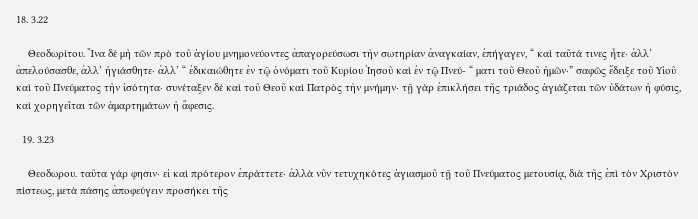18. 3.22

    Θεοδωρίτου. Ἴνα δὲ μὴ τῶν πρὸ τοῦ ἁγίου μνημονεύοντες ἀπαγορεύσωσι τὴν σωτηρίαν ἀναγκαίαν, ἐπήγαγεν, “ καὶ ταῦτά τινες ἦτε· ἀλλ’ ἀπελούσασθε, ἀλλ’ ἡγιάσθητε· ἀλλ’ “ ἐδικαιώθητε ἐν τῷ ὀνόματι τοῦ Κυρίου Ἰησοῦ καὶ ἐν τῷ Πνεύ- “ ματι τοῦ Θεοῦ ἡμῶν·” σαφῶς ἔδειξε τοῦ Υἱοῦ καὶ τοῦ Πνεύματος τὴν ἰσότητα· συνέταξεν δὲ καὶ τοῦ Θεοῦ καὶ Πατρὸς τὴν μνήμην· τῇ γὰρ ἐπικλήσει τῆς τριάδος ἁγιάζεται τῶν ὑδάτων ἡ φύσις, καὶ χορηγεῖται τῶν ἁμαρτημάτων ἡ ἄφεσις.

  19. 3.23

    Θεοδωρου. ταῦτα γάρ φησιν· εἰ καὶ πρότερον ἐπράττετε· ἀλλὰ νῦν τετυχηκότες ἁγιασμοῦ τῇ τοῦ Πνεύματος μετουσίᾳ, διὰ τῆς ἐπὶ τὸν Χριστὸν πίστεως, μετὰ πάσης ἀποφεύγειν προσήκει τῆς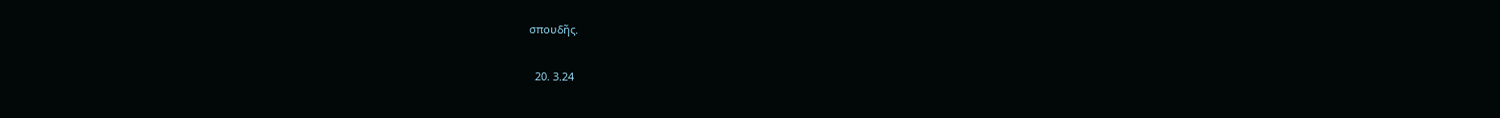σπουδῆς.

  20. 3.24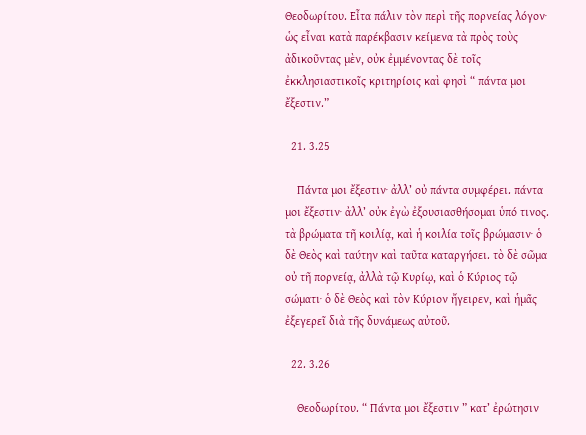Θεοδωρίτου. Εἶτα πάλιν τὸν περὶ τῆς πορνείας λόγον· ὡς εἶναι κατὰ παρέκβασιν κείμενα τὰ πρὸς τοὺς ἀδικοῦντας μὲν, οὐκ ἐμμένοντας δὲ τοῖς ἐκκλησιαστικοῖς κριτηρίοις καὶ φησὶ “ πάντα μοι ἔξεστιν.”

  21. 3.25

    Πάντα μοι ἔξεστιν· ἀλλ’ οὐ πάντα συμφέρει. πάντα μοι ἔξεστιν· ἀλλ’ οὐκ ἐγὼ ἐξουσιασθήσομαι ὑπό τινος. τὰ βρώματα τῆ κοιλίᾳ, καὶ ἡ κοιλία τοῖς βρώμασιν· ὁ δὲ Θεὸς καὶ ταύτην καὶ ταῦτα καταργήσει. τὸ δὲ σῶμα οὐ τῆ πορνείᾳ, ἀλλὰ τῷ Κυρίῳ, καὶ ὁ Κύριος τῷ σώματι· ὁ δὲ Θεὸς καὶ τὸν Κύριον ἤγειρεν, καὶ ἡμᾶς ἐξεγερεῖ διὰ τῆς δυνάμεως αὐτοῦ.

  22. 3.26

    Θεοδωρίτου. “ Πάντα μοι ἔξεστιν ” κατ’ ἐρώτησιν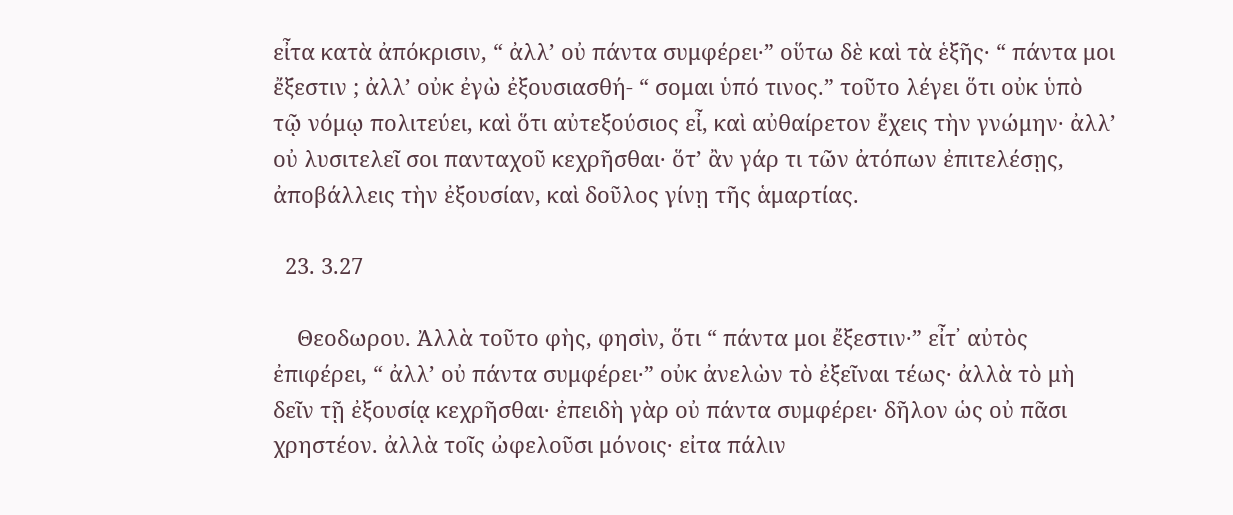εἶτα κατὰ ἀπόκρισιν, “ ἀλλ’ οὐ πάντα συμφέρει·” οὕτω δὲ καὶ τὰ ἑξῆς· “ πάντα μοι ἔξεστιν ; ἀλλ’ οὐκ ἐγὼ ἐξουσιασθή- “ σομαι ὑπό τινος.” τοῦτο λέγει ὅτι οὐκ ὑπὸ τῷ νόμῳ πολιτεύει, καὶ ὅτι αὐτεξούσιος εἶ, καὶ αὐθαίρετον ἔχεις τὴν γνώμην· ἀλλ’ οὐ λυσιτελεῖ σοι πανταχοῦ κεχρῆσθαι· ὅτ’ ἂν γάρ τι τῶν ἀτόπων ἐπιτελέσῃς, ἀποβάλλεις τὴν ἐξουσίαν, καὶ δοῦλος γίνῃ τῆς ἁμαρτίας.

  23. 3.27

    Θεοδωρου. Ἀλλὰ τοῦτο φὴς, φησὶν, ὅτι “ πάντα μοι ἔξεστιν·” εἶτ᾿ αὐτὸς ἐπιφέρει, “ ἀλλ’ οὐ πάντα συμφέρει·” οὐκ ἀνελὼν τὸ ἐξεῖναι τέως· ἀλλὰ τὸ μὴ δεῖν τῇ ἐξουσίᾳ κεχρῆσθαι· ἐπειδὴ γὰρ οὐ πάντα συμφέρει· δῆλον ὡς οὐ πᾶσι χρηστέον. ἀλλὰ τοῖς ὠφελοῦσι μόνοις· εἰτα πάλιν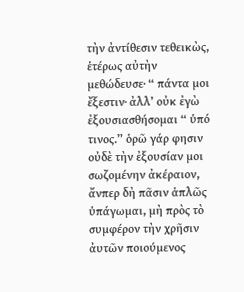τὴν ἀντίθεσιν τεθεικὼς, ἑτέρως αὐτὴν μεθώδευσε· “ πάντα μοι ἔξεστιν· ἀλλ’ οὐκ ἐγὼ ἐξουσιασθήσομαι “ ὑπό τινος.” ὁρῶ γάρ φησιν οὐδὲ τὴν ἐξουσίαν μοι σωζομένην ἀκέραιον, ἄνπερ δὴ πᾶσιν ἁπλῶς ὑπάγωμαι, μὴ πρὸς τὸ συμφέρον τὴν χρῆσιν ἀυτῶν ποιούμενος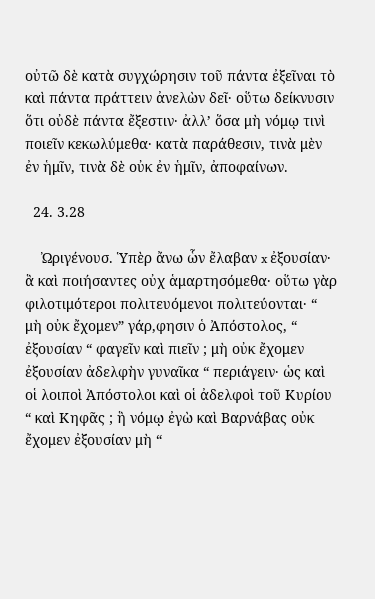οὐτῶ δὲ κατὰ συγχώρησιν τοῦ πάντα ἐξεῖναι τὸ καὶ πάντα πράττειν ἀνελὼν δεῖ· οὕτω δείκνυσιν ὅτι οὐδὲ πάντα ἔξεστιν· ἀλλ’ ὅσα μὴ νόμῳ τινὶ ποιεῖν κεκωλύμεθα· κατὰ παράθεσιν, τινὰ μὲν ἐν ἡμῖν, τινὰ δὲ οὐκ ἐν ἡμῖν, ἀποφαίνων.

  24. 3.28

    Ὠριγένουσ. Ὑπὲρ ἄνω ὧν ἔλαβαν x ἐξουσίαν· ἃ καὶ ποιήσαντες οὐχ ἁμαρτησόμεθα· οὕτω γὰρ φιλοτιμότεροι πολιτευόμενοι πολιτεύονται· “ μὴ οὐκ ἔχομεν” γάρ,φησιν ὁ Ἀπόστολος, “ ἐξουσίαν “ φαγεῖν καὶ πιεῖν ; μὴ οὐκ ἔχομεν ἐξουσίαν ἀδελφὴν γυναῖκα “ περιάγειν· ὡς καὶ οἱ λοιποὶ Ἀπόστολοι καὶ οἱ ἀδελφοὶ τοῦ Κυρίου “ καὶ Κηφᾶς ; ἣ νόμῳ ἐγὼ καὶ Βαρνάβας οὐκ ἔχομεν ἐξουσίαν μὴ “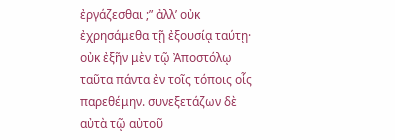ἐργάζεσθαι ;” ἀλλ’ οὐκ ἐχρησάμεθα τῇ ἐξουσίᾳ ταύτῃ· οὐκ ἐξῆν μὲν τῷ Ἀποστόλῳ ταῦτα πάντα ἐν τοῖς τόποις οἷς παρεθέμην. συνεξετάζων δὲ αὐτὰ τῷ αὐτοῦ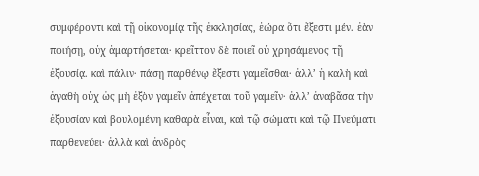συμφέροντι καὶ τῇ οἰκονομίᾳ τῆς ἐκκλησίας, ἑώρα ὅτι ἔξεστι μέν. ἐὰν ποιήσῃ, οὐχ ἁμαρτήσεται· κρεῖττον δὲ ποιεῖ οὐ χρησάμενος τῇ ἐξουσίᾳ. καὶ πάλιν· πάσῃ παρθένῳ ἔξεστι γαμεῖσθαι· ἀλλ’ ἡ καλὴ καὶ ἀγαθὴ οὐχ ὡς μὴ ἐξὸν γαμεῖν ἀπέχεται τοῦ γαμεῖν· ἀλλ’ ἀναβᾶσα τὴν ἐξουσίαν καὶ βουλομένη καθαρὰ εἶναι, καὶ τῷ σώματι καὶ τῷ Πνεύματι παρθενεύει· ἀλλὰ καὶ ἀνδρὸς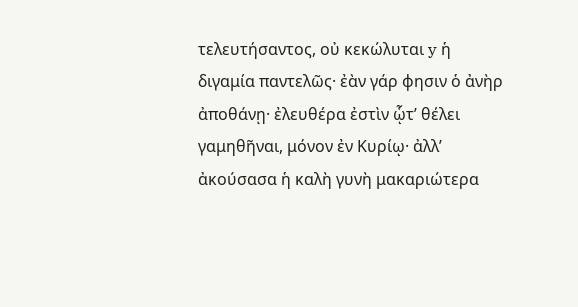τελευτήσαντος, οὐ κεκώλυται y ἡ διγαμία παντελῶς· ἐὰν γάρ φησιν ὁ ἀνὴρ ἀποθάνῃ· ἐλευθέρα ἐστὶν ᾧτ’ θέλει γαμηθῆναι, μόνον ἐν Κυρίῳ· ἀλλ’ ἀκούσασα ἡ καλὴ γυνὴ μακαριώτερα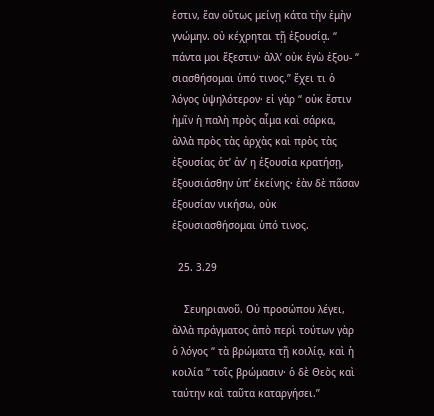ἐστιν, ἔαν οὕτως μείνῃ κάτα τὴν ἐμὴν γνώμην. οὐ κέχρηται τῇ ἐξουσίᾳ. “ πάντα μοι ἔξεστιν· ἀλλ’ οὐκ ἐγὼ ἐξου- “ σιασθήσομαι ὑπό τινος.” ἔχει τι ὁ λόγος ὑψηλότερον· εἰ γὰρ “ οὐκ ἔστιν ἡμῖν ἡ παλὴ πρὸς αἷμα καὶ σάρκα, ἀλλὰ πρὸς τὰς ἀρχὰς καὶ πρὸς τὰς ἐξουσίας ὁτ’ ἀν’ η ἐξουσία κρατήσῃ, ἐξουσιάσθην ὑπ’ ἐκείνης· ἐὰν δὲ πᾶσαν ἐξουσίαν νικήσω, οὐκ ἐξουσιασθήσομαι ὑπό τινος.

  25. 3.29

    Σευηριανοῦ. Οὐ προσώπου λέγει, ἀλλὰ πράγματος ἀπὸ περὶ τούτων γὰρ ὁ λόγος “ τὰ βρώματα τῇ κοιλίᾳ, καὶ ἡ κοιλία “ τοῖς βρώμασιν· ὁ δὲ Θεὸς καὶ ταύτην καὶ ταῦτα καταργήσει.”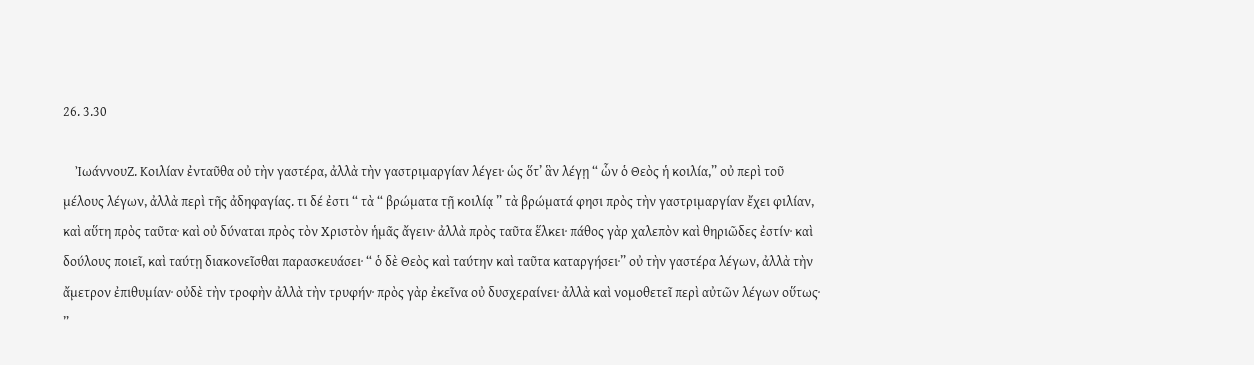26. 3.30

    ἸωάννουΖ. Κοιλίαν ἐνταῦθα οὐ τὴν γαστέρα, ἀλλὰ τὴν γαστριμαργίαν λέγει· ὡς ὅτ’ ἃν λέγῃ “ ὧν ὁ Θεὸς ἡ κοιλία,” οὐ περὶ τοῦ μέλους λέγων, ἀλλὰ περὶ τῆς ἀδηφαγίας. τι δέ ἐστι “ τὰ “ βρώματα τῇ κοιλίᾳ ” τὰ βρώματά φησι πρὸς τὴν γαστριμαργίαν ἔχει φιλίαν, καὶ αὕτη πρὸς ταῦτα· καὶ οὐ δύναται πρὸς τὸν Χριστὸν ἡμᾶς ἄγειν· ἀλλὰ πρὸς ταῦτα ἕλκει· πάθος γὰρ χαλεπὸν καὶ θηριῶδες ἐστίν· καὶ δούλους ποιεῖ, καὶ ταύτῃ διακονεῖσθαι παρασκευάσει· “ ὁ δὲ Θεὸς καὶ ταύτην καὶ ταῦτα καταργήσει·” οὐ τὴν γαστέρα λέγων, ἀλλὰ τὴν ἄμετρον ἐπιθυμίαν· οὐδὲ τὴν τροφὴν ἀλλὰ τὴν τρυφήν· πρὸς γὰρ ἐκεῖνα οὐ δυσχεραίνει· ἀλλὰ καὶ νομοθετεῖ περὶ αὐτῶν λέγων οὕτως· ”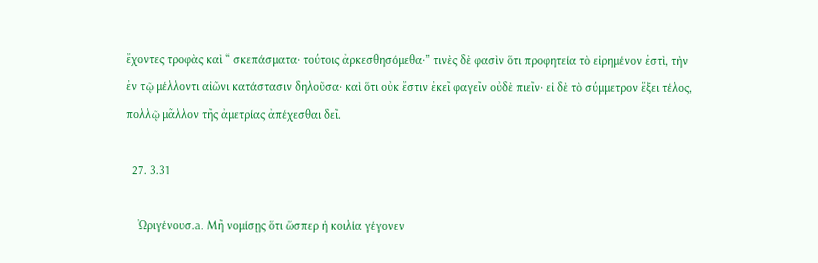ἔχοντες τροφὰς καὶ “ σκεπάσματα· τούτοις ἀρκεσθησόμεθα·” τινὲς δὲ φασὶν ὅτι προφητεία τὸ εἰρημένον ἐστὶ, τὴν ἐν τῷ μέλλοντι αἰῶνι κατάστασιν δηλοῦσα· καὶ ὅτι οὐκ ἔστιν ἐκεῖ φαγεῖν οὐδὲ πιεῖν· εἰ δὲ τὸ σύμμετρον ἕξει τέλος, πολλῷ μᾶλλον τῆς ἀμετρίας ἀπέχεσθαι δεῖ.

  27. 3.31

    Ὠριγένουσ.a. Μῆ νομίσῃς ὅτι ὥσπερ ἡ κοιλία γέγονεν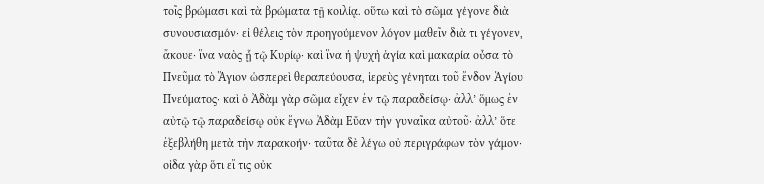τοῖς βρώμασι καὶ τὰ βρώματα τῇ κοιλίᾳ. οὕτω καὶ τὸ σῶμα γέγονε διὰ συνουσιασμόν· εἰ θέλεις τὸν προηγούμενον λόγον μαθεῖν διὰ τι γέγονεν, ἄκουε· ἵνα ναὸς ᾗ τῷ Κυρίῳ· καὶ ἵνα ἡ ψυχὴ ἁγία καὶ μακαρία οὖσα τὸ Πνεῦμα τὸ Ἅγιον ὡσπερεὶ θεραπεύουσα, ἱερεὺς γένηται τοῦ ἔνδον Ἁγίου Πνεύματος· καὶ ὁ Ἀδὰμ γὰρ σῶμα εἶχεν ἐν τῷ παραδείσῳ· ἀλλ’ ὅμως ἐν αὐτῷ τῷ παραδείσῳ οὐκ ἔγνω Ἀδὰμ Εὔαν τὴν γυναῖκα αὐτοῦ· ἀλλ’ ὅτε ἐξεβλήθη μετὰ τὴν παρακοήν· ταῦτα δὲ λέγω οὐ περιγράφων τὸν γάμον· οἰδα γὰρ ὅτι εἴ τις οὐκ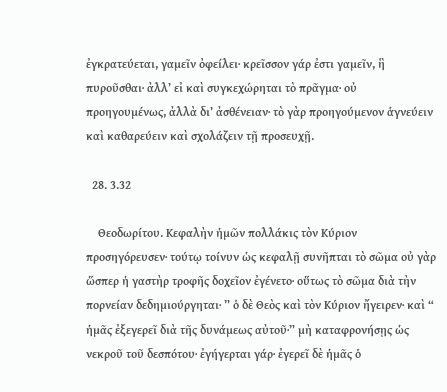ἐγκρατεύεται, γαμεῖν ὀφείλει· κρεῖσσον γάρ ἐστι γαμεῖν, ἣ πυροῦσθαι· ἀλλ’ εἰ καὶ συγκεχώρηται τὸ πρᾶγμα· οὐ προηγουμένως, ἀλλὰ δι’ ἀσθένειαν· τὸ γὰρ προηγούμενον ἁγνεύειν καὶ καθαρεύειν καὶ σχολάζειν τῇ προσευχῇ.

  28. 3.32

    Θεοδωρίτου. Κεφαλὴν ἡμῶν πολλάκις τὸν Κύριον προσηγόρευσεν· τούτῳ τοίνυν ὡς κεφαλῇ συνῆπται τὸ σῶμα οὐ γὰρ ὥσπερ ἡ γαστὴρ τροφῆς δοχεῖον ἐγένετο· οὕτως τὸ σῶμα διὰ τὴν πορνείαν δεδημιούργηται· ” ὁ δὲ Θεὸς καὶ τὸν Κύριον ἤγειρεν· καὶ “ ἡμᾶς ἐξεγερεῖ διὰ τῆς δυνάμεως αὐτοῦ·” μὴ καταφρονήσῃς ὡς νεκροῦ τοῦ δεσπότου· ἐγήγερται γάρ· ἐγερεῖ δὲ ἡμᾶς ὁ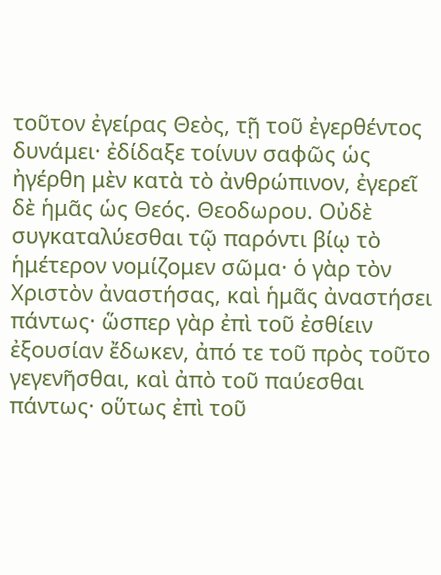τοῦτον ἐγείρας Θεὸς, τῇ τοῦ ἐγερθέντος δυνάμει· ἐδίδαξε τοίνυν σαφῶς ὡς ἠγέρθη μὲν κατὰ τὸ ἀνθρώπινον, ἐγερεῖ δὲ ἡμᾶς ὡς Θεός. Θεοδωρου. Οὐδὲ συγκαταλύεσθαι τῷ παρόντι βίῳ τὸ ἡμέτερον νομίζομεν σῶμα· ὁ γὰρ τὸν Χριστὸν ἀναστήσας, καὶ ἡμᾶς ἀναστήσει πάντως· ὥσπερ γὰρ ἐπὶ τοῦ ἐσθίειν ἐξουσίαν ἔδωκεν, ἀπό τε τοῦ πρὸς τοῦτο γεγενῆσθαι, καὶ ἀπὸ τοῦ παύεσθαι πάντως· οὕτως ἐπὶ τοῦ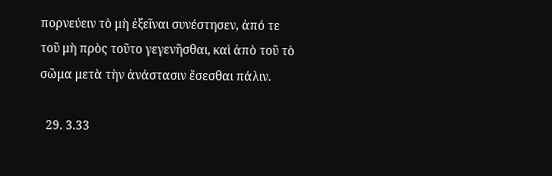πορνεύειν τὸ μὴ ἐξεῖναι συνέστησεν, ἀπό τε τοῦ μὴ πρὸς τοῦτο γεγενῆσθαι, καὶ ἀπὸ τοῦ τὸ σῶμα μετὰ τὴν ἀνάστασιν ἔσεσθαι πάλιν.

  29. 3.33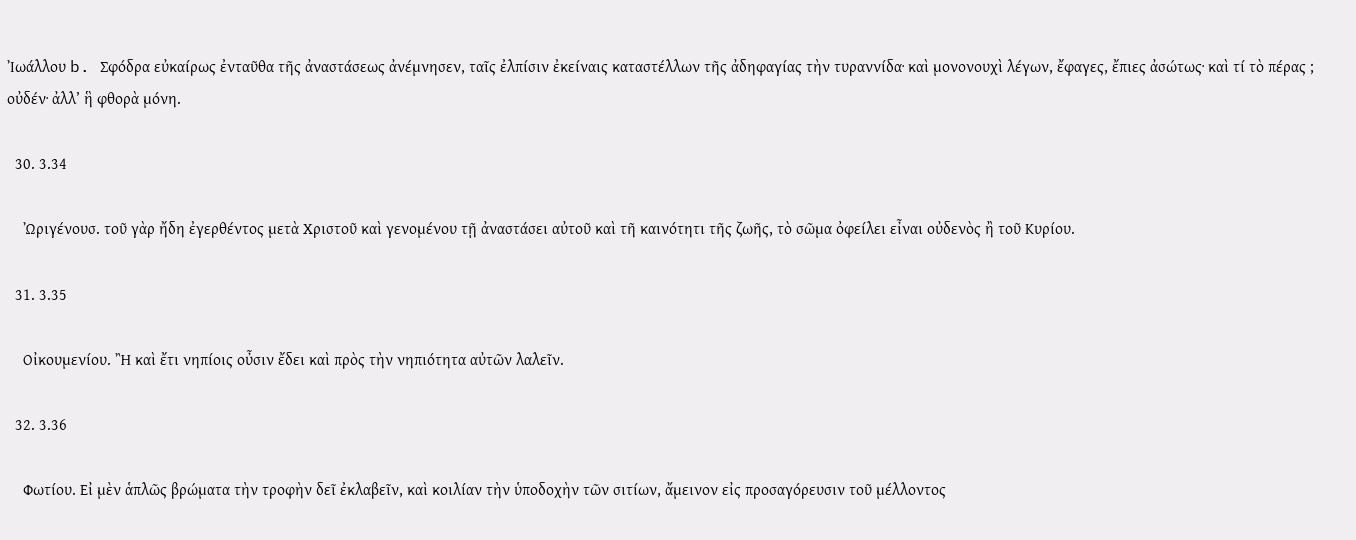Ἰωάλλου b. Σφόδρα εὐκαίρως ἐνταῦθα τῆς ἀναστάσεως ἀνέμνησεν, ταῖς ἐλπίσιν ἐκείναις καταστέλλων τῆς ἀδηφαγίας τὴν τυραννίδα· καὶ μονονουχὶ λέγων, ἔφαγες, ἔπιες ἀσώτως· καὶ τί τὸ πέρας ; οὐδέν· ἀλλ’ ἣ φθορὰ μόνη.

  30. 3.34

    Ὠριγένουσ. τοῦ γὰρ ἤδη ἐγερθέντος μετὰ Χριστοῦ καὶ γενομένου τῇ ἀναστάσει αὐτοῦ καὶ τῆ καινότητι τῆς ζωῆς, τὸ σῶμα ὀφείλει εἶναι οὐδενὸς ἢ τοῦ Κυρίου.

  31. 3.35

    Οἰκουμενίου. Ἢ καὶ ἔτι νηπίοις οὖσιν ἔδει καὶ πρὸς τὴν νηπιότητα αὐτῶν λαλεῖν.

  32. 3.36

    Φωτίου. Εἰ μὲν ἁπλῶς βρώματα τὴν τροφὴν δεῖ ἐκλαβεῖν, καὶ κοιλίαν τὴν ὑποδοχὴν τῶν σιτίων, ἄμεινον εἰς προσαγόρευσιν τοῦ μέλλοντος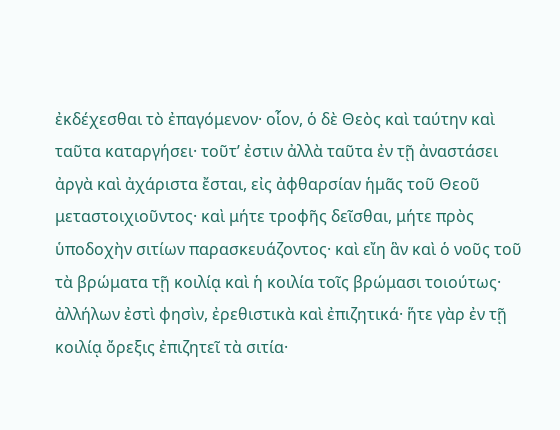ἐκδέχεσθαι τὸ ἐπαγόμενον· οἷον, ὁ δὲ Θεὸς καὶ ταύτην καὶ ταῦτα καταργήσει· τοῦτ’ ἐστιν ἀλλὰ ταῦτα ἐν τῇ ἀναστάσει ἀργὰ καὶ ἀχάριστα ἔσται, εἰς ἀφθαρσίαν ἡμᾶς τοῦ Θεοῦ μεταστοιχιοῦντος· καὶ μήτε τροφῆς δεῖσθαι, μήτε πρὸς ὑποδοχὴν σιτίων παρασκευάζοντος· καὶ εἴη ἃν καὶ ὁ νοῦς τοῦ τὰ βρώματα τῇ κοιλίᾳ καὶ ἡ κοιλία τοῖς βρώμασι τοιούτως· ἀλλήλων ἐστὶ φησὶν, ἐρεθιστικὰ καὶ ἐπιζητικά· ἥτε γὰρ ἐν τῇ κοιλίᾳ ὄρεξις ἐπιζητεῖ τὰ σιτία·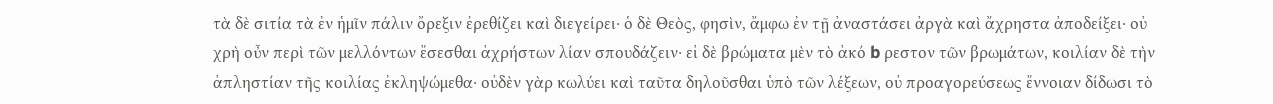τὰ δὲ σιτία τὰ ἐν ἡμῖν πάλιν ὄρεξιν ἐρεθίζει καὶ διεγείρει· ὁ δὲ Θεὸς, φησὶν, ἄμφω ἐν τῇ ἀναστάσει ἀργὰ καὶ ἄχρηστα ἀποδείξει· οὐ χρὴ οὖν περὶ τῶν μελλόντων ἔσεσθαι ἀχρήστων λίαν σπουδάζειν· εἰ δὲ βρώματα μὲν τὸ ἀκό b ρεστον τῶν βρωμάτων, κοιλίαν δὲ τὴν ἀπληστίαν τῆς κοιλίας ἐκληψώμεθα· οὐδὲν γὰρ κωλύει καὶ ταῦτα δηλοῦσθαι ὑπὸ τῶν λέξεων, οὐ προαγορεύσεως ἔννοιαν δίδωσι τὸ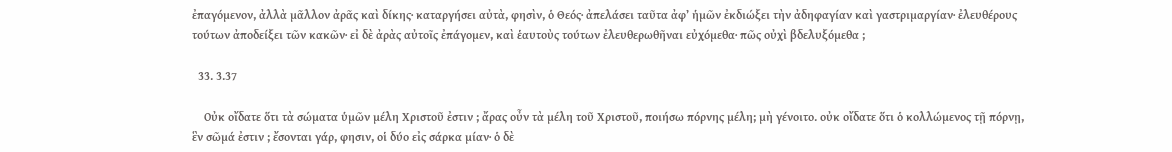ἐπαγόμενον, ἀλλὰ μᾶλλον ἀρᾶς καὶ δίκης· καταργήσει αὐτὰ, φησὶν, ὁ Θεός· ἀπελάσει ταῦτα ἀφ’ ἡμῶν ἐκδιώξει τὴν ἀδηφαγίαν καὶ γαστριμαργίαν· ἐλευθέρους τούτων ἀποδείξει τῶν κακῶν· εἰ δὲ ἀρὰς αὐτοῖς ἐπάγομεν, καὶ ἑαυτοὺς τούτων ἐλευθερωθῆναι εὐχόμεθα· πῶς οὐχὶ βδελυξόμεθα ;

  33. 3.37

    Οὐκ οἴδατε ὅτι τὰ σώματα ὑμῶν μέλη Χριστοῦ ἐστιν ; ἄρας οὖν τὰ μέλη τοῦ Χριστοῦ, ποιήσω πόρνης μέλη; μὴ γένοιτο. οὐκ οἴδατε ὅτι ὁ κολλώμενος τῇ πόρνῃ, ἓν σῶμά ἐστιν ; ἔσονται γάρ, φησιν, οἱ δύο εἰς σάρκα μίαν· ὁ δὲ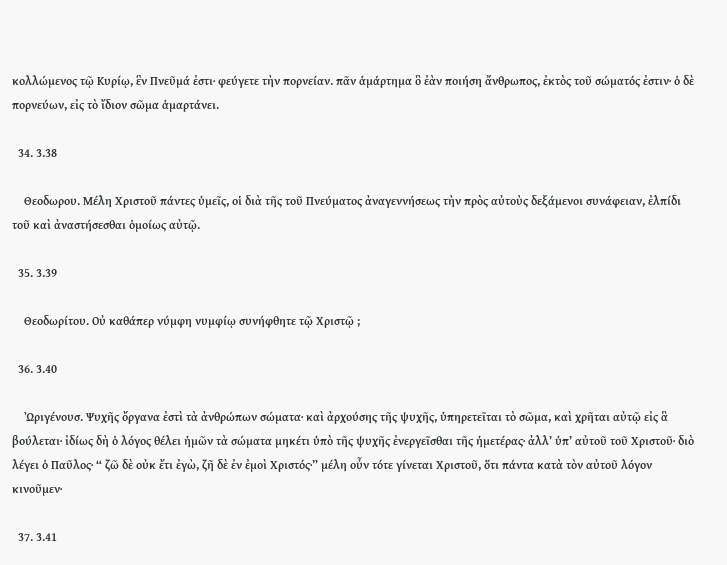κολλώμενος τῷ Κυρίῳ, ἓν Πνεῦμά ἐστι· φεύγετε τὴν πορνείαν. πᾶν ἁμάρτημα ὃ ἐὰν ποιήση ἄνθρωπος, ἐκτὸς τοῦ σώματός ἐστιν· ὁ δὲ πορνεύων, εἰς τὸ ἴδιον σῶμα ἁμαρτάνει.

  34. 3.38

    Θεοδωρου. Μέλη Χριστοῦ πάντες ὑμεῖς, οἱ διὰ τῆς τοῦ Πνεύματος ἀναγεννήσεως τὴν πρὸς αὐτοὺς δεξάμενοι συνάφειαν, ἐλπίδι τοῦ καὶ ἀναστήσεσθαι ὁμοίως αὐτῷ.

  35. 3.39

    Θεοδωρίτου. Οὐ καθάπερ νύμφη νυμφίῳ συνήφθητε τῷ Χριστῷ ;

  36. 3.40

    Ὠριγένουσ. Ψυχῆς ὄργανα ἐστὶ τὰ ἀνθρώπων σώματα· καὶ ἀρχούσης τῆς ψυχῆς, ὑπηρετεῖται τὸ σῶμα, καὶ χρῆται αὐτῷ εἰς ἃ βούλεται· ἰδίως δὴ ὁ λόγος θέλει ἡμῶν τὰ σώματα μηκέτι ὑπὸ τῆς ψυχῆς ἐνεργεῖσθαι τῆς ἡμετέρας· ἀλλ’ ὑπ’ αὐτοῦ τοῦ Χριστοῦ· διὸ λέγει ὁ Παῦλος· “ ζῶ δὲ οὐκ ἔτι ἐγὼ, ζῆ δὲ ἐν ἐμοὶ Χριστός·” μέλη οὖν τότε γίνεται Χριστοῦ, ὅτι πάντα κατὰ τὸν αὐτοῦ λόγον κινοῦμεν·

  37. 3.41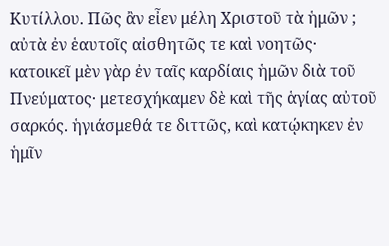Κυτίλλου. Πῶς ἂν εἶεν μέλη Χριστοῦ τὰ ἡμῶν ; αὐτὰ ἐν ἑαυτοῖς αἰσθητῶς τε καὶ νοητῶς· κατοικεῖ μὲν γὰρ ἐν ταῖς καρδίαις ἡμῶν διὰ τοῦ Πνεύματος· μετεσχήκαμεν δὲ καὶ τῆς ἁγίας αὐτοῦ σαρκός. ἡγιάσμεθά τε διττῶς, καὶ κατῴκηκεν ἐν ἡμῖν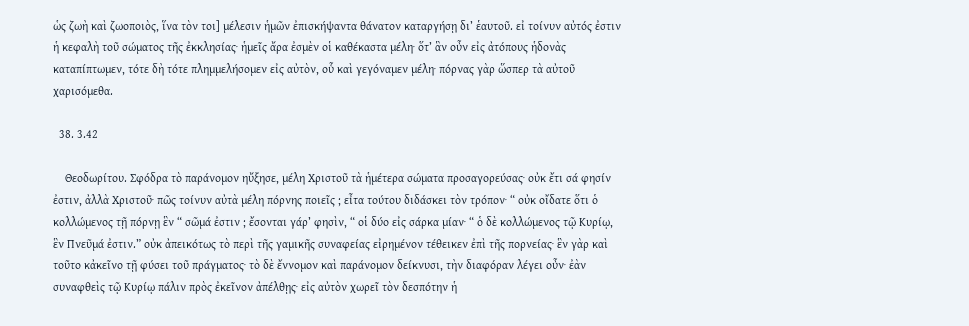ὡς ζωὴ καὶ ζωοποιὸς, ἵνα τὸν τοι] μέλεσιν ἡμῶν ἐπισκήψαντα θάνατον καταργήσῃ δι’ ἑαυτοῦ. εἰ τοίνυν αὐτός ἐστιν ἡ κεφαλὴ τοῦ σώματος τῆς ἐκκλησίας· ἡμεῖς ἄρα ἐσμὲν οἱ καθέκαστα μέλη· ὅτ’ ἃν οὖν εἰς ἀτόπους ἡδονὰς καταπίπτωμεν, τότε δὴ τότε πλημμελήσομεν εἰς αὐτὸν, οὗ καὶ γεγόναμεν μέλη· πόρνας γὰρ ὥσπερ τὰ αὐτοῦ χαρισόμεθα.

  38. 3.42

    Θεοδωρίτου. Σφόδρα τὸ παράνομον ηὔξησε, μέλη Χριστοῦ τὰ ἡμέτερα σώματα προσαγορεύσας· οὐκ ἔτι σά φησίν ἐστιν, ἀλλὰ Χριστοῦ· πῶς τοίνυν αὐτὰ μέλη πόρνης ποιεῖς ; εἶτα τούτου διδάσκει τὸν τρόπον· “ οὐκ οἴδατε ὅτι ὁ κολλώμενος τῇ πόρνῃ ἓν “ σῶμά ἐστιν ; ἔσονται γάρ’ φησὶν, “ οἱ δύο εἰς σάρκα μίαν· “ ὁ δὲ κολλώμενος τῷ Κυρίῳ, ἓν Πνεῦμά ἐστιν.” οὐκ ἀπεικότως τὸ περὶ τῆς γαμικῆς συναφείας εἰρημένον τέθεικεν ἐπὶ τῆς πορνείας· ἓν γὰρ καὶ τοῦτο κἀκεῖνο τῇ φύσει τοῦ πράγματος· τὸ δὲ ἔννομον καὶ παράνομον δείκνυσι, τὴν διαφόραν λέγει οὖν· ἐὰν συναφθεὶς τῷ Κυρίῳ πάλιν πρὸς ἐκεῖνον ἀπέλθῃς· εἰς αὐτὸν χωρεῖ τὸν δεσπότην ἡ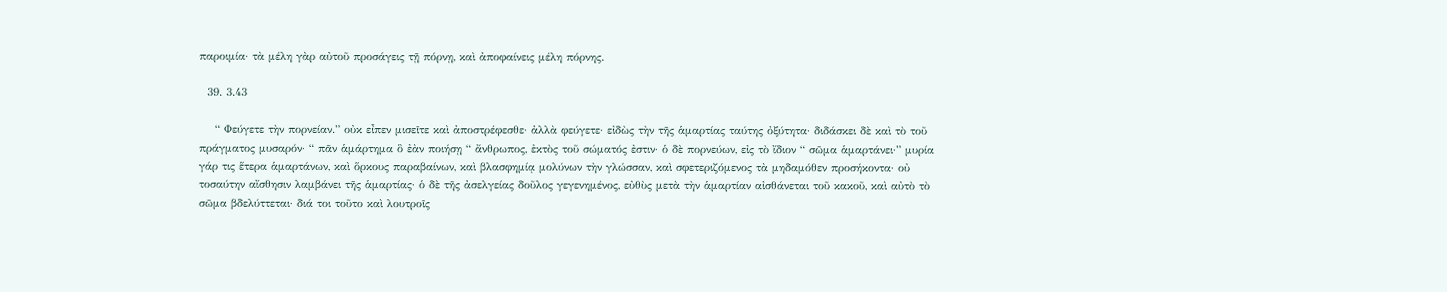παροιμία· τὰ μέλη γὰρ αὐτοῦ προσάγεις τῇ πόρνῃ, καὶ ἀποφαίνεις μέλη πόρνης.

  39. 3.43

    “ Φεύγετε τὴν πορνείαν.” οὐκ εἶπεν μισεῖτε καὶ ἀποστρέφεσθε· ἀλλὰ φεύγετε· εἰδὼς τὴν τῆς ἁμαρτίας ταύτης ὀξύτητα· διδάσκει δὲ καὶ τὸ τοῦ πράγματος μυσαρόν· “ πᾶν ἁμάρτημα ὃ ἐὰν ποιήσῃ “ ἄνθρωπος, ἐκτὸς τοῦ σώματός ἐστιν· ὁ δὲ πορνεύων, εἰς τὸ ἴδιον “ σῶμα ἁμαρτάνει·” μυρία γάρ τις ἕτερα ἁμαρτάνων, καὶ ὅρκους παραβαίνων, καὶ βλασφημίᾳ μολύνων τὴν γλώσσαν, καὶ σφετεριζόμενος τὰ μηδαμόθεν προσήκοντα· οὐ τοσαύτην αἴσθησιν λαμβάνει τῆς ἁμαρτίας· ὁ δὲ τῆς ἀσελγείας δοῦλος γεγενημένος, εὐθὺς μετὰ τὴν ἁμαρτίαν αἰσθάνεται τοῦ κακοῦ, καὶ αὐτὸ τὸ σῶμα βδελύττεται· διά τοι τοῦτο καὶ λουτροῖς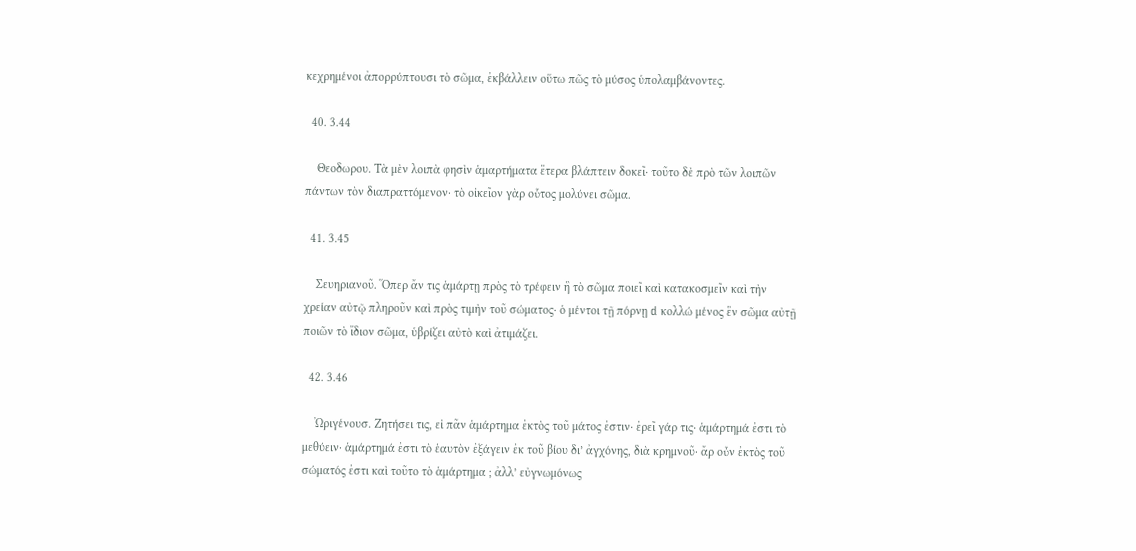κεχρημένοι ἀπορρύπτουσι τὸ σῶμα, ἐκβάλλειν οὕτω πῶς τὸ μύσος ὑπολαμβάνοντες.

  40. 3.44

    Θεοδωρου. Τὰ μὲν λοιπὰ φησὶν ἁμαρτήματα ἕτερα βλάπτειν δοκεῖ· τοῦτο δὲ πρὸ τῶν λοιπῶν πάντων τὸν διαπραττόμενον· τὸ οἰκεῖον γὰρ οὗτος μολύνει σῶμα.

  41. 3.45

    Σευηριανοῦ. Ὅπερ ἄν τις ἁμάρτῃ πρὸς τὸ τρέφειν ἣ τὸ σῶμα ποιεῖ καὶ κατακοσμεῖν καὶ τὴν χρείαν αὐτῷ πληροῦν καὶ πρὸς τιμὴν τοῦ σώματος· ὁ μέντοι τῇ πόρνῃ d κολλώ μένος ἓν σῶμα αὐτῇ ποιῶν τὸ ἴδιον σῶμα, ὑβρίζει αὐτὸ καὶ ἀτιμάζει.

  42. 3.46

    Ὠριγένουσ. Ζητήσει τις, εἰ πᾶν ἁμάρτημα ἐκτὸς τοῦ μάτος ἐστιν· ἐρεῖ γάρ τις· ἁμάρτημά ἐστι τὸ μεθύειν· ἁμάρτημά ἐστι τὸ ἑαυτὸν ἐξάγειν ἐκ τοῦ βίου δι’ ἀγχόνης, διὰ κρημνοῦ· ἄρ οὖν ἐκτὸς τοῦ σώματός ἐστι καὶ τοῦτο τὸ ἁμάρτημα ; ἀλλ’ εὐγνωμόνως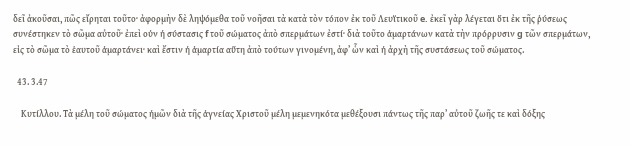δεῖ ἀκοῦσαι, πῶς εἴρηται τοῦτο· ἀφορμὴν δὲ ληψόμεθα τοῦ νοῆσαι τὰ κατὰ τὸν τόπον ἐκ τοῦ Λευϊτικοῦ e. ἐκεῖ γὰρ λέγεται ὅτι ἐκ τῆς ῥύσεως συνέστηκεν τὸ σῶμα αὐτοῦ· ἐπεὶ οὑν ἡ σύστασις f τοῦ σώματος ἀπὸ σπερμάτων ἐστί· διὰ τοῦτο ἁμαρτάνων κατὰ τὴν πρόρρυσιν g τῶν σπερμάτων, εἰς τὸ σῶμα τὸ ἑαυτοῦ ἁμαρτάνει· καὶ ἔστιν ἡ ἁμαρτία αὕτη ἀπὸ τούτων γινομένη, ἀφ’ ὧν καὶ ἡ ἀρχὴ τῆς συστάσεως τοῦ σώματος.

  43. 3.47

    Κυτίλλου. Τὰ μέλη τοῦ σώματος ἡμῶν διὰ τῆς ἁγνείας Χριστοῦ μέλη μεμενηκότα μεθέξουσι πάντως τῆς παρ’ αὐτοῦ ζωῆς τε καὶ δόξης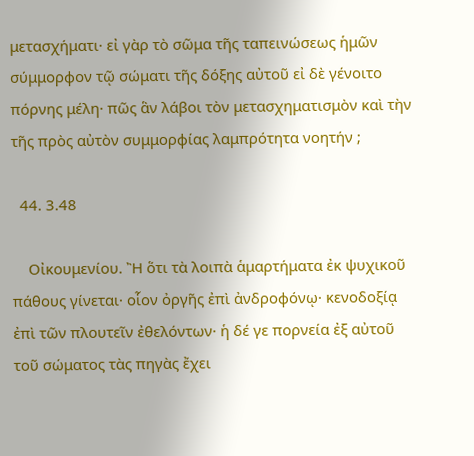μετασχήματι· εἰ γὰρ τὸ σῶμα τῆς ταπεινώσεως ἡμῶν σύμμορφον τῷ σώματι τῆς δόξης αὐτοῦ εἰ δὲ γένοιτο πόρνης μέλη· πῶς ἃν λάβοι τὸν μετασχηματισμὸν καὶ τὴν τῆς πρὸς αὐτὸν συμμορφίας λαμπρότητα νοητήν ;

  44. 3.48

    Οἰκουμενίου. Ἢ ὅτι τὰ λοιπὰ ἁμαρτήματα ἐκ ψυχικοῦ πάθους γίνεται· οἷον ὀργῆς ἐπὶ ἀνδροφόνῳ· κενοδοξίᾳ ἐπὶ τῶν πλουτεῖν ἐθελόντων· ἡ δέ γε πορνεία ἐξ αὐτοῦ τοῦ σώματος τὰς πηγὰς ἔχει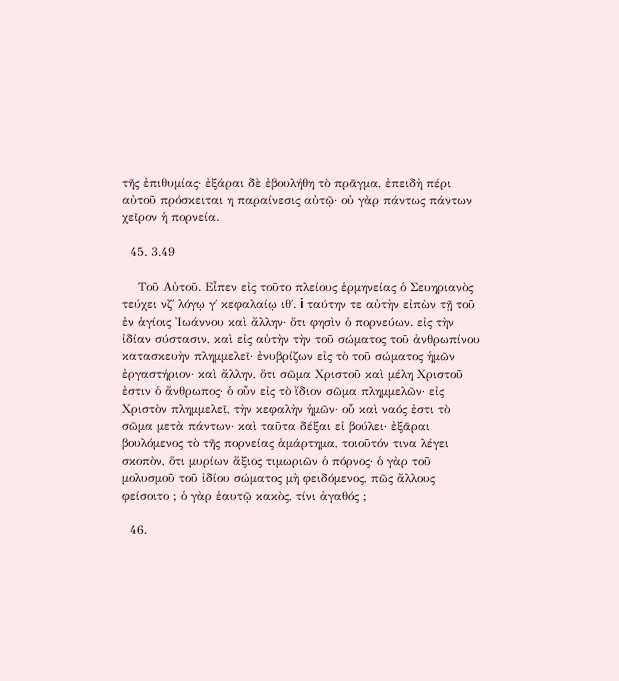τῆς ἐπιθυμίας· ἐξάραι δὲ ἐβουλήθη τὸ πρᾶγμα, ἐπειδὴ πέρι αὐτοῦ πρόσκειται η παραίνεσις αὐτῷ· οὐ γὰρ πάντως πάντων χεῖρον ἡ πορνεία.

  45. 3.49

    Τοῦ Αὐτοῦ. Εἶπεν εἰς τοῦτο πλείους ἑρμηνείας ὁ Σευηριανὸς τεύχει νζ΄ λόγῳ γ΄ κεφαλαίῳ ιθ΄. i ταύτην τε αὐτὴν εἰπὼν τῇ τοῦ ἐν ἁγίοις Ἰωάννου καὶ ἄλλην· ὅτι φησὶν ὁ πορνεύων. εἰς τὴν ἰδίαν σύστασιν, καὶ εἰς αὐτὴν τὴν τοῦ σώματος τοῦ ἀνθρωπίνου κατασκευὴν πλημμελεῖ· ἐνυβρίζων εἰς τὸ τοῦ σώματος ἡμῶν ἐργαστήριον· καὶ ἄλλην, ὅτι σῶμα Χριστοῦ καὶ μέλη Χριστοῦ ἐστιν ὁ ἄνθρωπος· ὁ οὖν εἰς τὸ ἴδιον σῶμα πλημμελῶν· εἰς Χριστὸν πλημμελεῖ, τὴν κεφαλὴν ἡμῶν· οὗ καὶ ναός ἐστι τὸ σῶμα μετὰ πάντων· καὶ ταῦτα δέξαι εἰ βούλει· ἐξᾶραι βουλόμενος τὸ τῆς πορνείας ἁμάρτημα, τοιοῦτόν τινα λέγει σκοπὸν, ὅτι μυρίων ἄξιος τιμωριῶν ὁ πόρνος· ὁ γὰρ τοῦ μολυσμοῦ τοῦ ἰδίου σώματος μὴ φειδόμενος, πῶς ἄλλους φείσοιτο ; ὁ γὰρ ἑαυτῷ κακὸς, τίνι ἀγαθός ;

  46.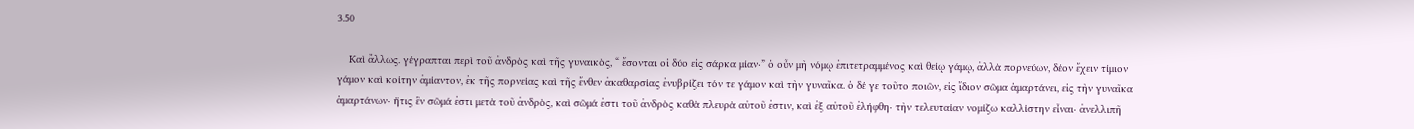3.50

    Καὶ ἄλλως. γέγραπται περὶ τοῦ ἀνδρὸς καὶ τῆς γυναικὸς, “ ἔσονται οἱ δύο εἰς σάρκα μίαν·” ὁ οὖν μὴ νόμῳ ἐπιτετραμμένος καὶ θείῳ γάμῳ, ἀλλὰ πορνεύων, δέον ἔχειν τίμιον γάμον καὶ κοίτην ἀμίαντον, ἐκ τῆς πορνείας καὶ τῆς ἔνθεν ἀκαθαρσίας ἐνυβρίζει τόν τε γάμον καὶ τὴν γυναῖκα. ὁ δέ γε τοῦτο ποιῶν, εἰς ἴδιον σῶμα ἁμαρτάνει, εἰς τὴν γυναῖκα ἁμαρτάνων· ἥτις ἓν σῶμά ἐστι μετὰ τοῦ ἀνδρὸς, καὶ σῶμά ἐστι τοῦ ἀνδρὸς καθὰ πλευρὰ αὐτοῦ ἐστιν, καὶ ἐξ αὐτοῦ ἐλήφθη· τὴν τελευταίαν νομίζω καλλίστην εἶναι· ἀνελλιπῆ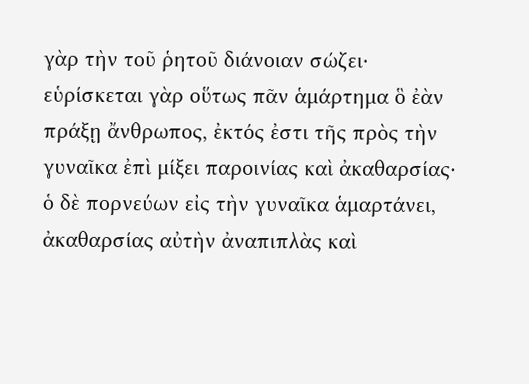γὰρ τὴν τοῦ ῥητοῦ διάνοιαν σώζει· εὑρίσκεται γὰρ οὕτως πᾶν ἁμάρτημα ὃ ἐὰν πράξῃ ἄνθρωπος, ἐκτός ἐστι τῆς πρὸς τὴν γυναῖκα ἐπὶ μίξει παροινίας καὶ ἀκαθαρσίας· ὁ δὲ πορνεύων εἰς τὴν γυναῖκα ἁμαρτάνει, ἀκαθαρσίας αὐτὴν ἀναπιπλὰς καὶ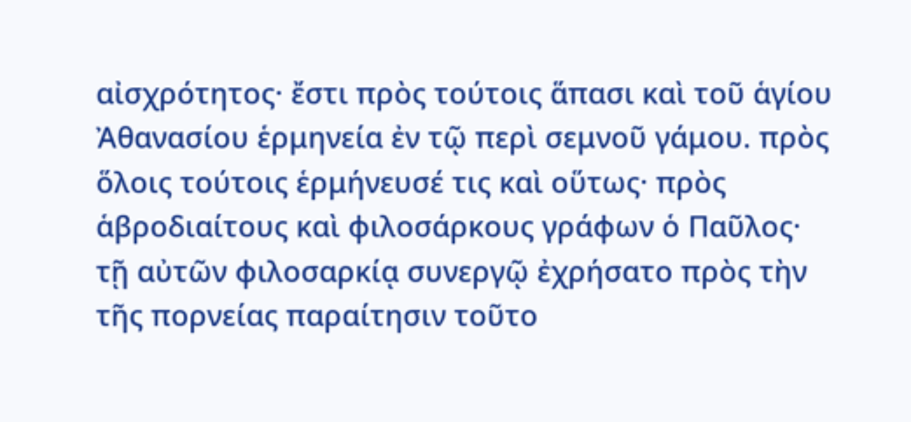αἰσχρότητος· ἔστι πρὸς τούτοις ἅπασι καὶ τοῦ ἁγίου Ἀθανασίου ἑρμηνεία ἐν τῷ περὶ σεμνοῦ γάμου. πρὸς ὅλοις τούτοις ἑρμήνευσέ τις καὶ οὕτως· πρὸς ἁβροδιαίτους καὶ φιλοσάρκους γράφων ὁ Παῦλος· τῇ αὐτῶν φιλοσαρκίᾳ συνεργῷ ἐχρήσατο πρὸς τὴν τῆς πορνείας παραίτησιν τοῦτο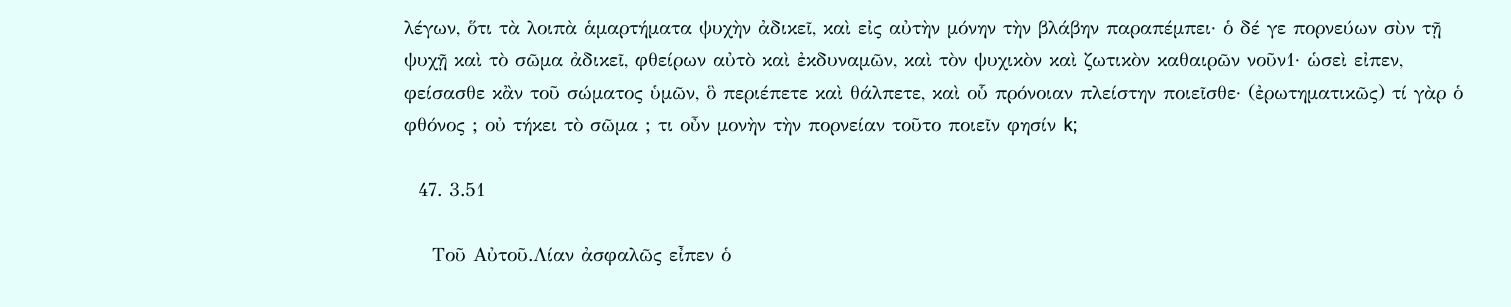λέγων, ὅτι τὰ λοιπὰ ἁμαρτήματα ψυχὴν ἀδικεῖ, καὶ εἰς αὐτὴν μόνην τὴν βλάβην παραπέμπει· ὁ δέ γε πορνεύων σὺν τῇ ψυχῇ καὶ τὸ σῶμα ἀδικεῖ, φθείρων αὐτὸ καὶ ἐκδυναμῶν, καὶ τὸν ψυχικὸν καὶ ζωτικὸν καθαιρῶν νοῦν1· ὡσεὶ εἰπεν, φείσασθε κἂν τοῦ σώματος ὑμῶν, ὃ περιέπετε καὶ θάλπετε, καὶ οὗ πρόνοιαν πλείστην ποιεῖσθε· (ἐρωτηματικῶς) τί γὰρ ὁ φθόνος ; οὐ τήκει τὸ σῶμα ; τι οὖν μονὴν τὴν πορνείαν τοῦτο ποιεῖν φησίν k;

  47. 3.51

    Τοῦ Αὐτοῦ.Λίαν ἀσφαλῶς εἶπεν ὁ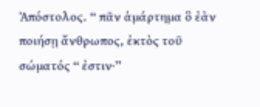Ἀπόστολος. “ πᾶν ἁμάρτημα ὃ ἐὰν ποιήσῃ ἄνθρωπος, ἐκτὸς τοῦ σώματός “ ἐστιν·”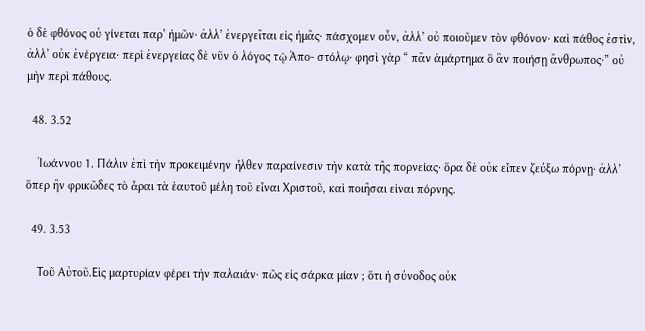ὁ δὲ φθόνος οὐ γίνεται παρ’ ἡμῶν· ἀλλ’ ἐνεργεῖται εἰς ἡμᾶς· πάσχομεν οὖν, ἀλλ’ οὐ ποιοῦμεν τὸν φθόνον· καὶ πάθος ἐστὶν, ἀλλ’ οὐκ ἐνέργεια· περὶ ἐνεργείας δὲ νῦν ὁ λόγος τῷ Ἀπο- στόλῳ· φησὶ γὰρ “ πᾶν ἁμάρτημα ὃ ἃν ποιήσῃ ἄνθρωπος·” οὐ μὴν περὶ πάθους.

  48. 3.52

    Ἰωάννου 1. Πάλιν ἐπὶ τὴν προκειμένην ἦλθεν παραίνεσιν τὴν κατὰ τῆς πορνείας· ὅρα δὲ οὐκ εἶπεν ζεύξω πόρνῃ· ἀλλ’ ὅπερ ἢν φρικῶδες τὸ ἆραι τὰ ἑαυτοῦ μέλη τοῦ εἶναι Χριστοῦ, καὶ ποιῆσαι εἰναι πόρνης.

  49. 3.53

    Τοῦ Αὐτοῦ.Εἰς μαρτυρίαν φέρει τὴν παλαιάν· πῶς εἰς σάρκα μίαν ; ὅτι ἡ σύνοδος οὐκ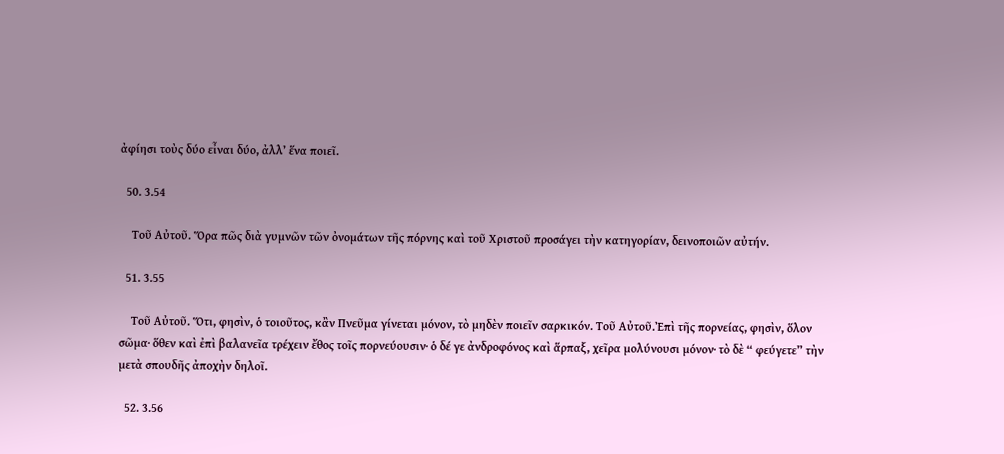ἀφίησι τοὺς δύο εἶναι δύο, ἀλλ’ ἕνα ποιεῖ.

  50. 3.54

    Τοῦ Αὐτοῦ. Ὅρα πῶς διὰ γυμνῶν τῶν ὀνομάτων τῆς πόρνης καὶ τοῦ Χριστοῦ προσάγει τὴν κατηγορίαν, δεινοποιῶν αὐτήν.

  51. 3.55

    Τοῦ Αὐτοῦ. Ὅτι, φησὶν, ὁ τοιοῦτος, κἂν Πνεῦμα γίνεται μόνον, τὸ μηδὲν ποιεῖν σαρκικόν. Τοῦ Αὐτοῦ.Ἐπὶ τῆς πορνείας, φησὶν, ὅλον σῶμα· ὅθεν καὶ ἐπὶ βαλανεῖα τρέχειν ἔθος τοῖς πορνεύουσιν· ὁ δέ γε ἀνδροφόνος καὶ ἅρπαξ, χεῖρα μολύνουσι μόνον· τὸ δὲ “ φεύγετε” τὴν μετὰ σπουδῆς ἀποχὴν δηλοῖ.

  52. 3.56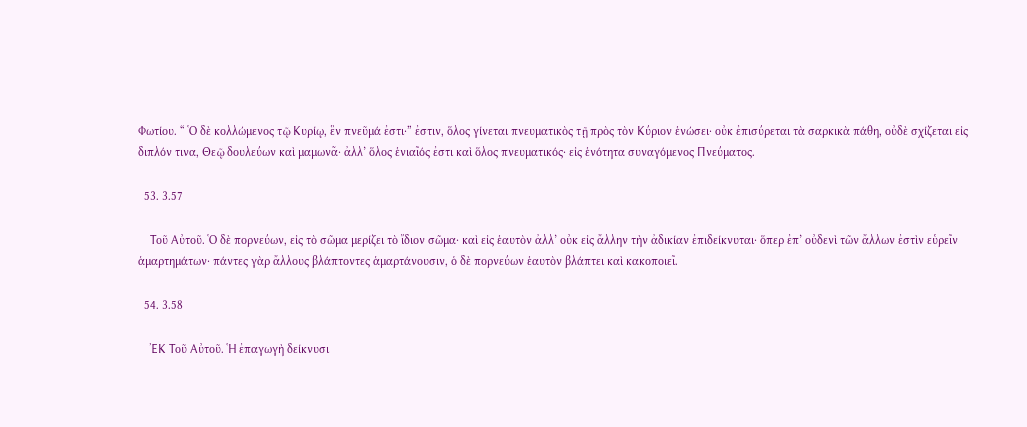Φωτίου. “ Ὁ δὲ κολλώμενος τῷ Κυρίῳ, ἓν πνεῦμά ἐστι·” ἐστιν, ὅλος γίνεται πνευματικὸς τῇ πρὸς τὸν Κύριον ἑνώσει· οὐκ ἐπισύρεται τὰ σαρκικὰ πάθη, οὐδὲ σχίζεται εἰς διπλόν τινα, Θεῷ δουλεύων καὶ μαμωνᾶ· ἀλλ’ ὅλος ἑνιαῖός ἐστι καὶ ὅλος πνευματικός· εἰς ἑνότητα συναγόμενος Πνεύματος.

  53. 3.57

    Τοῦ Αὐτοῦ. Ὁ δὲ πορνεύων, εἰς τὸ σῶμα μερίζει τὸ ἴδιον σῶμα· καὶ εἰς ἑαυτὸν ἀλλ’ οὐκ εἰς ἄλλην τὴν ἀδικίαν ἐπιδείκνυται· ὅπερ ἐπ’ οὐδενὶ τῶν ἄλλων ἐστὶν εὑρεῖν ἁμαρτημάτων· πάντες γὰρ ἄλλους βλάπτοντες ἁμαρτάνουσιν, ὁ δὲ πορνεύων ἑαυτὸν βλάπτει καὶ κακοποιεῖ.

  54. 3.58

    ἘΚ Τοῦ Αὐτοῦ. Ἡ ἐπαγωγὴ δείκνυσι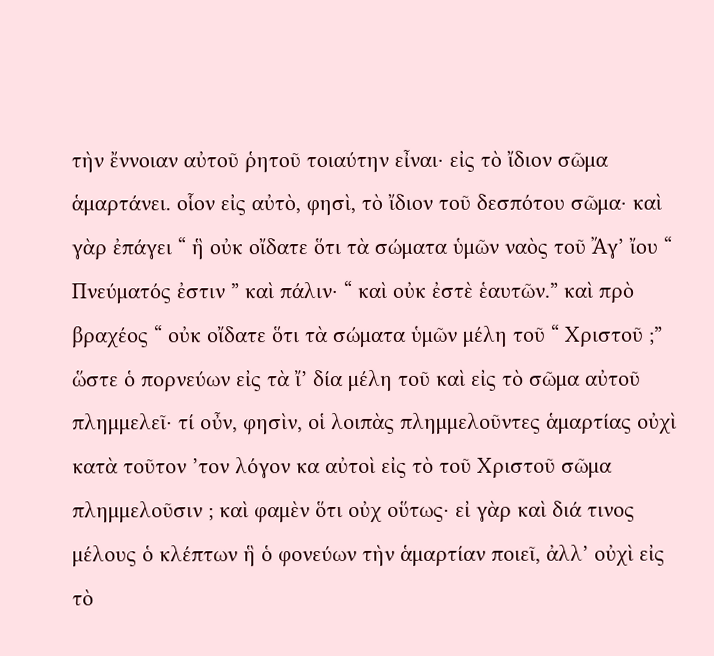τὴν ἔννοιαν αὐτοῦ ῥητοῦ τοιαύτην εἶναι· εἰς τὸ ἴδιον σῶμα ἁμαρτάνει. οἷον εἰς αὐτὸ, φησὶ, τὸ ἴδιον τοῦ δεσπότου σῶμα· καὶ γὰρ ἐπάγει “ ἣ οὐκ οἴδατε ὅτι τὰ σώματα ὑμῶν ναὸς τοῦ Ἄγ’ ἴου “ Πνεύματός ἐστιν ” καὶ πάλιν· “ καὶ οὐκ ἐστὲ ἑαυτῶν.” καὶ πρὸ βραχέος “ οὐκ οἴδατε ὅτι τὰ σώματα ὑμῶν μέλη τοῦ “ Χριστοῦ ;” ὥστε ὁ πορνεύων εἰς τὰ ἴ’ δία μέλη τοῦ καὶ εἰς τὸ σῶμα αὐτοῦ πλημμελεῖ· τί οὖν, φησὶν, οἱ λοιπὰς πλημμελοῦντες ἁμαρτίας οὐχὶ κατὰ τοῦτον ’τον λόγον κα αὐτοὶ εἰς τὸ τοῦ Χριστοῦ σῶμα πλημμελοῦσιν ; καὶ φαμὲν ὅτι οὐχ οὕτως· εἰ γὰρ καὶ διά τινος μέλους ὁ κλέπτων ἣ ὁ φονεύων τὴν ἁμαρτίαν ποιεῖ, ἀλλ’ οὐχὶ εἰς τὸ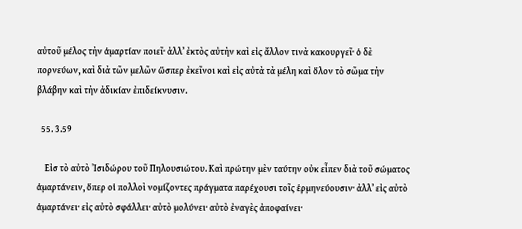αὐτοῦ μέλος τὴν ἁμαρτίαν ποιεῖ· ἀλλ’ ἐκτὸς αὐτὴν καὶ εἰς ἄλλον τινὰ κακουργεῖ· ὁ δὲ πορνεύων, καὶ διὰ τῶν μελῶν ὥσπερ ἐκεῖνοι καὶ εἰς αὐτὰ τὰ μέλη καὶ ὅλον τὸ σῶμα τὴν βλάβην καὶ τὴν ἀδικίαν ἐπιδείκνυσιν.

  55. 3.59

    Εἰσ τὸ αὐτὸ Ἰσιδώρου τοῦ Πηλουσιώτου. Καὶ πρώτην μὲν ταύτην οὐκ εἶπεν διὰ τοῦ σώματος ἁμαρτάνειν, ὅπερ οἱ πολλοὶ νομίζοντες πράγματα παρέχουσι τοῖς ἑρμηνεύουσιν· ἀλλ’ εἰς αὐτὸ ἁμαρτάνει· εἰς αὐτὸ σφάλλει· αὐτὸ μολύνει· αὐτὸ ἐναγὲς ἀποφαίνει·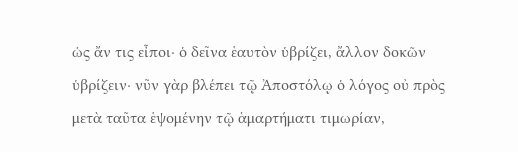ὡς ἄν τις εἶποι· ὁ δεῖνα ἑαυτὸν ὑβρίζει, ἄλλον δοκῶν ὑβρίζειν· νῦν γὰρ βλέπει τῷ Ἀποστόλῳ ὁ λόγος οὐ πρὸς μετὰ ταῦτα ἑψομένην τῷ ἁμαρτήματι τιμωρίαν,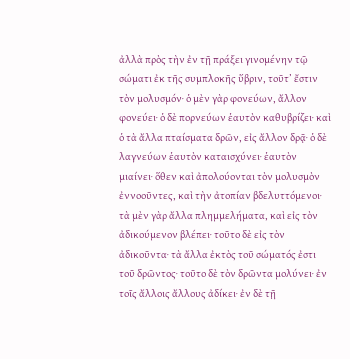ἀλλὰ πρὸς τὴν ἐν τῇ πράξει γινομένην τῷ σώματι ἐκ τῆς συμπλοκῆς ὕβριν, τοῦτ’ ἔστιν τὸν μολυσμόν· ὁ μὲν γὰρ φονεύων, ἄλλον φονεύει· ὁ δὲ πορνεύων ἑαυτὸν καθυβρίζει· καὶ ὁ τὰ ἄλλα πταίσματα δρῶν, εἰς ἄλλον δρᾷ· ὁ δὲ λαγνεύων ἑαυτὸν καταισχύνει· ἑαυτὸν μιαίνει· ὅθεν καὶ ἀπολούονται τὸν μολυσμὸν ἐννοοῦντες, καὶ τὴν ἀτοπίαν βδελυττόμενοι· τὰ μὲν γὰρ ἄλλα πλημμελήματα, καὶ εἰς τὸν ἀδικούμενον βλέπει· τοῦτο δὲ εἰς τὸν ἀδικοῦντα· τὰ ἄλλα ἐκτὸς τοῦ σώματός ἐστι τοῦ δρῶντος· τοῦτο δὲ τὸν δρῶντα μολύνει· ἐν τοῖς ἄλλοις ἄλλους ἀδίκει· ἐν δὲ τῇ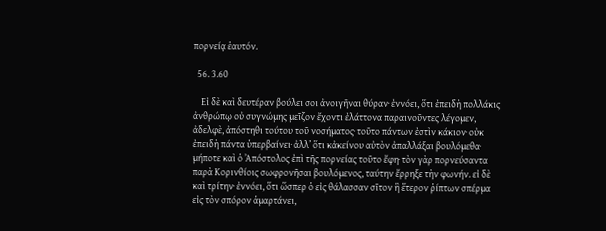πορνείᾳ ἑαυτόν.

  56. 3.60

    Εἰ δὲ καὶ δευτέραν βούλει σοι ἀνοιγῆναι θύραν· ἐννόει, ὅτι ἐπειδὴ πολλάκις ἀνθρώπῳ οὐ συγνώμης μεῖζον ἔχοντι ἐλάττονα παραινοῦντες λέγομεν, ἀδελφὲ, ἀπόστηθι τούτου τοῦ νοσήματος· τοῦτο πάντων ἐστὶν κάκιον· οὐκ ἐπειδὴ πάντα ὑπερβαίνει· ἀλλ’ ὅτι κἀκείνου αὐτὸν ἀπαλλάξαι βουλόμεθα· μήποτε καὶ ὁ Ἀπόστολος ἐπὶ τῆς πορνείας τοῦτο ἔφη· τὸν γὰρ πορνεύσαντα παρὰ Κορινθίοις σωφρονῆσαι βουλόμενος, ταύτην ἔρρηξε τὴν φωνήν. εἰ δὲ καὶ τρίτην· ἐννόει, ὅτι ὥσπερ ὁ εἰς θάλασσαν σῖτον ἣ ἕτερον ῥίπτων σπέρμα εἰς τὸν σπόρον ἁμαρτάνει,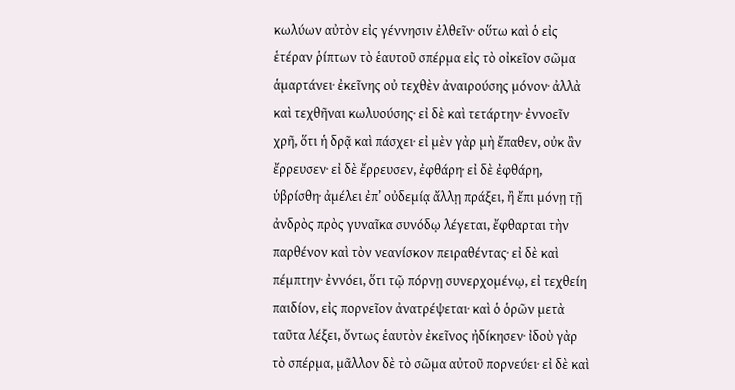κωλύων αὐτὸν εἰς γέννησιν ἐλθεῖν· οὕτω καὶ ὁ εἰς ἑτέραν ῥίπτων τὸ ἑαυτοῦ σπέρμα εἰς τὸ οἰκεῖον σῶμα ἁμαρτάνει· ἐκεῖνης οὐ τεχθὲν ἀναιρούσης μόνον· ἀλλὰ καὶ τεχθῆναι κωλυούσης· εἰ δὲ καὶ τετάρτην· ἐννοεῖν χρῆ, ὅτι ἡ δρᾷ καὶ πάσχει· εἰ μὲν γὰρ μὴ ἔπαθεν, οὐκ ἂν ἔρρευσεν· εἰ δὲ ἔρρευσεν, ἐφθάρη· εἰ δὲ ἐφθάρη, ὑβρίσθη· ἀμέλει ἐπ’ οὐδεμίᾳ ἄλλῃ πράξει, ἢ ἔπι μόνῃ τῇ ἀνδρὸς πρὸς γυναῖκα συνόδῳ λέγεται, ἔφθαρται τὴν παρθένον καὶ τὸν νεανίσκον πειραθέντας· εἰ δὲ καὶ πέμπτην· ἐννόει, ὅτι τῷ πόρνῃ συνερχομένῳ, εἰ τεχθείη παιδίον, εἰς πορνεῖον ἀνατρέψεται· καὶ ὁ ὁρῶν μετὰ ταῦτα λέξει, ὄντως ἑαυτὸν ἐκεῖνος ἠδίκησεν· ἰδοὺ γὰρ τὸ σπέρμα, μᾶλλον δὲ τὸ σῶμα αὐτοῦ πορνεύει· εἰ δὲ καὶ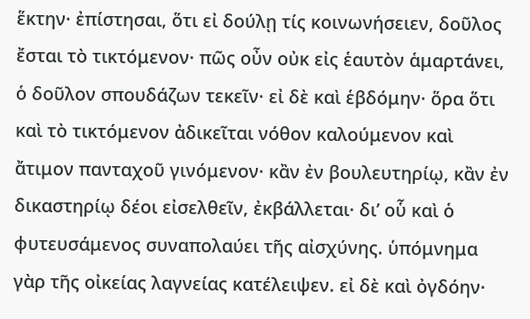ἕκτην· ἐπίστησαι, ὅτι εἰ δούλῃ τίς κοινωνήσειεν, δοῦλος ἔσται τὸ τικτόμενον· πῶς οὖν οὐκ εἰς ἑαυτὸν ἁμαρτάνει, ὁ δοῦλον σπουδάζων τεκεῖν· εἰ δὲ καὶ ἑβδόμην· ὅρα ὅτι καὶ τὸ τικτόμενον ἀδικεῖται νόθον καλούμενον καὶ ἄτιμον πανταχοῦ γινόμενον· κἂν ἐν βουλευτηρίῳ, κἂν ἐν δικαστηρίῳ δέοι εἰσελθεῖν, ἐκβάλλεται· δι’ οὗ καὶ ὁ φυτευσάμενος συναπολαύει τῆς αἰσχύνης. ὑπόμνημα γὰρ τῆς οἰκείας λαγνείας κατέλειψεν. εἰ δὲ καὶ ὀγδόην·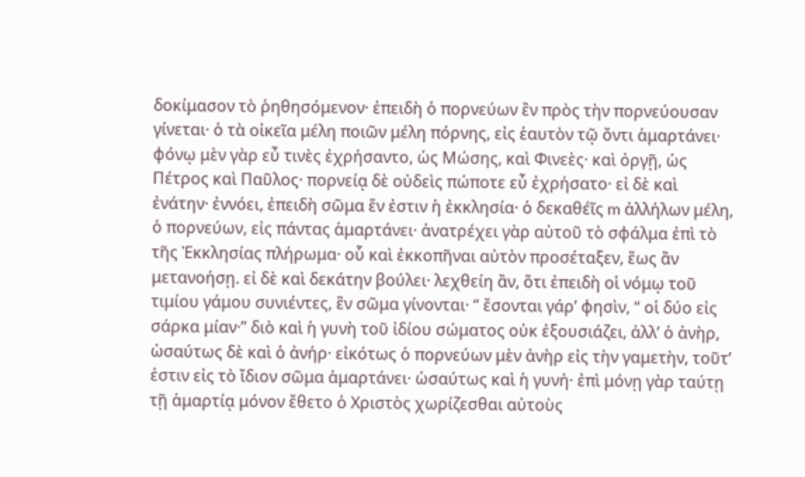δοκίμασον τὸ ῥηθησόμενον· ἐπειδὴ ὁ πορνεύων ἒν πρὸς τὴν πορνεύουσαν γίνεται· ὁ τὰ οἰκεῖα μέλη ποιῶν μέλη πόρνης, εἰς ἑαυτὸν τῷ ὄντι ἁμαρτάνει· φόνῳ μὲν γὰρ εὖ τινὲς ἐχρήσαντο, ὡς Μώσης, καὶ Φινεὲς· καὶ ὀργῇ, ὡς Πέτρος καὶ Παῦλος· πορνείᾳ δὲ οὐδεὶς πώποτε εὖ ἐχρήσατο· εἰ δὲ καὶ ἐνάτην· ἐννόει, ἐπειδὴ σῶμα ἕν ἐστιν ἡ ἐκκλησία· ὁ δεκαθέῖς m ἀλλήλων μέλη, ὁ πορνεύων, εἰς πάντας ἁμαρτάνει· ἀνατρέχει γὰρ αὐτοῦ τὸ σφάλμα ἐπὶ τὸ τῆς Ἐκκλησίας πλήρωμα· οὗ καὶ ἐκκοπῆναι αὐτὸν προσέταξεν, ἕως ἂν μετανοήσῃ. εἰ δὲ καὶ δεκάτην βούλει· λεχθείη ἂν, ὅτι ἐπειδὴ οἱ νόμῳ τοῦ τιμίου γάμου συνιέντες, ἓν σῶμα γίνονται· “ ἔσονται γάρ’ φησὶν, “ οἱ δύο εἰς σάρκα μίαν·” διὸ καὶ ἡ γυνὴ τοῦ ἰδίου σώματος οὐκ ἐξουσιάζει, ἀλλ’ ὁ ἀνὴρ, ὡσαύτως δὲ καὶ ὁ ἀνήρ· εἰκότως ὁ πορνεύων μὲν ἀνὴρ εἰς τὴν γαμετὴν, τοῦτ’ ἐστιν εἰς τὸ ἴδιον σῶμα ἁμαρτάνει· ὡσαύτως καὶ ἡ γυνή· ἐπὶ μόνῃ γὰρ ταύτῃ τῇ ἁμαρτίᾳ μόνον ἔθετο ὁ Χριστὸς χωρίζεσθαι αὐτοὺς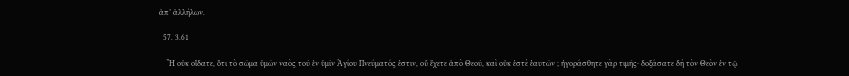ἀπ’ ἀλλήλων.

  57. 3.61

    Ἢ οὐκ οἴδατε, ὅτι τὸ σῶμα ὑμῶν ναὸς τοῦ ἐν ὑμῖν Ἁγίου Πνεύματός ἐστιν, οὗ ἔχετε ἀπὸ Θεοῦ, καὶ οὐκ ἐστὲ ἑαυτῶν ; ἠγοράσθητε γὰρ τιμῆς· δοξάσατε δὴ τὸν Θεὸν ἐν τῷ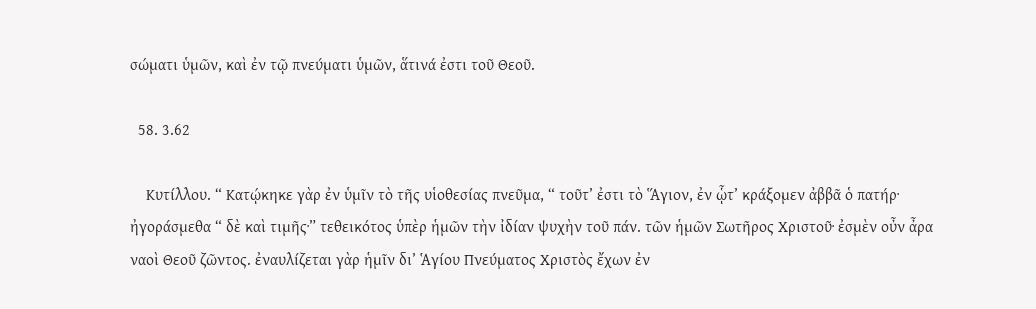σώματι ὑμῶν, καὶ ἐν τῷ πνεύματι ὑμῶν, ἅτινά ἐστι τοῦ Θεοῦ.

  58. 3.62

    Κυτίλλου. “ Κατῴκηκε γὰρ ἐν ὑμῖν τὸ τῆς υἱοθεσίας πνεῦμα, “ τοῦτ’ ἐστι τὸ Ἅγιον, ἐν ᾧτ’ κράξομεν ἀββᾶ ὁ πατήρ· ἠγοράσμεθα “ δὲ καὶ τιμῆς·” τεθεικότος ὑπὲρ ἡμῶν τὴν ἰδίαν ψυχὴν τοῦ πάν. τῶν ἡμῶν Σωτῆρος Χριστοῦ· ἐσμὲν οὖν ἆρα ναοὶ Θεοῦ ζῶντος. ἐναυλίζεται γὰρ ἡμῖν δι’ Ἁγίου Πνεύματος Χριστὸς ἔχων ἐν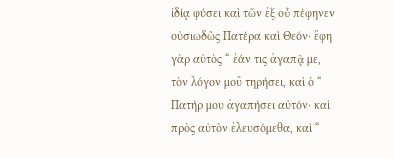ἰδίᾳ φύσει καὶ τῶν ἐξ οὖ πέφηνεν οὐσιωδῶς Πατέρα καὶ Θεόν· ἔφη γὰρ αὐτὸς “ ἐάν τις ἀγαπᾷ με, τὸν λόγον μοῦ τηρήσει, καὶ ὁ “ Πατήρ μου ἀγαπήσει αὐτόν· καὶ πρὸς αὐτὸν ἐλευσόμεθα, καὶ “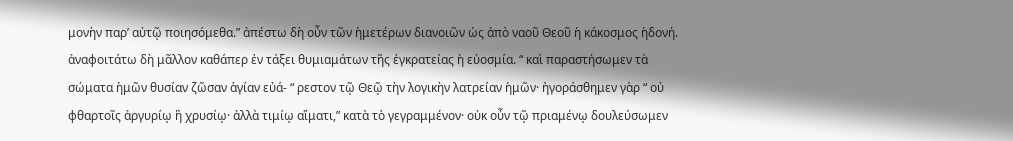μονὴν παρ’ αὐτῷ ποιησόμεθα.” ἀπέστω δὴ οὖν τῶν ἡμετέρων διανοιῶν ὡς ἀπὸ ναοῦ Θεοῦ ἡ κάκοσμος ἡδονή. ἀναφοιτάτω δὴ μᾶλλον καθάπερ ἐν τάξει θυμιαμάτων τῆς ἐγκρατείας ἡ εὐοσμία. “ καὶ παραστήσωμεν τὰ σώματα ἡμῶν θυσίαν ζῶσαν ἁγίαν εὐά- “ ρεστον τῷ Θεῷ τὴν λογικὴν λατρείαν ἡμῶν· ἠγοράσθημεν γὰρ “ οὐ φθαρτοῖς ἀργυρίῳ ἣ χρυσίῳ· ἀλλὰ τιμίῳ αἵματι,” κατὰ τὸ γεγραμμένον· οὐκ οὖν τῷ πριαμένῳ δουλεύσωμεν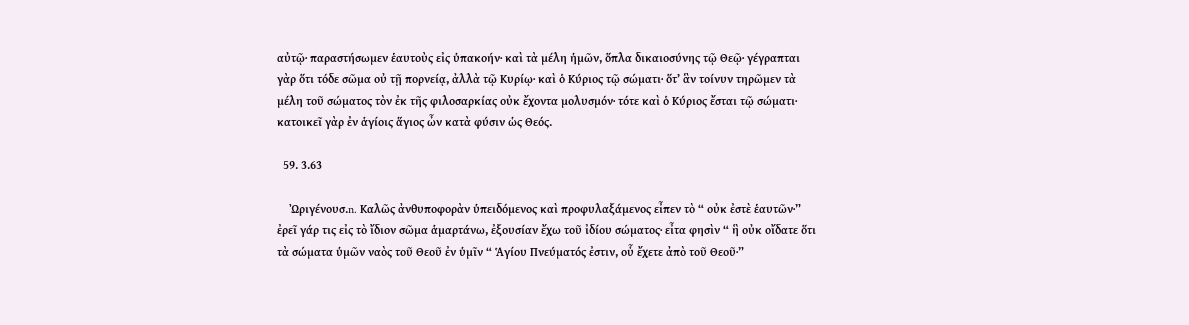αὐτῷ· παραστήσωμεν ἑαυτοὺς εἰς ὑπακοήν· καὶ τὰ μέλη ἡμῶν, ὅπλα δικαιοσύνης τῷ Θεῷ· γέγραπται γὰρ ὅτι τόδε σῶμα οὐ τῇ πορνείᾳ, ἀλλὰ τῷ Κυρίῳ· καὶ ὁ Κύριος τῷ σώματι· ὅτ’ ἃν τοίνυν τηρῶμεν τὰ μέλη τοῦ σώματος τὸν ἐκ τῆς φιλοσαρκίας οὐκ ἔχοντα μολυσμόν· τότε καὶ ὁ Κύριος ἔσται τῷ σώματι· κατοικεῖ γὰρ ἐν ἁγίοις ἅγιος ὦν κατὰ φύσιν ὡς Θεός.

  59. 3.63

    Ὠριγένουσ.n. Καλῶς ἀνθυποφορὰν ὑπειδόμενος καὶ προφυλαξάμενος εἶπεν τὸ “ οὐκ ἐστὲ ἑαυτῶν·” ἐρεῖ γάρ τις εἰς τὸ ἴδιον σῶμα ἁμαρτάνω, ἐξουσίαν ἔχω τοῦ ἰδίου σώματος· εἶτα φησὶν “ ἣ οὐκ οἴδατε ὅτι τὰ σώματα ὑμῶν ναὸς τοῦ Θεοῦ ἐν ὑμῖν “ Ἁγίου Πνεύματός ἐστιν, οὗ ἔχετε ἀπὸ τοῦ Θεοῦ·”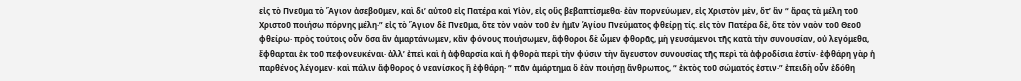εἰς τὸ Πνεῦμα τὸ Ἅγιον ἀσεβοῦμεν, καὶ δι’ αὐτοῦ εἰς Πατέρα καὶ Υἱὸν, εἰς οὓς βεβαπτίσμεθα· ἐὰν πορνεύωμεν, εἰς Χριστὸν μὲν, ὅτ’ ἃν “ ἄρας τὰ μέλη τοῦ Χριστοῦ ποιήσω πόρνης μέλη·” εἰς τὸ Ἅγιον δὲ Πνεῦμα, ὅτε τὸν ναὸν τοῦ ἐν ἡμῖν Ἁγίου Πνεύματος φθείρῃ τίς. εἰς τὸν Πατέρα δὲ, ὅτε τὸν ναὸν τοῦ Θεοῦ φθείρω· πρὸς τούτοις οὖν ὅσα ἃν ἁμαρτάνωμεν, κἂν φόνους ποιήσωμεν, ἄφθοροι δὲ ὦμεν φθορᾶς, μὴ γευσάμενοι τῆς κατὰ τὴν συνουσίαν, οὐ λεγόμεθα, ἔφθαρται ἐκ τοῦ πεφονευκέναι· ἀλλ’ ἐπεὶ καὶ ἡ ἀφθαρσία καὶ ἡ φθορὰ περὶ τὴν φύσιν τὴν ἄγευστον συνουσίας τῆς περὶ τὰ ἀφροδίσια ἐστίν· ἐφθάρη γὰρ ἡ παρθένος λέγομεν· καὶ πάλιν ἄφθορος ὁ νεανίσκος ἢ ἐφθάρη· “ πᾶν ἁμάρτημα ὃ ἐὰν ποιήσῃ ἄνθρωπος, “ ἐκτὸς τοῦ σώματός ἐστιν·” ἐπειδὴ οὖν ἐδόθη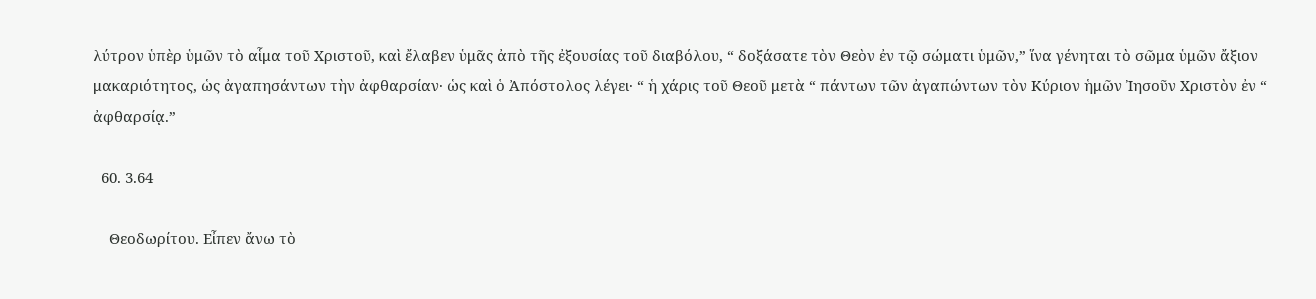λύτρον ὑπὲρ ὑμῶν τὸ αἷμα τοῦ Χριστοῦ, καὶ ἔλαβεν ὑμᾶς ἀπὸ τῆς ἐξουσίας τοῦ διαβόλου, “ δοξάσατε τὸν Θεὸν ἐν τῷ σώματι ὑμῶν,” ἵνα γένηται τὸ σῶμα ὑμῶν ἄξιον μακαριότητος, ὡς ἀγαπησάντων τὴν ἀφθαρσίαν· ὡς καὶ ὁ Ἀπόστολος λέγει· “ ἡ χάρις τοῦ Θεοῦ μετὰ “ πάντων τῶν ἀγαπώντων τὸν Κύριον ἡμῶν Ἰησοῦν Χριστὸν ἐν “ ἀφθαρσίᾳ.”

  60. 3.64

    Θεοδωρίτου. Εἶπεν ἄνω τὸ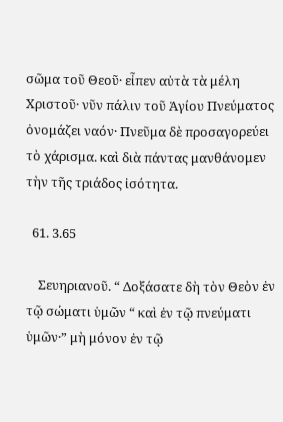σῶμα τοῦ Θεοῦ· εἶπεν αὐτὰ τὰ μέλη Χριστοῦ· νῦν πάλιν τοῦ Ἁγίου Πνεύματος ὀνομάζει ναόν· Πνεῦμα δὲ προσαγορεύει τὸ χάρισμα. καὶ διὰ πάντας μανθάνομεν τὴν τῆς τριάδος ἰσότητα.

  61. 3.65

    Σευηριανοῦ. “ Δοξάσατε δὴ τὸν Θεὸν ἐν τῷ σώματι ὑμῶν “ καὶ ἐν τῷ πνεύματι ὑμῶν·” μὴ μόνον ἐν τῷ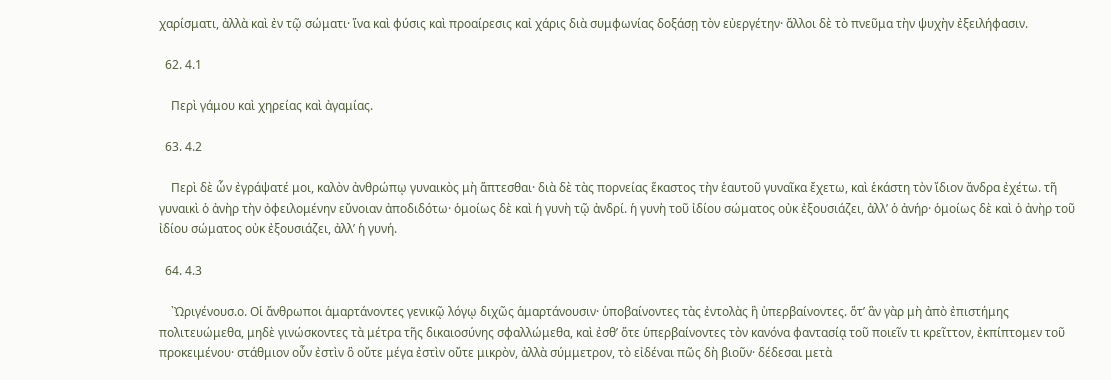χαρίσματι, ἀλλὰ καὶ ἐν τῷ σώματι· ἵνα καὶ φύσις καὶ προαίρεσις καἰ χάρις διὰ συμφωνίας δοξάσῃ τὸν εὐεργέτην· ἄλλοι δὲ τὸ πνεῦμα τὴν ψυχὴν ἐξειλήφασιν.

  62. 4.1

    Περὶ γάμου καὶ χηρείας καὶ ἀγαμίας.

  63. 4.2

    Περὶ δὲ ὧν ἐγράψατέ μοι, καλὸν ἀνθρώπῳ γυναικὸς μὴ ἅπτεσθαι· διὰ δὲ τὰς πορνείας ἕκαστος τὴν ἑαυτοῦ γυναῖκα ἔχετω, καὶ ἑκάστη τὸν ἴδιον ἄνδρα ἐχέτω. τῆ γυναικὶ ὁ ἀνὴρ τὴν ὀφειλομένην εὔνοιαν ἀποδιδότω· ὁμοίως δὲ καὶ ἡ γυνὴ τῷ ἀνδρί. ἡ γυνὴ τοῦ ἰδίου σώματος οὐκ ἐξουσιάζει, ἀλλ’ ὁ ἀνήρ· ὁμοίως δὲ καὶ ὁ ἀνὴρ τοῦ ἰδίου σώματος οὐκ ἐξουσιάζει, ἀλλ’ ἡ γυνή.

  64. 4.3

    ᾿Ὠριγένουσ.ο. Οἱ ἄνθρωποι ἁμαρτάνοντες γενικῷ λόγῳ διχῶς ἁμαρτάνουσιν· ὑποβαίνοντες τὰς ἐντολὰς ἣ ὑπερβαίνοντες. ὅτ’ ἃν γὰρ μὴ ἀπὸ ἐπιστήμης πολιτευώμεθα, μηδὲ γινώσκοντες τὰ μέτρα τῆς δικαιοσύνης σφαλλώμεθα, καὶ ἐσθ’ ὅτε ὑπερβαίνοντες τὸν κανόνα φαντασίᾳ τοῦ ποιεῖν τι κρεῖττον, ἐκπίπτομεν τοῦ προκειμένου· στάθμιον οὖν ἐστὶν ὃ οὔτε μέγα ἐστὶν οὔτε μικρὸν, ἀλλὰ σύμμετρον, τὸ εἰδέναι πῶς δὴ βιοῦν· δέδεσαι μετὰ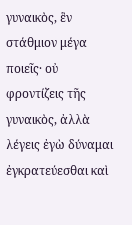γυναικὸς, ἓν στάθμιον μέγα ποιεῖς· οὐ φροντίζεις τῆς γυναικὸς, ἀλλὰ λέγεις ἐγὼ δύναμαι ἐγκρατεύεσθαι καὶ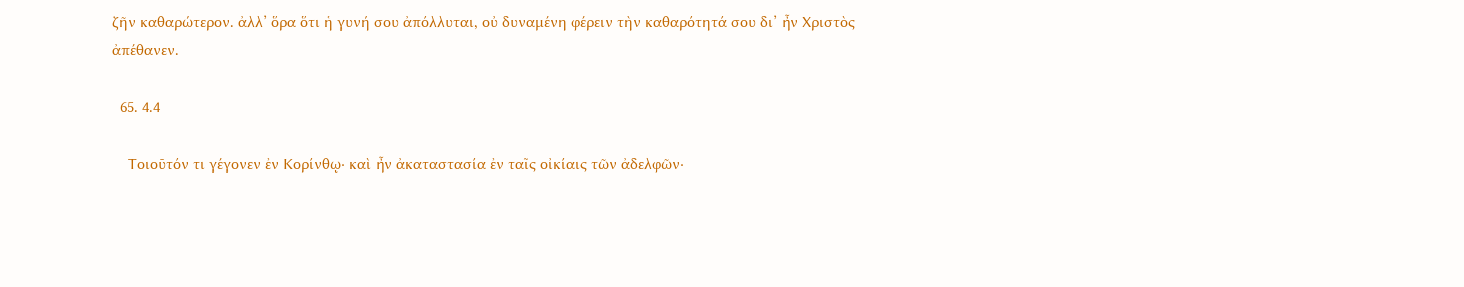ζῆν καθαρώτερον. ἀλλ’ ὅρα ὅτι ἡ γυνή σου ἀπόλλυται, οὐ δυναμένη φέρειν τὴν καθαρότητά σου δι’ ἦν Χριστὸς ἀπέθανεν.

  65. 4.4

    Τοιοῦτόν τι γέγονεν ἐν Κορίνθῳ· καὶ ἦν ἀκαταστασία ἐν ταῖς οἰκίαις τῶν ἀδελφῶν·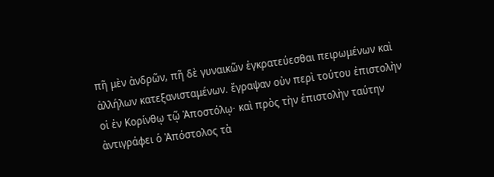πῆ μὲν ἀνδρῶν, πῆ δὲ γυναικῶν ἐγκρατεύεσθαι πειρωμένων καὶ ἀλλήλων κατεξανισταμένων. ἔγραψαν οὐν περὶ τούτου ἐπιστολὴν οἱ ἐν Κορίνθῳ τῷ Ἀποστόλῳ· καὶ πρὸς τὴν ἐπιστολὴν ταύτην ἀντιγράφει ὁ Ἀπόστολος τὰ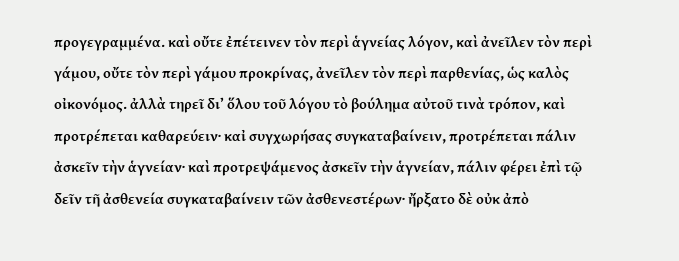προγεγραμμένα. καὶ οὔτε ἐπέτεινεν τὸν περὶ ἁγνείας λόγον, καὶ ἀνεῖλεν τὸν περὶ γάμου, οὔτε τὸν περὶ γάμου προκρίνας, ἀνεῖλεν τὸν περὶ παρθενίας, ὡς καλὸς οἰκονόμος. ἀλλὰ τηρεῖ δι’ ὅλου τοῦ λόγου τὸ βούλημα αὐτοῦ τινὰ τρόπον, καὶ προτρέπεται καθαρεύειν· καἰ συγχωρήσας συγκαταβαίνειν, προτρέπεται πάλιν ἀσκεῖν τὴν ἁγνείαν· καὶ προτρεψάμενος ἀσκεῖν τὴν ἁγνείαν, πάλιν φέρει ἐπὶ τῷ δεῖν τῆ ἀσθενεία συγκαταβαίνειν τῶν ἀσθενεστέρων· ἤρξατο δὲ οὐκ ἀπὸ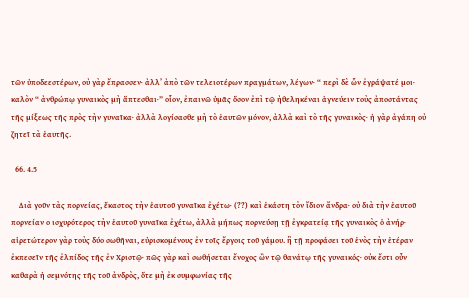τῶν ὑποδεεστέρων, οὐ γὰρ ἔπρασσεν· ἀλλ’ ἀπὸ τῶν τελειοτέρων πραγμάτων, λέγων· “ περὶ δὲ ὧν ἐγράψατέ μοι· καλὸν “ ἀνθρώπῳ γυναικὸς μὴ ἅπτεσθαι·” οἷον, ἐπαινῶ ὑμᾶς ὅσον ἐπὶ τῷ ἠθεληκέναι ἁγνεύειν τοὺς ἀποστάντας τῆς μίξεως τῆς πρὸς τὴν γυναῖκα· ἀλλὰ λογίσασθε μὴ τὸ ἑαυτῶν μόνον, ἀλλὰ καὶ τὸ τῆς γυναικὸς· ἡ γὰρ ἀγάπη οὐ ζητεῖ τὰ ἑαυτῆς.

  66. 4.5

    Διὰ γοῦν τὰς πορνείας, ἕκαστος τὴν ἑαυτοῦ γυναῖκα ἐχέτω· (??) καὶ ἑκάστη τὸν ἴδιον ἄνδρα· οὐ διὰ τὴν ἑαυτοῦ πορνείαν ο ισχυρότερος τὴν ἑαυτοῦ γυναῖκα ἐχέτω, ἀλλὰ μήπως πορνεύσῃ τῇ ἐγκρατείᾳ τῆς γυναικὸς ὁ ἀνήρ· αἱρετώτερον γὰρ τοὺς δύο σωθῆναι, εὑρισκομένους ἐν τοῖς ἔργοις τοῦ γάμου. ἣ τῇ προφάσει τοῦ ἑνὸς τὴν ἑτέραν ἐκπεσεῖν τῆς ἐλπίδος τῆς ἐν Χριστῷ· πῶς γὰρ καὶ σωθήσεται ἔνοχος ὢν τῷ θανάτῳ τῆς γυναικός· οὐκ ἔστι οὖν καθαρὰ ἡ σεμνότης τῆς τοῦ ἀνδρὸς, ὅτε μὴ ἐκ συμφωνίας τῆς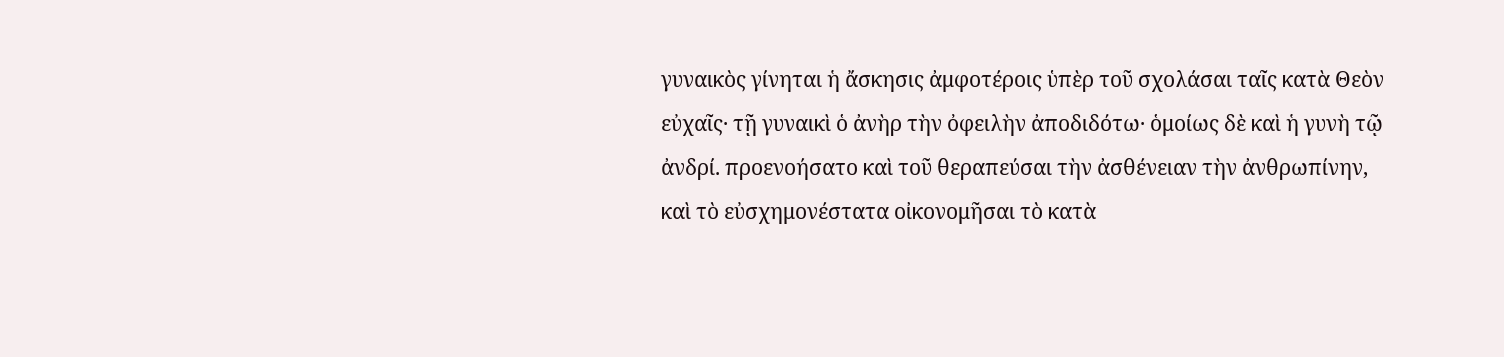γυναικὸς γίνηται ἡ ἄσκησις ἀμφοτέροις ὑπὲρ τοῦ σχολάσαι ταῖς κατὰ Θεὸν εὐχαῖς· τῇ γυναικὶ ὁ ἀνὴρ τὴν ὀφειλὴν ἀποδιδότω· ὁμοίως δὲ καὶ ἡ γυνὴ τῷ ἀνδρί. προενοήσατο καὶ τοῦ θεραπεύσαι τὴν ἀσθένειαν τὴν ἀνθρωπίνην, καὶ τὸ εὐσχημονέστατα οἰκονομῆσαι τὸ κατὰ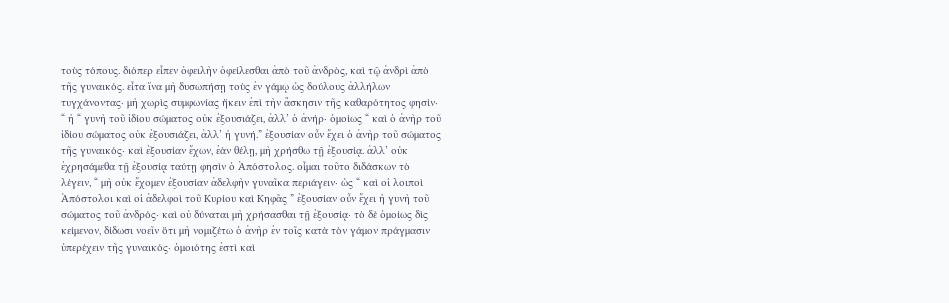τοὺς τόπους. διόπερ εἶπεν ὀφειλὴν ὀφείλεσθαι ἀπὸ τοῦ ἀνδρὸς, καὶ τῷ ἀνδρὶ ἀπὸ τῆς γυναικός. εἶτα ἵνα μὴ δυσωπήσῃ τοὺς ἐν γάμῳ ὡς δούλους ἀλλήλων τυγχάνοντας· μὴ χωρὶς συμφωνίας ἥκειν ἐπὶ τὴν ἄσκησιν τῆς καθαρότητος φησίν· “ ἡ “ γυνὴ τοῦ ἰδίου σώματος οὐκ ἐξουσιάζει, ἀλλ’ ὁ ἀνήρ· ὁμοίως “ καὶ ὁ ἀνὴρ τοῦ ἰδίου σώματος οὐκ ἐξουσιάζει, ἀλλ’ ἡ γυνή.” ἐξουσίαν οὖν ἔχει ὁ ἀνὴρ τοῦ σώματος τῆς γυναικός· καὶ ἐξουσίαν ἔχων, ἐὰν θέλῃ, μὴ χρήσθω τῇ ἐξουσίᾳ. ἀλλ’ οὐκ ἐχρησάμεθα τῇ ἐξουσίᾳ ταύτῃ φησὶν ὁ Ἀπόστολος. οἶμαι τοῦτο διδάσκων τὸ λέγειν, “ μὴ οὐκ ἔχομεν ἐξουσίαν ἀδελφὴν γυναῖκα περιάγειν· ὡς “ καὶ οἱ λοιποὶ Ἀπόστολοι καὶ οἱ ἀδελφοὶ τοῦ Κυρίου καὶ Κηφᾶς ” ἐξουσίαν οὖν ἔχει ἡ γυνὴ τοῦ σώματος τοῦ ἀνδρός· καὶ οὐ δύναται μὴ χρήσασθαι τῇ ἐξουσίᾳ· τὸ δὲ ὁμοίως δὶς κείμενον, δίδωσι νοεῖν ὅτι μὴ νομιζέτω ὁ ἀνὴρ ἐν τοῖς κατὰ τὸν γάμον πράγμασιν ὑπερέχειν τῆς γυναικός· ὁμοιότης ἐστὶ καὶ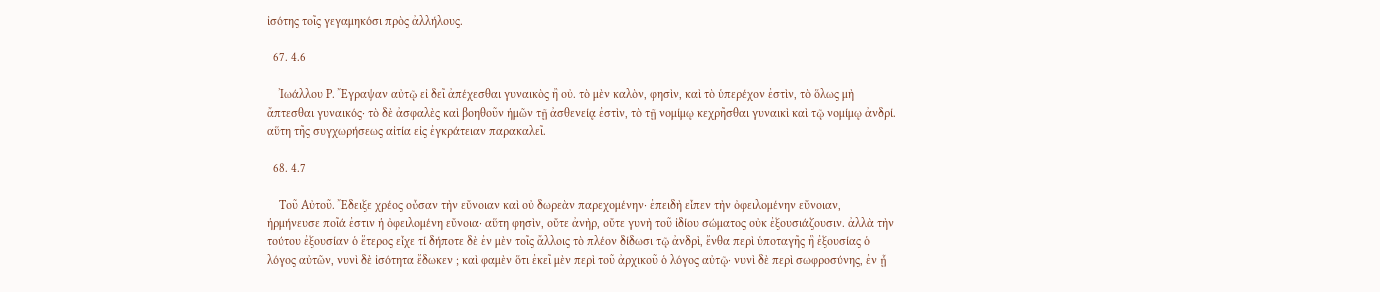ἰσότης τοῖς γεγαμηκόσι πρὸς ἀλλήλους.

  67. 4.6

    Ἰωάλλου Ρ. Ἔγραψαν αὐτῷ εἰ δεῖ ἀπέχεσθαι γυναικὸς ἢ οὐ. τὸ μὲν καλὸν, φησὶν, καὶ τὸ ὑπερέχον ἐστὶν, τὸ ὅλως μὴ ἄπτεσθαι γυναικός· τὸ δὲ ἀσφαλὲς καὶ βοηθοῦν ἡμῶν τῇ ἀσθενείᾳ ἐστὶν, τὸ τῇ νομίμῳ κεχρῆσθαι γυναικὶ καὶ τῷ νομίμῳ ἀνδρί. αὕτη τῆς συγχωρήσεως αἰτία εἰς ἐγκράτειαν παρακαλεῖ.

  68. 4.7

    Τοῦ Αὐτοῦ. Ἔδειξε χρέος οὖσαν τὴν εὔνοιαν καὶ οὐ δωρεὰν παρεχομένην· ἐπειδὴ εἶπεν τὴν ὀφειλομένην εὔνοιαν, ἡρμήνευσε ποῖά ἐστιν ἡ ὀφειλομένη εὔνοια· αὕτη φησὶν, οὔτε ἀνὴρ, οὔτε γυνὴ τοῦ ἰδίου σώματος οὐκ ἐξουσιάζουσιν. ἀλλὰ τὴν τούτου ἐξουσίαν ὁ ἕτερος εἶχε τί δήποτε δὲ ἐν μὲν τοῖς ἄλλοις τὸ πλέον δίδωσι τῷ ἀνδρὶ, ἔνθα περὶ ὑποταγῆς ἣ ἐξουσίας ὁ λόγος αὐτῶν, νυνὶ δὲ ἰσότητα ἔδωκεν ; καὶ φαμὲν ὅτι ἐκεῖ μὲν περὶ τοῦ ἀρχικοῦ ὁ λόγος αὐτῷ· νυνὶ δὲ περὶ σωφροσύνης, ἐν ᾗ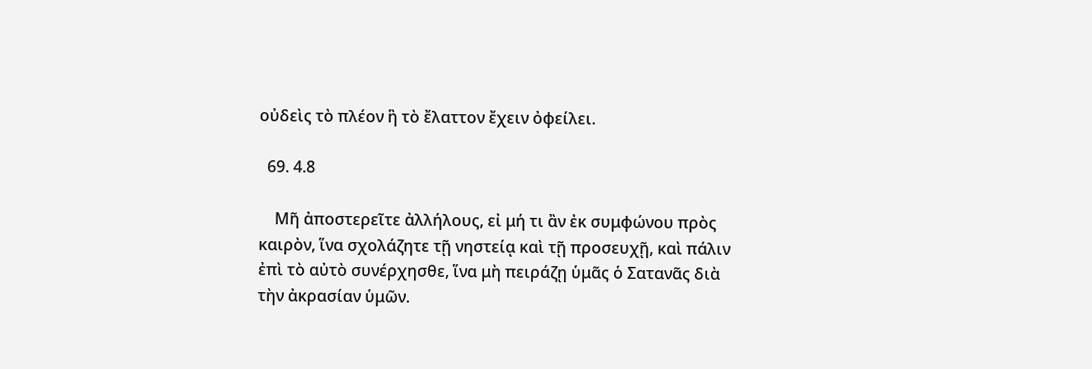οὐδεὶς τὸ πλέον ἣ τὸ ἔλαττον ἔχειν ὀφείλει.

  69. 4.8

    Μῆ ἀποστερεῖτε ἀλλήλους, εἰ μή τι ἂν ἐκ συμφώνου πρὸς καιρὸν, ἵνα σχολάζητε τῇ νηστείᾳ καὶ τῇ προσευχῇ, καὶ πάλιν ἐπὶ τὸ αὐτὸ συνέρχησθε, ἵνα μὴ πειράζῃ ὑμᾶς ὁ Σατανᾶς διὰ τὴν ἀκρασίαν ὑμῶν.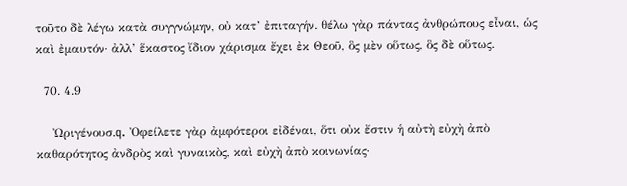τοῦτο δὲ λέγω κατὰ συγγνώμην, οὐ κατ’ ἐπιταγήν. θέλω γὰρ πάντας ἀνθρώπους εἶναι, ὡς καὶ ἐμαυτόν· ἀλλ’ ἕκαστος ἴδιον χάρισμα ἔχει ἐκ Θεοῦ, ὃς μὲν οὕτως, ὃς δὲ οὕτως.

  70. 4.9

    Ὠριγένουσ.q. Ὀφείλετε γὰρ ἀμφότεροι εἰδέναι, ὅτι οὐκ ἔστιν ἡ αὐτὴ εὐχὴ ἀπὸ καθαρότητος ἀνδρὸς καὶ γυναικὸς, καὶ εὐχὴ ἀπὸ κοινωνίας·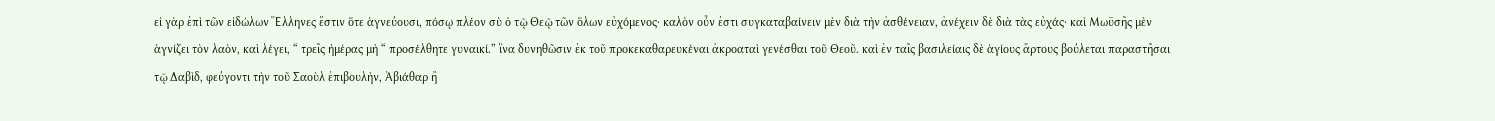εἰ γὰρ ἐπὶ τῶν εἰδώλων Ἕλληνες ἔστιν ὅτε ἁγνεύουσι, πόσῳ πλέον σὺ ὁ τῷ Θεῷ τῶν ὅλων εὐχόμενος· καλὸν οὖν ἐστι συγκαταβαίνειν μὲν διὰ τὴν ἀσθένειαν, ἀνέχειν δὲ διὰ τὰς εὐχάς· καὶ Μωϋσῆς μὲν ἁγνίζει τὸν λαὸν, καὶ λέγει, “ τρεῖς ἡμέρας μὴ “ προσέλθητε γυναικί.” ἵνα δυνηθῶσιν ἐκ τοῦ προκεκαθαρευκέναι ἀκροαταὶ γενέσθαι τοῦ Θεοῦ. καὶ ἐν ταῖς βασιλείαις δὲ ἁγίους ἄρτους βούλεται παραστῆσαι τῷ Δαβὶδ, φεύγοντι τὴν τοῦ Σαοὺλ ἐπιβουλὴν, Ἀβιάθαρ ἢ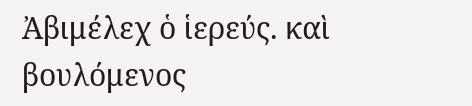Ἀβιμέλεχ ὁ ἱερεύς. καὶ βουλόμενος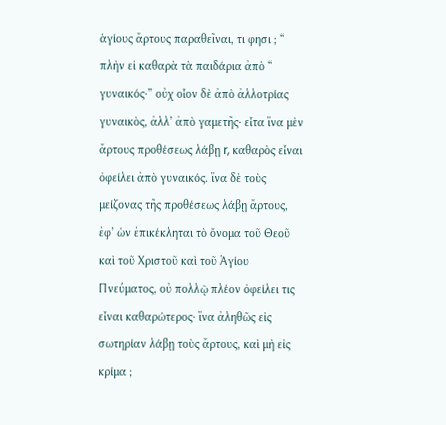ἁγίους ἄρτους παραθεῖναι, τι φησι ; “ πλὴν εἰ καθαρὰ τὰ παιδάρια ἀπὸ “ γυναικός·” οὐχ οἷον δὲ ἀπὸ ἀλλοτρίας γυναικὸς, ἀλλ’ ἀπὸ γαμετῆς· εἶτα ἵνα μὲν ἄρτους προθέσεως λάβῃ r, καθαρὸς εἶναι ὀφείλει ἀπὸ γυναικός. ἵνα δὲ τοὺς μείζονας τῆς προθέσεως λάβῃ ἄρτους, ἐφ’ ὡν ἐπικέκληται τὸ ὄνομα τοῦ Θεοῦ καὶ τοῦ Χριστοῦ καὶ τοῦ Ἁγίου Πνεύματος, οὐ πολλῷ πλέον ὀφείλει τις εἶναι καθαρώτερος· ἵνα ἀληθῶς εἰς σωτηρίαν λάβῃ τοὺς ἄρτους, καὶ μὴ εἰς κρίμα ;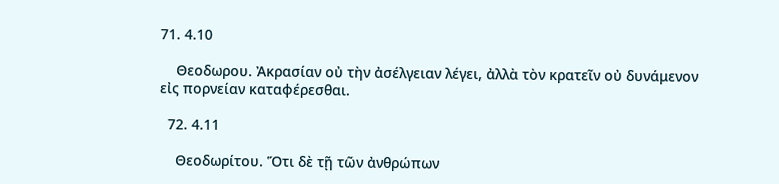71. 4.10

    Θεοδωρου. Ἀκρασίαν οὐ τὴν ἀσέλγειαν λέγει, ἀλλὰ τὸν κρατεῖν οὐ δυνάμενον εἰς πορνείαν καταφέρεσθαι.

  72. 4.11

    Θεοδωρίτου. Ὅτι δὲ τῇ τῶν ἀνθρώπων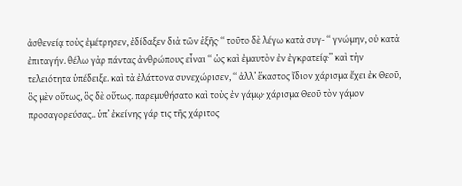ἀσθενείᾳ τοὺς ἐμέτρησεν, ἐδίδαξεν διὰ τῶν ἑξῆς· “ τοῦτο δὲ λέγω κατὰ συγ- “ γνώμην, οὐ κατὰ ἐπιταγήν. θέλω γὰρ πάντας ἀνθρώπους εἶναι “ ὡς καὶ ἐμαυτὸν ἐν ἐγκρατείᾳ·” καὶ τὴν τελειότητα ὑπέδειξε. καὶ τὰ ἐλάττονα συνεχώρισεν, “ ἀλλ’ ἕκαστος ἴδιον χάρισμα ἔχει ἐκ Θεοῦ, ὃς μὲν οὕτως, ὃς δὲ οὕτως. παρεμυθήσατο καὶ τοὺς ἐν γάμῳ· χάρισμα Θεοῦ τὸν γάμον προσαγορεύσας.. ὑπ’ ἐκείνης γάρ τις τῆς χάριτος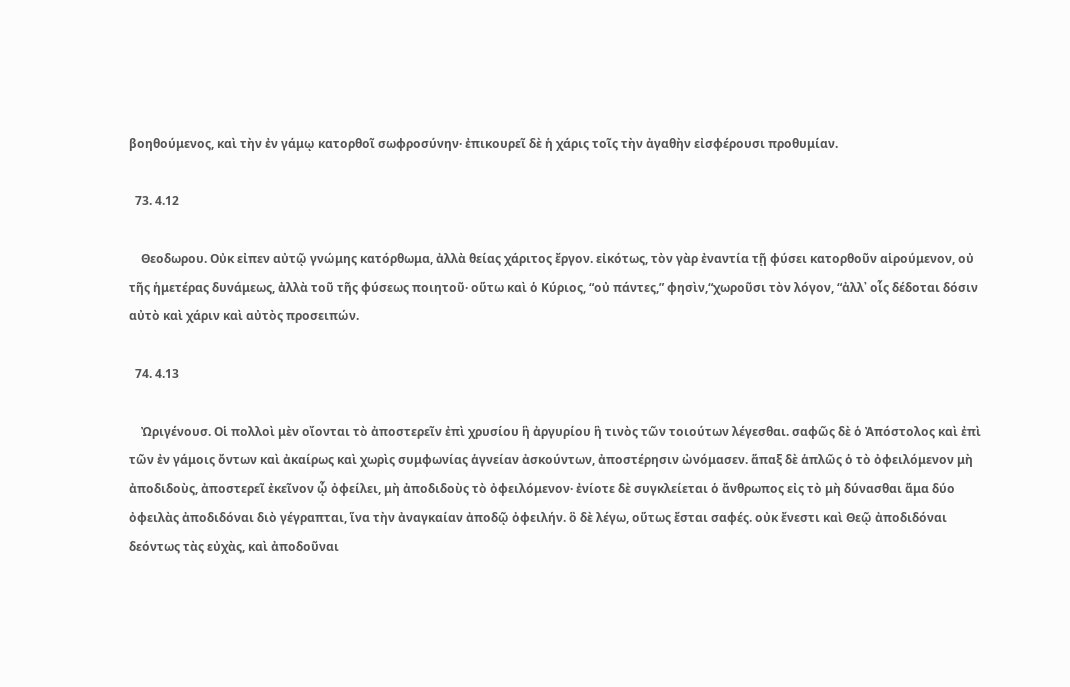βοηθούμενος, καὶ τὴν ἐν γάμῳ κατορθοῖ σωφροσύνην· ἐπικουρεῖ δὲ ἡ χάρις τοῖς τὴν ἀγαθὴν εἰσφέρουσι προθυμίαν.

  73. 4.12

    Θεοδωρου. Οὐκ εἰπεν αὐτῷ γνώμης κατόρθωμα, ἀλλὰ θείας χάριτος ἔργον. εἰκότως, τὸν γὰρ ἐναντία τῇ φύσει κατορθοῦν αἱρούμενον, οὐ τῆς ἡμετέρας δυνάμεως, ἀλλὰ τοῦ τῆς φύσεως ποιητοῦ· οὕτω καὶ ὁ Κύριος, “οὐ πάντες,” φησὶν,“χωροῦσι τὸν λόγον, “ἀλλ᾿ οἷς δέδοται δόσιν αὐτὸ καὶ χάριν καὶ αὐτὸς προσειπών.

  74. 4.13

    Ὠριγένουσ. Οἱ πολλοὶ μὲν οἴονται τὸ ἀποστερεῖν ἐπὶ χρυσίου ἣ ἀργυρίου ἣ τινὸς τῶν τοιούτων λέγεσθαι. σαφῶς δὲ ὁ Ἀπόστολος καὶ ἐπὶ τῶν ἐν γάμοις ὄντων καὶ ἀκαίρως καὶ χωρὶς συμφωνίας ἁγνείαν ἀσκούντων, ἀποστέρησιν ὠνόμασεν. ἅπαξ δὲ ἁπλῶς ὁ τὸ ὀφειλόμενον μὴ ἀποδιδοὺς, ἀποστερεῖ ἐκεῖνον ᾧ ὀφείλει, μὴ ἀποδιδοὺς τὸ ὀφειλόμενον· ἐνίοτε δὲ συγκλείεται ὁ ἄνθρωπος εἰς τὸ μὴ δύνασθαι ἅμα δύο ὀφειλὰς ἀποδιδόναι διὸ γέγραπται, ἵνα τὴν ἀναγκαίαν ἀποδῷ ὀφειλήν. ὃ δὲ λέγω, οὕτως ἔσται σαφές. οὐκ ἔνεστι καὶ Θεῷ ἀποδιδόναι δεόντως τὰς εὐχὰς, καὶ ἀποδοῦναι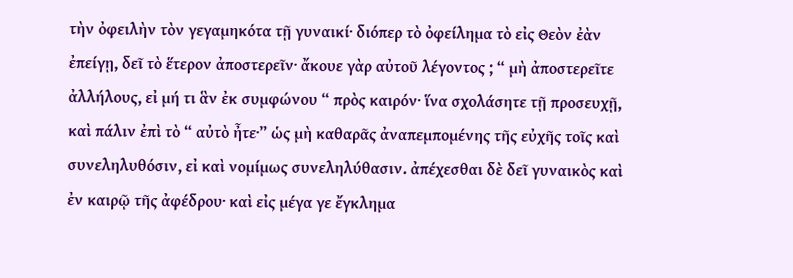τὴν ὀφειλὴν τὸν γεγαμηκότα τῇ γυναικί· διόπερ τὸ ὀφείλημα τὸ εἰς Θεὸν ἐὰν ἐπείγῃ, δεῖ τὸ ἕτερον ἀποστερεῖν· ἄκουε γὰρ αὐτοῦ λέγοντος ; “ μὴ ἀποστερεῖτε ἀλλήλους, εἰ μή τι ἃν ἐκ συμφώνου “ πρὸς καιρόν· ἵνα σχολάσητε τῇ προσευχῇ, καὶ πάλιν ἐπὶ τὸ “ αὐτὸ ἦτε·” ὡς μὴ καθαρᾶς ἀναπεμπομένης τῆς εὐχῆς τοῖς καὶ συνεληλυθόσιν, εἰ καὶ νομίμως συνεληλύθασιν. ἀπέχεσθαι δὲ δεῖ γυναικὸς καὶ ἐν καιρῷ τῆς ἀφέδρου· καὶ εἰς μέγα γε ἔγκλημα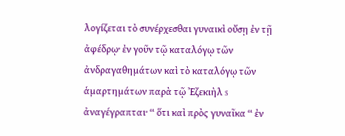λογίζεται τὸ συνέρχεσθαι γυναικὶ οὔσῃ ἐν τῇ ἀφέδρῳ· ἐν γοῦν τῷ καταλόγῳ τῶν ἀνδραγαθημάτων καὶ τὸ καταλόγῳ τῶν ἁμαρτημάτων παρὰ τῷ Ἐζεκιὴλ s ἀναγέγραπται· “ ὅτι καὶ πρὸς γυναῖκα “ ἐν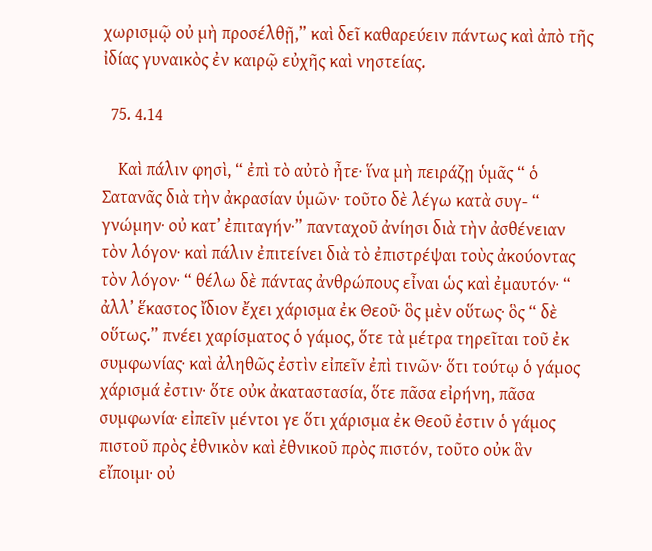χωρισμῷ οὐ μὴ προσέλθῇ,” καὶ δεῖ καθαρεύειν πάντως καὶ ἀπὸ τῆς ἰδίας γυναικὸς ἐν καιρῷ εὐχῆς καὶ νηστείας.

  75. 4.14

    Καὶ πάλιν φησὶ, “ ἐπὶ τὸ αὐτὸ ἦτε· ἵνα μὴ πειράζῃ ὑμᾶς “ ὁ Σατανᾶς διὰ τὴν ἀκρασίαν ὑμῶν· τοῦτο δὲ λέγω κατὰ συγ- “ γνώμην· οὐ κατ’ ἐπιταγήν·” πανταχοῦ ἀνίησι διὰ τὴν ἀσθένειαν τὸν λόγον· καὶ πάλιν ἐπιτείνει διὰ τὸ ἐπιστρέψαι τοὺς ἀκούοντας τὸν λόγον· “ θέλω δὲ πάντας ἀνθρώπους εἶναι ὡς καὶ ἐμαυτόν· “ ἀλλ’ ἕκαστος ἴδιον ἔχει χάρισμα ἐκ Θεοῦ· ὃς μὲν οὕτως· ὃς “ δὲ οὕτως.” πνέει χαρίσματος ὁ γάμος, ὅτε τὰ μέτρα τηρεῖται τοῦ ἐκ συμφωνίας· καὶ ἀληθῶς ἐστὶν εἰπεῖν ἐπὶ τινῶν· ὅτι τούτῳ ὁ γάμος χάρισμά ἐστιν· ὅτε οὐκ ἀκαταστασία, ὅτε πᾶσα εἰρήνη, πᾶσα συμφωνία· εἰπεῖν μέντοι γε ὅτι χάρισμα ἐκ Θεοῦ ἐστιν ὁ γάμος πιστοῦ πρὸς ἐθνικὸν καὶ ἐθνικοῦ πρὸς πιστόν, τοῦτο οὐκ ἃν εἴποιμι· οὐ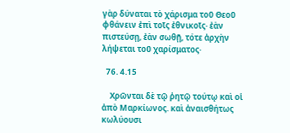γὰρ δύναται τὸ χάρισμα τοῦ Θεοῦ φθάνειν ἐπὶ τοῖς ἐθνικοῖς· ἐὰν πιστεύσῃ, ἐὰν σωθῇ, τότε ἀρχὴν λήψεται τοῦ χαρίσματος·

  76. 4.15

    Χρῶνται δὲ τῷ ῥητῷ τούτῳ καὶ οἱ ἀπὸ Μαρκίωνος. καὶ ἀναισθήτως κωλύουσι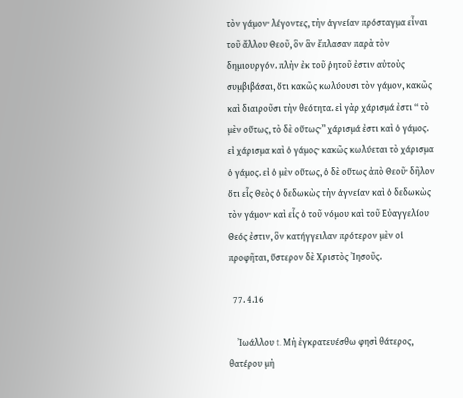τὸν γάμον· λέγοντες, τὴν ἁγνείαν πρόσταγμα εἶναι τοῦ ἄλλου Θεοῦ, ὃν ἃν ἔπλασαν παρὰ τὸν δημιουργόν. πλὴν ἐκ τοῦ ῥητοῦ ἐστιν αὐτοὺς συμβιβάσαι, ὅτι κακῶς κωλύουσι τὸν γάμον, κακῶς καὶ διαιροῦσι τὴν θεότητα. εἰ γὰρ χάρισμά ἐστι “ τὸ μὲν οὕτως, τὸ δὲ οὕτως·” χάρισμά ἐστι καὶ ὁ γάμος. εἰ χάρισμα καὶ ὁ γάμος· κακῶς κωλύεται τὸ χάρισμα ὁ γάμος. εἰ ὁ μὲν οὕτως, ὁ δὲ οὕτως ἀπὸ Θεοῦ· δῆλον ὅτι εἷς Θεὸς ὁ δεδωκὼς τὴν ἁγνείαν καὶ ὁ δεδωκὼς τὸν γάμον· καὶ εἷς ὁ τοῦ νόμου καὶ τοῦ Εὐαγγελίου Θεός ἐστιν, ὃν κατήγγειλαν πρότερον μὲν οἱ προφῆται, ὕστερον δὲ Χριστὸς Ἰησοῦς.

  77. 4.16

    Ἰωάλλου t. Μὴ ἐγκρατευέσθω φησὶ θάτερος, θατέρου μὴ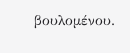βουλομένου.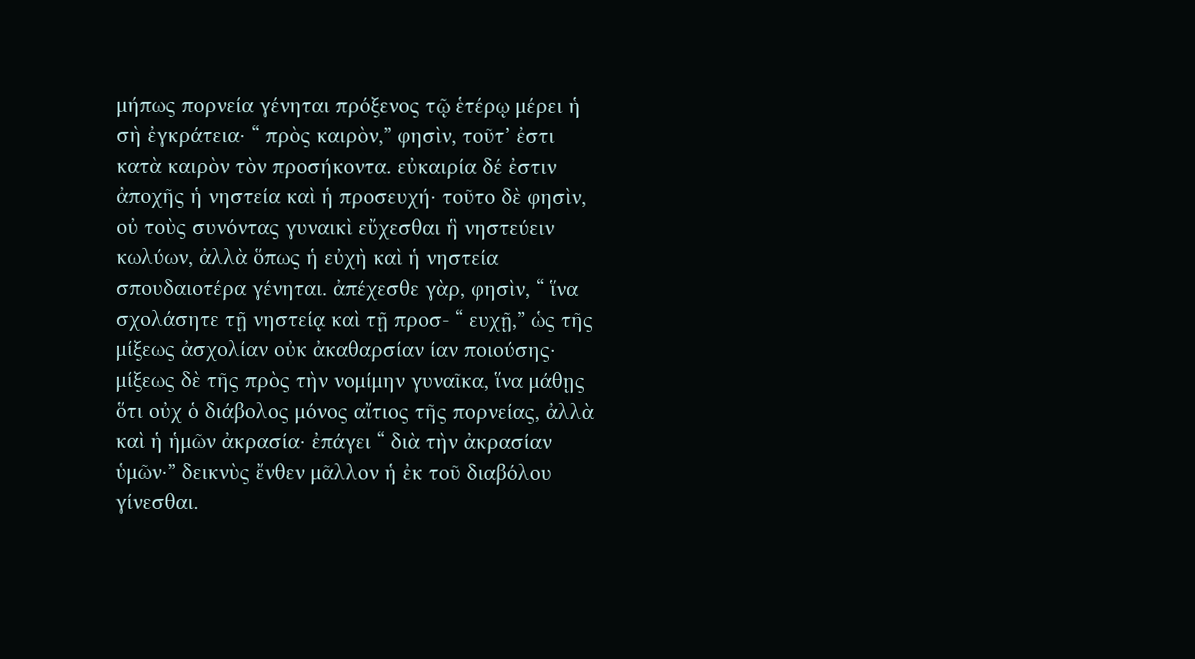μήπως πορνεία γένηται πρόξενος τῷ ἑτέρῳ μέρει ἡ σὴ ἐγκράτεια· “ πρὸς καιρὸν,” φησὶν, τοῦτ’ ἐστι κατὰ καιρὸν τὸν προσήκοντα. εὐκαιρία δέ ἐστιν ἀποχῆς ἡ νηστεία καὶ ἡ προσευχή· τοῦτο δὲ φησὶν, οὐ τοὺς συνόντας γυναικὶ εὔχεσθαι ἣ νηστεύειν κωλύων, ἀλλὰ ὅπως ἡ εὐχὴ καὶ ἡ νηστεία σπουδαιοτέρα γένηται. ἀπέχεσθε γὰρ, φησὶν, “ ἵνα σχολάσητε τῇ νηστείᾳ καὶ τῇ προσ- “ ευχῇ,” ὡς τῆς μίξεως ἀσχολίαν οὐκ ἀκαθαρσίαν ίαν ποιούσης· μίξεως δὲ τῆς πρὸς τὴν νομίμην γυναῖκα, ἵνα μάθῃς ὅτι οὐχ ὁ διάβολος μόνος αἴτιος τῆς πορνείας, ἀλλὰ καὶ ἡ ἡμῶν ἀκρασία· ἐπάγει “ διὰ τὴν ἀκρασίαν ὑμῶν·” δεικνὺς ἔνθεν μᾶλλον ἡ ἐκ τοῦ διαβόλου γίνεσθαι.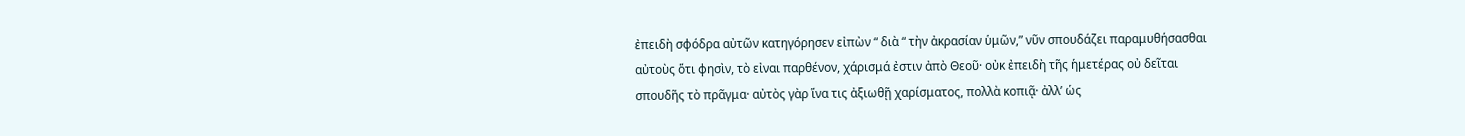ἐπειδὴ σφόδρα αὐτῶν κατηγόρησεν εἰπὼν “ διὰ “ τὴν ἀκρασίαν ὑμῶν,” νῦν σπουδάζει παραμυθήσασθαι αὐτοὺς ὅτι φησὶν, τὸ εἰναι παρθένον, χάρισμά ἐστιν ἀπὸ Θεοῦ· οὐκ ἐπειδὴ τῆς ἡμετέρας οὐ δεῖται σπουδῆς τὸ πρᾶγμα· αὐτὸς γὰρ ἵνα τις ἀξιωθῇ χαρίσματος, πολλὰ κοπιᾷ· ἀλλ’ ὡς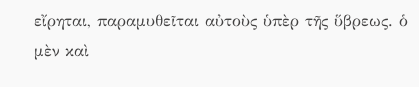εἴρηται, παραμυθεῖται αὐτοὺς ὑπὲρ τῆς ὕβρεως. ὁ μὲν καὶ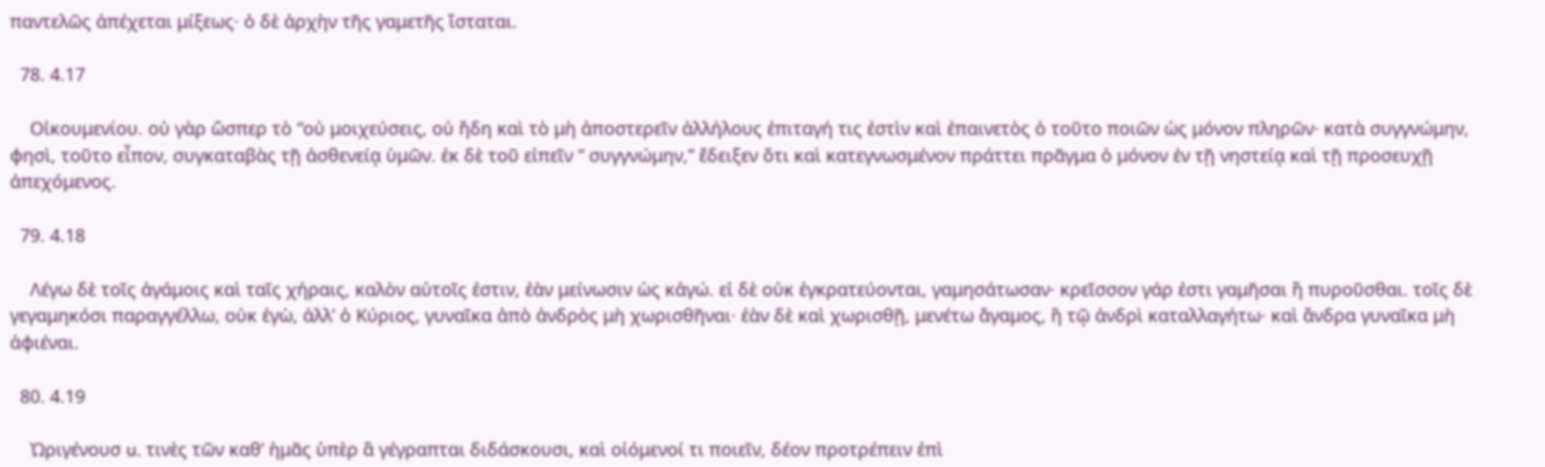παντελῶς ἀπέχεται μίξεως· ὁ δὲ ἀρχὴν τῆς γαμετῆς ἵσταται.

  78. 4.17

    Οἰκουμενίου. οὐ γὰρ ὥσπερ τὸ “οὐ μοιχεύσεις, οὐ ἤδη καὶ τὸ μὴ ἀποστερεῖν ἀλλήλους ἐπιταγή τις ἐστὶν καὶ ἐπαινετὸς ὁ τοῦτο ποιῶν ὡς μόνον πληρῶν· κατὰ συγγνώμην, φησὶ, τοῦτο εἶπον, συγκαταβὰς τῇ ἀσθενείᾳ ὑμῶν. ἐκ δὲ τοῦ εἰπεῖν “ συγγνώμην,” ἔδειξεν ὅτι καὶ κατεγνωσμένον πράττει πρᾶγμα ὁ μόνον ἐν τῇ νηστείᾳ καὶ τῇ προσευχῇ ἀπεχόμενος.

  79. 4.18

    Λέγω δὲ τοῖς ἀγάμοις καὶ ταῖς χήραις, καλὸν αὐτοῖς ἐστιν, ἐὰν μείνωσιν ὡς κἀγώ. εἰ δὲ οὐκ ἐγκρατεύονται, γαμησάτωσαν· κρεῖσσον γάρ ἐστι γαμῆσαι ἢ πυροῦσθαι. τοῖς δὲ γεγαμηκόσι παραγγέλλω, οὐκ ἐγὼ, ἀλλ’ ὁ Κύριος, γυναῖκα ἀπὸ ἀνδρὸς μὴ χωρισθῆναι· ἐὰν δὲ καὶ χωρισθῇ, μενέτω ἄγαμος, ἢ τῷ ἀνδρὶ καταλλαγήτω· καὶ ἄνδρα γυναῖκα μὴ ἀφιέναι.

  80. 4.19

    Ὠριγένουσ u. τινὲς τῶν καθ’ ἡμᾶς ὑπὲρ ἃ γέγραπται διδάσκουσι, καὶ οἰόμενοί τι ποιεῖν, δέον προτρέπειν ἐπὶ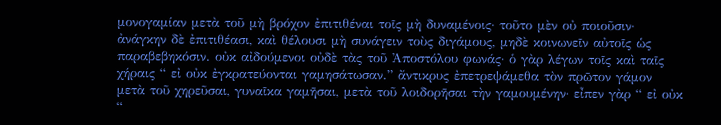μονογαμίαν μετὰ τοῦ μὴ βρόχον ἐπιτιθέναι τοῖς μὴ δυναμένοις· τοῦτο μὲν οὐ ποιοῦσιν· ἀνάγκην δὲ ἐπιτιθέασι, καὶ θέλουσι μὴ συνάγειν τοὺς διγάμους, μηδὲ κοινωνεῖν αὐτοῖς ὡς παραβεβηκόσιν. οὐκ αἰδούμενοι οὐδὲ τὰς τοῦ Ἀποστόλου φωνάς· ὁ γὰρ λέγων τοῖς καὶ ταῖς χήραις “ εἰ οὐκ ἐγκρατεύονται γαμησάτωσαν.” ἄντικρυς ἐπετρεψάμεθα τὸν πρῶτον γάμον μετὰ τοῦ χηρεῦσαι, γυναῖκα γαμῆσαι, μετὰ τοῦ λοιδορῆσαι τὴν γαμουμένην· εἶπεν γὰρ “ εἰ οὐκ “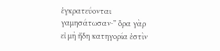ἐγκρατεύονται γαμησάτωσαν·” ὅρα γὰρ εἰ μὴ ἤδη κατηγορία ἐστὶν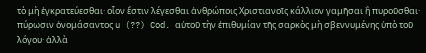τὸ μὴ ἐγκρατεύεσθαι· οἷον ἔστιν λέγεσθαι ἀνθρώποις Χριστιανοῖς κάλλιον γαμῆσαι ἢ πυροῦσθαι· πύρωσιν ὀνομάσαντος u (??) Cod. αὐτοῦ τὴν ἐπιθυμίαν τῆς σαρκὸς μὴ σβεννυμένης ὑπὸ τοῦ λόγου· ἀλλὰ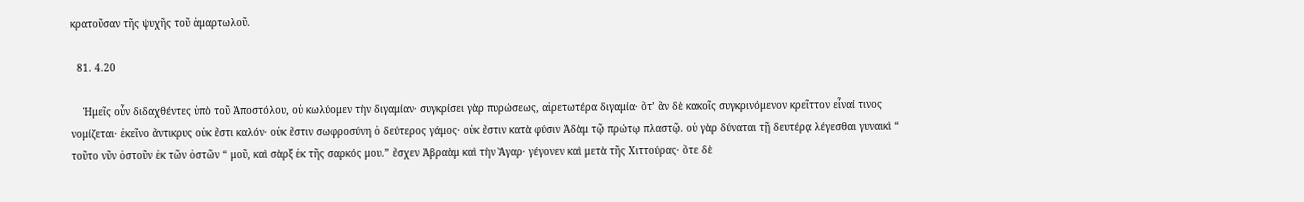κρατοῦσαν τῆς ψυχῆς τοῦ ἁμαρτωλοῦ.

  81. 4.20

    Ἡμεῖς οὖν διδαχθέντες ὑπὸ τοῦ Ἀποστόλου, οὐ κωλύομεν τὴν διγαμίαν· συγκρίσει γὰρ πυρώσεως, αἱρετωτέρα διγαμία· ὅτ’ ἂν δὲ κακοῖς συγκρινόμενον κρεῖττον εἶναί τινος νομίζεται· ἐκεῖνο ἄντικρυς οὐκ ἔστι καλόν· οὐκ ἔστιν σωφροσύνη ὁ δεύτερος γάμος· οὐκ ἔστιν κατὰ φύσιν Ἀδὰμ τῷ πρώτῳ πλαστῷ. οὐ γὰρ δύναται τῇ δευτέρᾳ λέγεσθαι γυναικὶ “ τοῦτο νῦν ὀστοῦν ἐκ τῶν ὀστῶν “ μοῦ, καὶ σὰρξ ἐκ τῆς σαρκός μου.” ἔσχεν Ἀβραὰμ καὶ τὴν Ἄγαρ· γέγονεν καὶ μετὰ τῆς Χιττούρας· ὅτε δὲ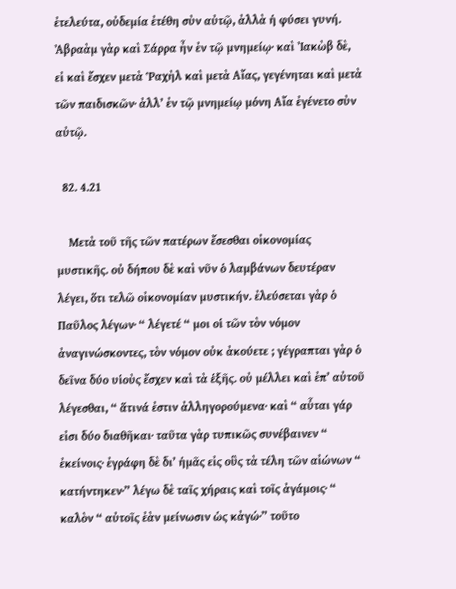ἐτελεύτα, οὐδεμία ἐτέθη σὺν αὐτῷ, ἀλλὰ ἡ φύσει γυνή. Ἀβραὰμ γὰρ καὶ Σάρρα ἦν ἐν τῷ μνημείῳ· καὶ Ἰακὼβ δὲ, εἰ καὶ ἔσχεν μετὰ Ῥαχὴλ καὶ μετὰ Αἴας, γεγένηται καὶ μετὰ τῶν παιδισκῶν· ἀλλ’ ἐν τῷ μνημείῳ μόνη Αἴα ἐγένετο σὺν αὐτῷ.

  82. 4.21

    Μετὰ τοῦ τῆς τῶν πατέρων ἔσεσθαι οἰκονομίας μυστικῆς. οὐ δήπου δὲ καὶ νῦν ὁ λαμβάνων δευτέραν λέγει, ὅτι τελῶ οἰκονομίαν μυστικήν. ἐλεύσεται γὰρ ὁ Παῦλος λέγων· “ λέγετέ “ μοι οἱ τῶν τὸν νόμον ἀναγινώσκοντες, τὸν νόμον οὐκ ἀκούετε ; γέγραπται γὰρ ὁ δεῖνα δύο υἱοὺς ἔσχεν καὶ τὰ ἑξῆς. οὐ μέλλει καὶ ἐπ’ αὐτοῦ λέγεσθαι, “ ἅτινά ἐστιν ἀλληγορούμενα· καὶ “ αὗται γάρ εἰσι δύο διαθῆκαι· ταῦτα γὰρ τυπικῶς συνέβαινεν “ ἐκείνοις· ἐγράφη δὲ δι’ ἡμᾶς εἰς οὓς τὰ τέλη τῶν αἰώνων “ κατήντηκεν·” λέγω δὲ ταῖς χήραις καὶ τοῖς ἀγάμοις· “ καλὸν “ αὐτοῖς ἐὰν μείνωσιν ὡς κἀγώ·” τοῦτο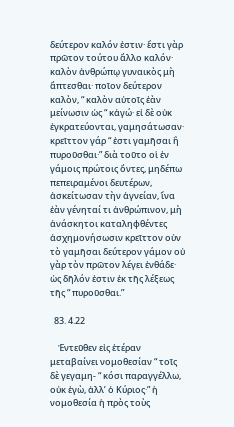δεύτερον καλόν ἐστιν· ἔστι γὰρ πρῶτον τούτου ἄλλο καλόν· καλὸν ἀνθρώπῳ γυναικὸς μὴ ἅπτεσθαι· ποῖον δεύτερον καλὸν, “ καλὸν αὐτοῖς ἐὰν μείνωσιν ὡς “ κἀγώ· εἰ δὲ οὐκ ἐγκρατεύονται, γαμησάτωσαν· κρεῖττον γάρ “ ἐστι γαμῆσαι ἢ πυροῦσθαι·” διὰ τοῦτο οἱ ἐν γάμοις πρώτοις ὄντες, μηδέπω πεπειραμένοι δευτέρων, ἀσκείτωσαν τὴν ἁγνείαν, ἵνα ἐὰν γένηταί τι ἀνθρώπινον, μὴ ἀνάσκητοι καταληφθέντες ἀσχημονήσωσιν κρεῖττον οὑν τὸ γαμῆσαι δεύτερον γάμον οὐ γὰρ τὸν πρῶτον λέγει ἐνθάδε· ὡς δῆλόν ἐστιν ἐκ τῆς λέξεως τῆς “ πυροῦσθαι.”

  83. 4.22

    Ἐντεῦθεν εἰς ἑτέραν μεταβαίνει νομοθεσίαν “ τοῖς δὲ γεγαμη- “ κόσι παραγγέλλω, οὐκ ἐγὼ, ἀλλ’ ὁ Κύριος·” ἡ νομοθεσία ἡ πρὸς τοὺς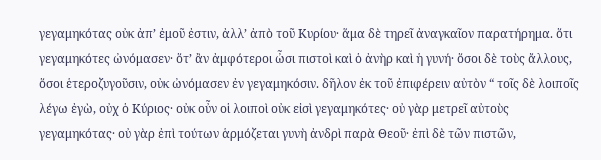γεγαμηκότας οὐκ ἀπ’ ἐμοῦ ἐστιν, ἀλλ’ ἀπὸ τοῦ Κυρίου· ἅμα δὲ τηρεῖ ἀναγκαῖον παρατήρημα. ὅτι γεγαμηκότες ὠνόμασεν· ὅτ’ ἂν ἀμφότεροι ὦσι πιστοὶ καὶ ὁ ἀνὴρ καὶ ἡ γυνή· ὅσοι δὲ τοὺς ἄλλους, ὅσοι ἑτεροζυγοῦσιν, οὐκ ὠνόμασεν ἐν γεγαμηκόσιν. δῆλον ἐκ τοῦ ἐπιφέρειν αὐτὸν “ τοῖς δὲ λοιποῖς λέγω ἐγὼ, οὐχ ὁ Κύριος· οὐκ οὖν οἱ λοιποὶ οὐκ εἰσὶ γεγαμηκότες· οὐ γὰρ μετρεῖ αὐτοὺς γεγαμηκότας· οὐ γὰρ ἐπὶ τούτων ἁρμόζεται γυνὴ ἀνδρὶ παρὰ Θεοῦ· ἐπὶ δὲ τῶν πιστῶν,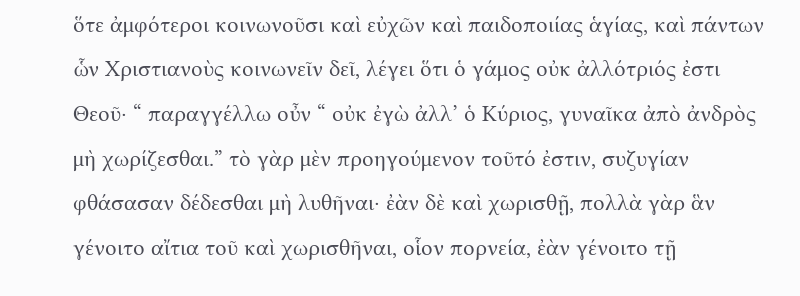ὅτε ἀμφότεροι κοινωνοῦσι καὶ εὐχῶν καὶ παιδοποιίας ἁγίας, καὶ πάντων ὧν Χριστιανοὺς κοινωνεῖν δεῖ, λέγει ὅτι ὁ γάμος οὐκ ἀλλότριός ἐστι Θεοῦ· “ παραγγέλλω οὖν “ οὐκ ἐγὼ ἀλλ’ ὁ Κύριος, γυναῖκα ἀπὸ ἀνδρὸς μὴ χωρίζεσθαι.” τὸ γὰρ μὲν προηγούμενον τοῦτό ἐστιν, συζυγίαν φθάσασαν δέδεσθαι μὴ λυθῆναι· ἐὰν δὲ καὶ χωρισθῇ, πολλὰ γὰρ ἃν γένοιτο αἴτια τοῦ καὶ χωρισθῆναι, οἷον πορνεία, ἐὰν γένοιτο τῇ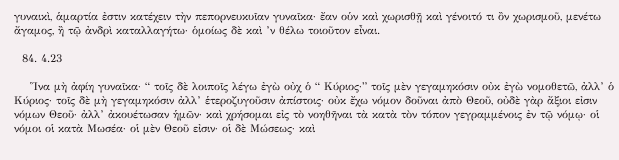γυναικὶ, ἁμαρτία ἐστιν κατέχειν τὴν πεπορνευκυῖαν γυναῖκα· ἔαν οὑν καὶ χωρισθῇ καὶ γένοιτό τι ὂν χωρισμοῦ, μενέτω ἄγαμος, ἢ τῷ ἀνδρὶ καταλλαγήτω· ὁμοίως δὲ καὶ ’ν θέλω τοιοῦτον εἶναι.

  84. 4.23

    Ἵνα μὴ ἀφίη γυναῖκα· “ τοῖς δὲ λοιποῖς λέγω ἐγὼ οὐχ ὁ “ Κύριος·” τοῖς μὲν γεγαμηκόσιν οὐκ ἐγὼ νομοθετῶ, ἀλλ’ ὁ Κύριος· τοῖς δὲ μὴ γεγαμηκόσιν ἀλλ’ ἑτεροζυγοῦσιν ἀπίστοις· οὐκ ἔχω νόμον δοῦναι ἀπὸ Θεοῦ, οὐδὲ γὰρ ἄξιοι εἰσιν νόμων Θεοῦ· ἀλλ’ ἀκουέτωσαν ἡμῶν· καὶ χρήσομαι εἰς τὸ νοηθῆναι τὰ κατὰ τὸν τόπον γεγραμμένοις ἐν τῷ νόμῳ· οἱ νόμοι οἱ κατὰ Μωσέα· οἱ μὲν Θεοῦ εἰσιν· οἱ δὲ Μώσεως· καὶ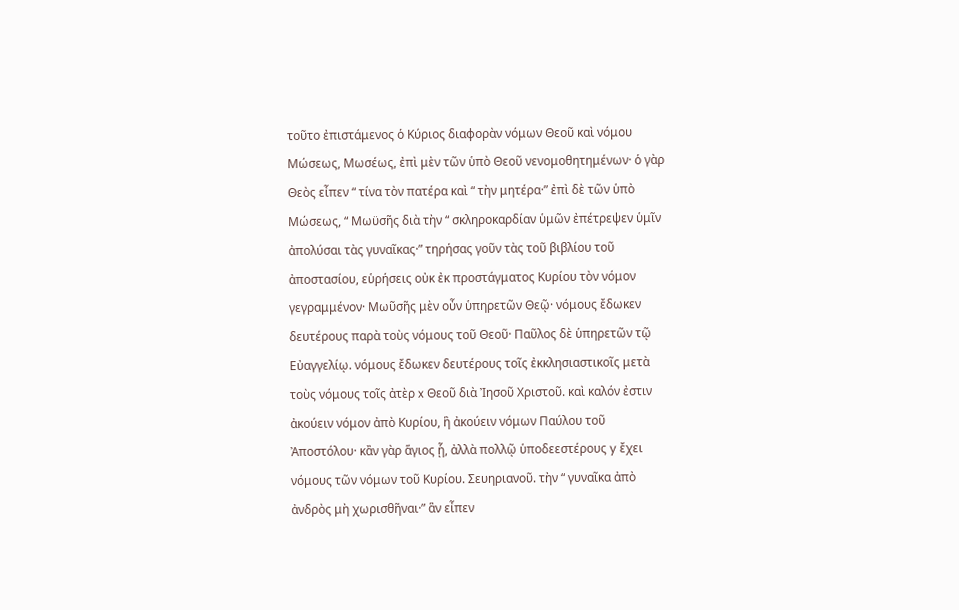τοῦτο ἐπιστάμενος ὁ Κύριος διαφορὰν νόμων Θεοῦ καὶ νόμου Μώσεως, Μωσέως, ἐπὶ μὲν τῶν ὑπὸ Θεοῦ νενομοθητημένων· ὁ γὰρ Θεὸς εἶπεν “ τίνα τὸν πατέρα καὶ “ τὴν μητέρα·” ἐπὶ δὲ τῶν ὑπὸ Μώσεως, “ Μωϋσῆς διὰ τὴν “ σκληροκαρδίαν ὑμῶν ἐπέτρεψεν ὑμῖν ἀπολύσαι τὰς γυναῖκας·” τηρήσας γοῦν τὰς τοῦ βιβλίου τοῦ ἀποστασίου, εὑρήσεις οὐκ ἐκ προστάγματος Κυρίου τὸν νόμον γεγραμμένον· Μωῦσῆς μὲν οὖν ὑπηρετῶν Θεῷ· νόμους ἔδωκεν δευτέρους παρὰ τοὺς νόμους τοῦ Θεοῦ· Παῦλος δὲ ὑπηρετῶν τῷ Εὐαγγελίῳ. νόμους ἔδωκεν δευτέρους τοῖς ἐκκλησιαστικοῖς μετὰ τοὺς νόμους τοῖς ἀτὲρ x Θεοῦ διὰ Ἰησοῦ Χριστοῦ. καὶ καλόν ἐστιν ἀκούειν νόμον ἀπὸ Κυρίου, ἣ ἀκούειν νόμων Παύλου τοῦ Ἀποστόλου· κἂν γὰρ ἅγιος ᾗ, ἀλλὰ πολλῷ ὑποδεεστέρους y ἔχει νόμους τῶν νόμων τοῦ Κυρίου. Σευηριανοῦ. τὴν “ γυναῖκα ἀπὸ ἀνδρὸς μὴ χωρισθῆναι·” ἃν εἶπεν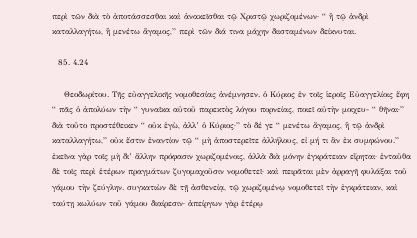περὶ τῶν διὰ τὸ ἀποτάσσεσθαι καὶ ἀνακεῖσθαι τῷ Χριστῷ χωριζομένων· “ ἣ τῷ ἀνδρὶ καταλλαγήτω, ἢ μενέτω ἄγαμος,” περὶ τῶν διά τινα μάχην διισταμένων δείκνυται.

  85. 4.24

    Θεοδωρίτου. Τῆς εὐαγγελικῆς νομοθεσίας ἀνέμνησεν. ὁ Κύριος ἐν τοῖς ἱεροῖς Εὐαγγελίοις ἔφη “ πᾶς ὁ ἀπολύων τὴν “ γυναῖκα αὐτοῦ παρεκτὸς λόγου πορνείας, ποιεῖ αὐτὴν μοιχευ- “ θῆναι·” διὰ τοῦτο προστέθεικεν “ οὐκ ἐγὼ, ἀλλ’ ὁ Κύριος·” τὸ δέ γε “ μενέτω ἄγαμος, ἣ τῷ ἀνδρὶ καταλλαγήτω,” οὐκ ἔστιν ἐναντίον τῷ “ μὴ ἀποστερεῖτε ἀλλήλους, εἰ μή τι ἃν ἐκ συμφώνου.” ἐκεῖνα γὰρ τοῖς μὴ δι’ ἄλλην πρόφασιν χωριζομένοις, ἀλλὰ διὰ μόνην ἐγκράτειαν εἴρηται· ἐνταῦθα δὲ τοῖς περὶ ἑτέρων πραγμάτων ζυγομαχοῦσιν νομοθετεῖ· καὶ πειρᾶται μὲν ἀρραγῆ φυλάξαι τοῦ γάμου τὴν ζεύγλην. συγκατιὼν δὲ τῇ ἀσθενείᾳ, τῷ χωριζομένῳ νομοθετεῖ τὴν ἐγκράτειαν, καὶ ταύτῃ κωλύων τοῦ γάμου διαίρεσιν· ἀπείργων γὰρ ἑτέρῳ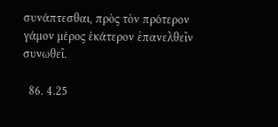συνάπτεσθαι, πρὸς τὸν πρότερον γάμον μέρος ἑκάτερον ἐπανελθεῖν συνωθεῖ.

  86. 4.25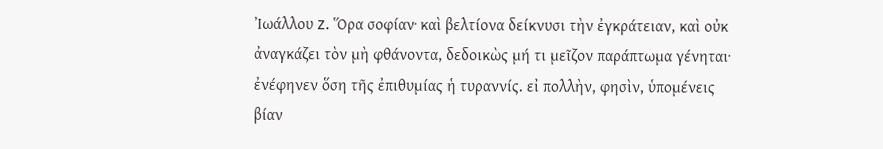Ἰωάλλου z. Ὅρα σοφίαν· καὶ βελτίονα δείκνυσι τὴν ἐγκράτειαν, καὶ οὐκ ἀναγκάζει τὸν μὴ φθάνοντα, δεδοικὼς μή τι μεῖζον παράπτωμα γένηται· ἐνέφηνεν ὅση τῆς ἐπιθυμίας ἡ τυραννίς. εἰ πολλὴν, φησὶν, ὑπομένεις βίαν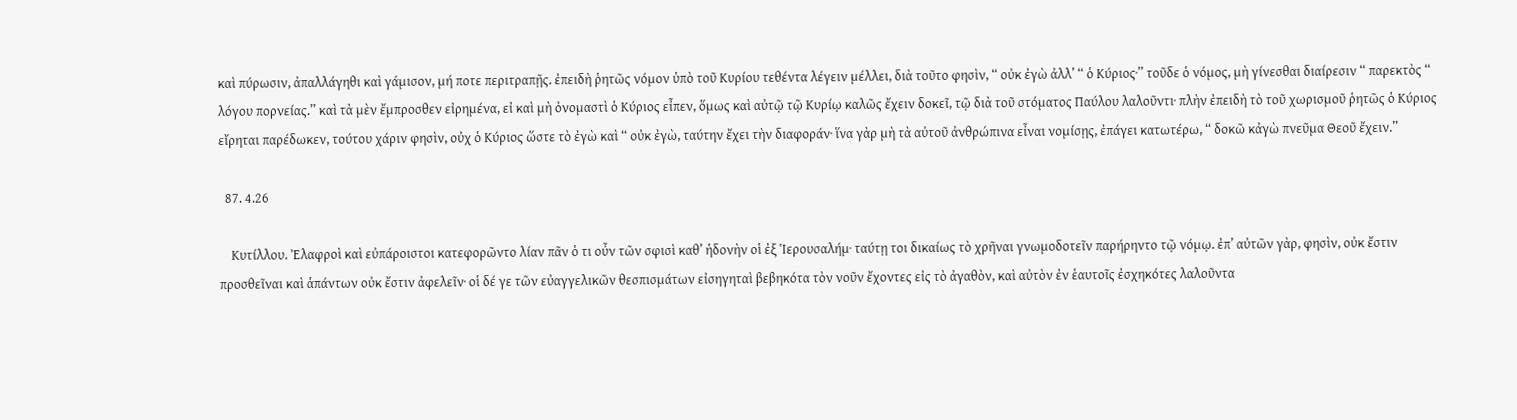καὶ πύρωσιν, ἀπαλλάγηθι καὶ γάμισον, μή ποτε περιτραπῇς. ἐπειδὴ ῥητῶς νόμον ὑπὸ τοῦ Κυρίου τεθέντα λέγειν μέλλει, διὰ τοῦτο φησὶν, “ οὐκ ἐγὼ ἀλλ’ “ ὁ Κύριος·” τοῦδε ὁ νόμος, μὴ γίνεσθαι διαίρεσιν “ παρεκτὸς “ λόγου πορνείας.” καὶ τὰ μὲν ἔμπροσθεν εἰρημένα, εἰ καὶ μὴ ὀνομαστὶ ὁ Κύριος εἶπεν, ὅμως καὶ αὐτῷ τῷ Κυρίῳ καλῶς ἔχειν δοκεῖ, τῷ διὰ τοῦ στόματος Παύλου λαλοῦντι· πλὴν ἐπειδὴ τὸ τοῦ χωρισμοῦ ῥητῶς ὁ Κύριος εἴρηται παρέδωκεν, τούτου χάριν φησὶν, οὐχ ὁ Κύριος ὥστε τὸ ἐγὼ καὶ “ οὐκ ἐγὼ, ταύτην ἔχει τὴν διαφοράν· ἵνα γὰρ μὴ τὰ αὐτοῦ ἀνθρώπινα εἶναι νομίσῃς, ἐπάγει κατωτέρω, “ δοκῶ κἀγὼ πνεῦμα Θεοῦ ἔχειν.”

  87. 4.26

    Κυτίλλου. Ἐλαφροὶ καὶ εὐπάροιστοι κατεφορῶντο λίαν πᾶν ὁ τι οὖν τῶν σφισὶ καθ’ ἡδονὴν οἱ ἐξ Ἱερουσαλήμ· ταύτῃ τοι δικαίως τὸ χρῆναι γνωμοδοτεῖν παρήρηντο τῷ νόμῳ. ἐπ’ αὐτῶν γὰρ, φησὶν, οὐκ ἔστιν προσθεῖναι καὶ ἁπάντων οὐκ ἔστιν ἀφελεῖν· οἱ δέ γε τῶν εὐαγγελικῶν θεσπισμάτων εἰσηγηταὶ βεβηκότα τὸν νοῦν ἔχοντες εἰς τὸ ἀγαθὸν, καὶ αὐτὸν ἐν ἑαυτοῖς ἐσχηκότες λαλοῦντα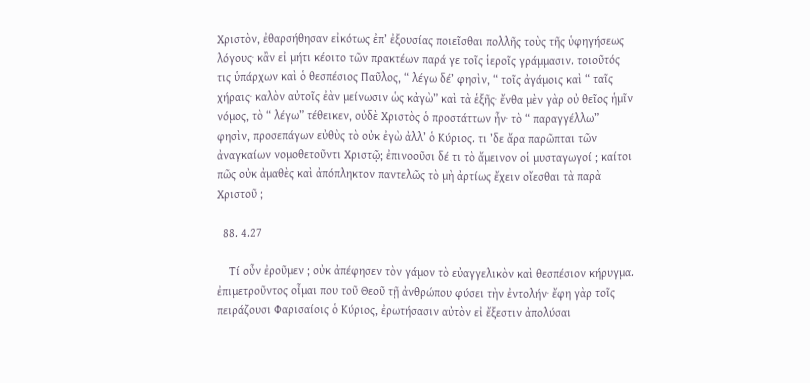Χριστὸν, ἐθαρσήθησαν εἰκότως ἐπ’ ἐξουσίας ποιεῖσθαι πολλῆς τοὺς τῆς ὑφηγήσεως λόγους· κἂν εἰ μήτι κέοιτο τῶν πρακτέων παρά γε τοῖς ἱεροῖς γράμμασιν. τοιοῦτός τις ὑπάρχων καὶ ὁ θεσπέσιος Παῦλος, “ λέγω δέ’ φησὶν, “ τοῖς ἀγάμοις καὶ “ ταῖς χήραις· καλὸν αὐτοῖς ἐὰν μείνωσιν ὡς κἀγὼ” καὶ τὰ ἑξῆς· ἔνθα μὲν γὰρ οὐ θεῖος ἡμῖν νόμος, τὸ “ λέγω” τέθεικεν, οὐδὲ Χριστὸς ὁ προστάττων ἦν· τὸ “ παραγγέλλω” φησὶν, προσεπάγων εὐθὺς τὸ οὐκ ἐγὼ ἀλλ’ ὁ Κύριος. τι ’δε ἄρα παρῶπται τῶν ἀναγκαίων νομοθετοῦντι Χριστῷ; ἐπινοοῦσι δέ τι τὸ ἄμεινον οἱ μυσταγωγοί ; καίτοι πῶς οὐκ ἀμαθὲς καὶ ἀπόπληκτον παντελῶς τὸ μὴ ἀρτίως ἔχειν οἴεσθαι τὰ παρὰ Χριστοῦ ;

  88. 4.27

    Τί οὖν ἐροῦμεν ; οὐκ ἀπέφησεν τὸν γάμον τὸ εὐαγγελικὸν καὶ θεσπέσιον κήρυγμα. ἐπιμετροῦντος οἶμαι που τοῦ Θεοῦ τῇ ἀνθρώπου φύσει τὴν ἐντολήν· ἔφη γὰρ τοῖς πειράζουσι Φαρισαίοις ὁ Κύριος, ἐρωτήσασιν αὐτὸν εἰ ἔξεστιν ἀπολύσαι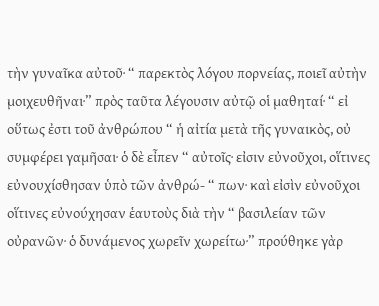τὴν γυναῖκα αὐτοῦ· “ παρεκτὸς λόγου πορνείας, ποιεῖ αὐτὴν μοιχευθῆναι·” πρὸς ταῦτα λέγουσιν αὐτῷ οἱ μαθηταί· “ εἰ οὕτως ἐστι τοῦ ἀνθρώπου “ ἡ αἰτία μετὰ τῆς γυναικὸς, οὐ συμφέρει γαμῆσαι· ὁ δὲ εἶπεν “ αὐτοῖς· εἰσιν εὐνοῦχοι, οἵτινες εὐνουχίσθησαν ὑπὸ τῶν ἀνθρώ- “ πων· καὶ εἰσὶν εὐνοῦχοι οἵτινες εὐνούχησαν ἑαυτοὺς διὰ τὴν “ βασιλείαν τῶν οὐρανῶν· ὁ δυνάμενος χωρεῖν χωρείτω·” προύθηκε γὰρ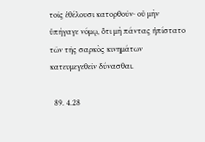τοῖς ἐθέλουσι κατορθοῦν· οὐ μὴν ὑπήγαγε νόμῳ, ὅτι μὴ πάντας ἠπίστατο τῶν τῆς σαρκὸς κινημάτων κατευμεγεθεῖν δύνασθαι.

  89. 4.28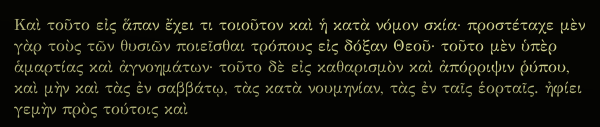Καὶ τοῦτο εἰς ἅπαν ἔχει τι τοιοῦτον καὶ ἡ κατὰ νόμον σκία· προστέταχε μὲν γὰρ τοὺς τῶν θυσιῶν ποιεῖσθαι τρόπους εἰς δόξαν Θεοῦ· τοῦτο μὲν ὑπὲρ ἁμαρτίας καὶ ἀγνοημάτων· τοῦτο δὲ εἰς καθαρισμὸν καὶ ἀπόρριψιν ῥύπου, καὶ μὴν καὶ τὰς ἐν σαββάτῳ, τὰς κατὰ νουμηνίαν, τὰς ἐν ταῖς ἑορταῖς. ἠφίει γεμὴν πρὸς τούτοις καὶ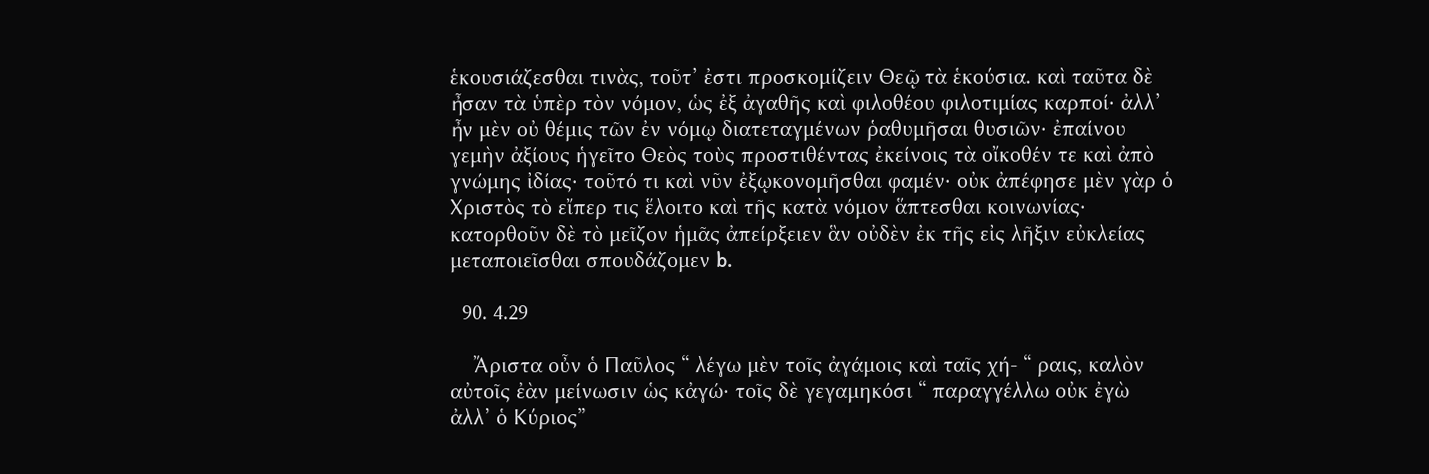ἑκουσιάζεσθαι τινὰς, τοῦτ’ ἐστι προσκομίζειν Θεῷ τὰ ἑκούσια. καὶ ταῦτα δὲ ἦσαν τὰ ὑπὲρ τὸν νόμον, ὡς ἐξ ἀγαθῆς καὶ φιλοθέου φιλοτιμίας καρποί· ἀλλ’ ἦν μὲν οὐ θέμις τῶν ἐν νόμῳ διατεταγμένων ῥαθυμῆσαι θυσιῶν· ἐπαίνου γεμὴν ἀξίους ἡγεῖτο Θεὸς τοὺς προστιθέντας ἐκείνοις τὰ οἴκοθέν τε καὶ ἀπὸ γνώμης ἰδίας· τοῦτό τι καὶ νῦν ἐξῳκονομῆσθαι φαμέν· οὐκ ἀπέφησε μὲν γὰρ ὁ Χριστὸς τὸ εἴπερ τις ἕλοιτο καὶ τῆς κατὰ νόμον ἅπτεσθαι κοινωνίας· κατορθοῦν δὲ τὸ μεῖζον ἡμᾶς ἀπείρξειεν ἃν οὐδὲν ἐκ τῆς εἰς λῆξιν εὐκλείας μεταποιεῖσθαι σπουδάζομεν b.

  90. 4.29

    Ἄριστα οὖν ὁ Παῦλος “ λέγω μὲν τοῖς ἀγάμοις καὶ ταῖς χή- “ ραις, καλὸν αὐτοῖς ἐὰν μείνωσιν ὡς κἀγώ· τοῖς δὲ γεγαμηκόσι “ παραγγέλλω οὐκ ἐγὼ ἀλλ’ ὁ Κύριος”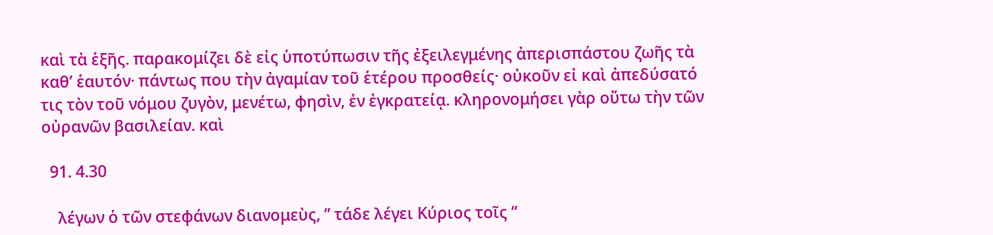καὶ τὰ ἑξῆς. παρακομίζει δὲ εἰς ὑποτύπωσιν τῆς ἐξειλεγμένης ἀπερισπάστου ζωῆς τὰ καθ’ ἑαυτόν· πάντως που τὴν ἀγαμίαν τοῦ ἑτέρου προσθείς· οὐκοῦν εἰ καὶ ἀπεδύσατό τις τὸν τοῦ νόμου ζυγὸν, μενέτω, φησὶν, ἐν ἐγκρατείᾳ. κληρονομήσει γὰρ οὕτω τὴν τῶν οὐρανῶν βασιλείαν. καὶ

  91. 4.30

    λέγων ὁ τῶν στεφάνων διανομεὺς, ” τάδε λέγει Κύριος τοῖς “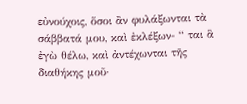εὐνούχοις, ὅσοι ἂν φυλάξωνται τὰ σάββατά μου, καὶ ἐκλέξων- “ ται ἃ ἐγὼ θέλω, καὶ ἀντέχωνται τῆς διαθήκης μοῦ·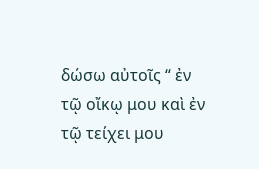δώσω αὐτοῖς “ ἐν τῷ οἴκῳ μου καὶ ἐν τῷ τείχει μου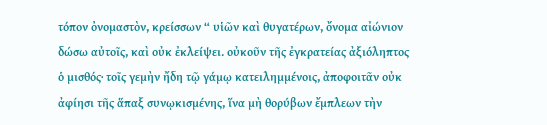τόπον ὀνομαστὸν, κρείσσων “ υἱῶν καὶ θυγατέρων, ὄνομα αἰώνιον δώσω αὐτοῖς, καὶ οὐκ ἐκλείψει. οὐκοῦν τῆς ἐγκρατείας ἀξιόληπτος ὁ μισθός· τοῖς γεμὴν ἤδη τῷ γάμῳ κατειλημμένοις, ἀποφοιτᾶν οὐκ ἀφίησι τῆς ἅπαξ συνῳκισμένης, ἵνα μὴ θορύβων ἔμπλεων τὴν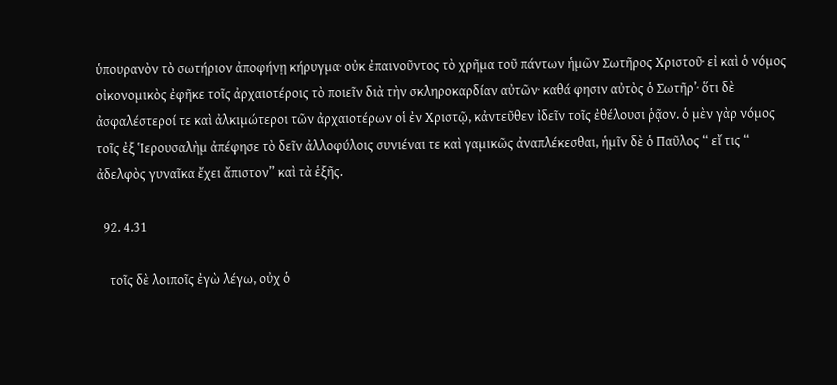ὑπουρανὸν τὸ σωτήριον ἀποφήνῃ κήρυγμα· οὐκ ἐπαινοῦντος τὸ χρῆμα τοῦ πάντων ἡμῶν Σωτῆρος Χριστοῦ· εἰ καὶ ὁ νόμος οἰκονομικὸς ἐφῆκε τοῖς ἀρχαιοτέροις τὸ ποιεῖν διὰ τὴν σκληροκαρδίαν αὐτῶν· καθά φησιν αὐτὸς ὁ Σωτῆρ’· ὅτι δὲ ἀσφαλέστεροί τε καὶ ἀλκιμώτεροι τῶν ἀρχαιοτέρων οἱ ἐν Χριστῷ, κἀντεῦθεν ἰδεῖν τοῖς ἐθέλουσι ῥᾷον. ὁ μὲν γὰρ νόμος τοῖς ἐξ Ἱερουσαλὴμ ἀπέφησε τὸ δεῖν ἀλλοφύλοις συνιέναι τε καὶ γαμικῶς ἀναπλέκεσθαι, ἡμῖν δὲ ὁ Παῦλος “ εἴ τις “ ἀδελφὸς γυναῖκα ἔχει ἄπιστον” καὶ τὰ ἑξῆς.

  92. 4.31

    τοῖς δὲ λοιποῖς ἐγὼ λέγω, οὐχ ὁ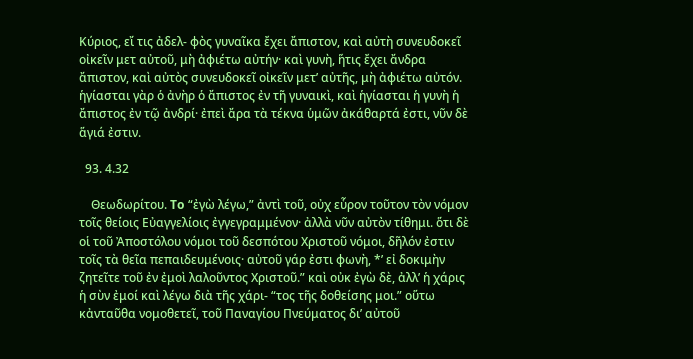Κύριος, εἴ τις ἀδελ- φὸς γυναῖκα ἔχει ἄπιστον, καὶ αὐτὴ συνευδοκεῖ οἰκεῖν μετ αὐτοῦ, μὴ ἀφιέτω αὐτήν· καὶ γυνὴ, ἥτις ἔχει ἄνδρα ἄπιστον, καὶ αὐτὸς συνευδοκεῖ οἰκεῖν μετ’ αὐτῆς, μὴ ἀφιέτω αὐτόν. ἡγίασται γὰρ ὁ ἀνὴρ ὁ ἄπιστος ἐν τῆ γυναικὶ, καὶ ἡγίασται ἡ γυνὴ ἡ ἄπιστος ἐν τῷ ἀνδρί· ἐπεὶ ἄρα τὰ τέκνα ὑμῶν ἀκάθαρτά ἐστι, νῦν δὲ ἅγιά ἐστιν.

  93. 4.32

    Θεωδωρίτου. To “ἐγὼ λέγω,” ἀντὶ τοῦ, οὐχ εὗρον τοῦτον τὸν νόμον τοῖς θείοις Εὐαγγελίοις ἐγγεγραμμένον· ἀλλὰ νῦν αὐτὸν τίθημι. ὅτι δὲ οἱ τοῦ Ἀποστόλου νόμοι τοῦ δεσπότου Χριστοῦ νόμοι, δῆλόν ἐστιν τοῖς τὰ θεῖα πεπαιδευμένοις· αὐτοῦ γάρ ἐστι φωνὴ, *’ εἰ δοκιμὴν ζητεῖτε τοῦ ἐν ἐμοὶ λαλοῦντος Χριστοῦ.” καὶ οὐκ ἐγὼ δὲ, ἀλλ’ ἡ χάρις ἡ σὺν ἐμοί καὶ λέγω διὰ τῆς χάρι- “τος τῆς δοθείσης μοι.” οὕτω κἀνταῦθα νομοθετεῖ, τοῦ Παναγίου Πνεύματος δι’ αὐτοῦ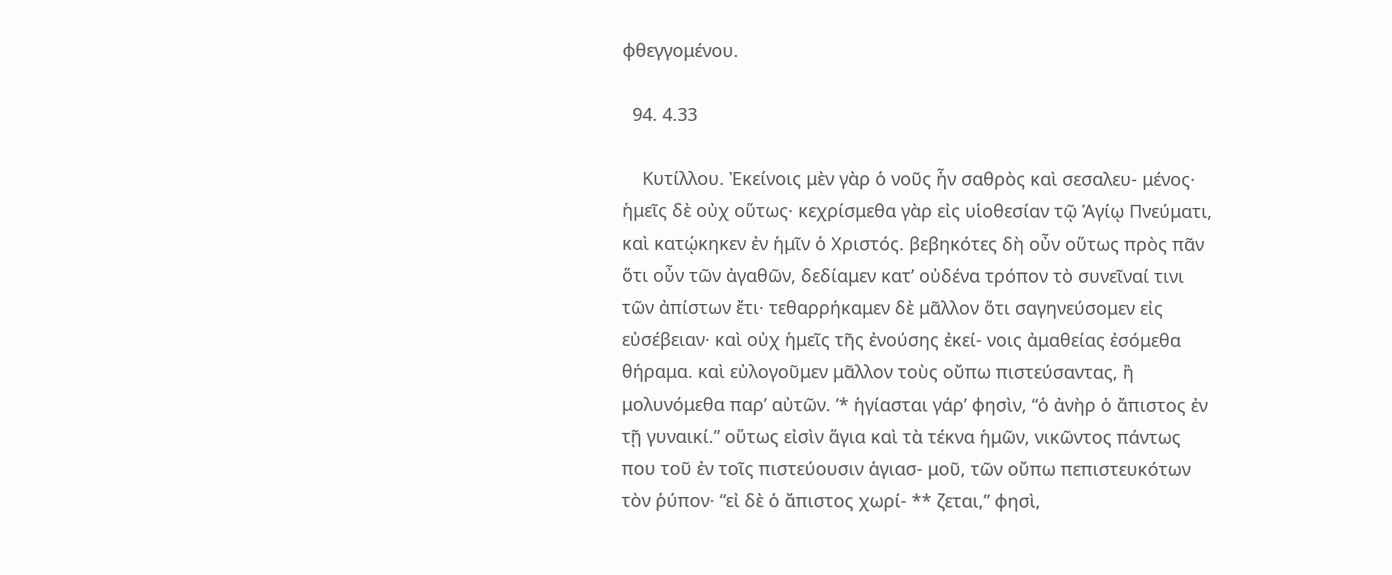φθεγγομένου.

  94. 4.33

    Κυτίλλου. Ἐκείνοις μὲν γὰρ ὁ νοῦς ἦν σαθρὸς καὶ σεσαλευ- μένος· ἡμεῖς δὲ οὐχ οὕτως· κεχρίσμεθα γὰρ εἰς υἱοθεσίαν τῷ Ἁγίῳ Πνεύματι, καὶ κατῴκηκεν ἐν ἡμῖν ὁ Χριστός. βεβηκότες δὴ οὖν οὕτως πρὸς πᾶν ὅτι οὖν τῶν ἀγαθῶν, δεδίαμεν κατ’ οὐδένα τρόπον τὸ συνεῖναί τινι τῶν ἀπίστων ἔτι· τεθαρρήκαμεν δὲ μᾶλλον ὅτι σαγηνεύσομεν εἰς εὐσέβειαν· καὶ οὐχ ἡμεῖς τῆς ἐνούσης ἐκεί- νοις ἀμαθείας ἐσόμεθα θήραμα. καὶ εὐλογοῦμεν μᾶλλον τοὺς οὔπω πιστεύσαντας, ἢ μολυνόμεθα παρ’ αὐτῶν. ’* ἡγίασται γάρ’ φησὶν, “ὁ ἀνὴρ ὁ ἄπιστος ἐν τῇ γυναικί.” οὕτως εἰσὶν ἅγια καὶ τὰ τέκνα ἡμῶν, νικῶντος πάντως που τοῦ ἐν τοῖς πιστεύουσιν ἁγιασ- μοῦ, τῶν οὔπω πεπιστευκότων τὸν ῥύπον· “εἰ δὲ ὁ ἄπιστος χωρί- ** ζεται,” φησὶ,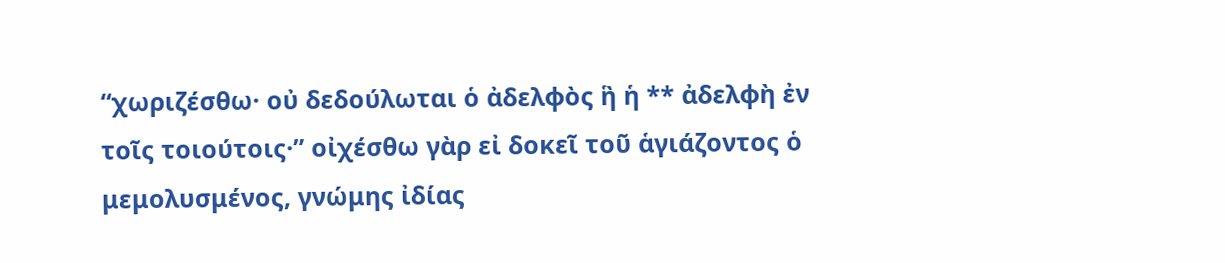“χωριζέσθω· οὐ δεδούλωται ὁ ἀδελφὸς ἣ ἡ ** ἀδελφὴ ἐν τοῖς τοιούτοις·” οἰχέσθω γὰρ εἰ δοκεῖ τοῦ ἁγιάζοντος ὁ μεμολυσμένος, γνώμης ἰδίας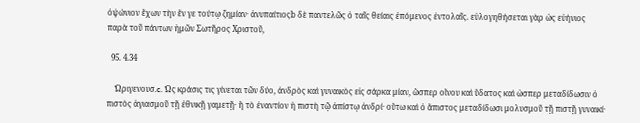ὀψώνιον ἔχων τὴν ἔν γε τούτῳ ζημίαν· ἀνυπαίτιοςb δὲ παντελῶς ὁ ταῖς θείαις ἑπόμενος ἐντολαῖς. εὐλογηθήσεται γὰρ ὡς εὐήνιος παρὰ τοῦ πάντων ἡμῶν Σωτῆρος Χριστοῦ,

  95. 4.34

    Ὡριγενουσ.c. Ὡς κράσις τις γίνεται τῶν δύο, ἀνδρὸς καὶ γυναικὸς εἰς σάρκα μίαν, ὥσπερ οἴνου καὶ ὕδατος καὶ ὡσπερ μεταδίδωσιν ὁ πιστὸς ἁγιασμοῦ τῇ ἐθνικῇ γαμετῇ· ἢ τὸ ἐναντίον ἡ πιστὴ τῷ ἀπίστῳ ἀνδρί· οὕτω καὶ ὁ ἄπιστος μεταδίδωσι μολυσμοῦ τῇ πιστῇ γυναικί·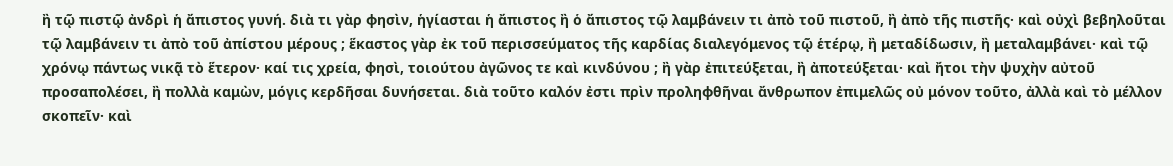ἢ τῷ πιστῷ ἀνδρὶ ἡ ἄπιστος γυνή. διὰ τι γὰρ φησὶν, ἡγίασται ἡ ἄπιστος ἢ ὁ ἄπιστος τῷ λαμβάνειν τι ἀπὸ τοῦ πιστοῦ, ἢ ἀπὸ τῆς πιστῆς· καὶ οὐχὶ βεβηλοῦται τῷ λαμβάνειν τι ἀπὸ τοῦ ἀπίστου μέρους ; ἕκαστος γὰρ ἐκ τοῦ περισσεύματος τῆς καρδίας διαλεγόμενος τῷ ἑτέρῳ, ἢ μεταδίδωσιν, ἢ μεταλαμβάνει· καὶ τῷ χρόνῳ πάντως νικᾷ τὸ ἕτερον· καί τις χρεία, φησὶ, τοιούτου ἀγῶνος τε καὶ κινδύνου ; ἢ γὰρ ἐπιτεύξεται, ἢ ἀποτεύξεται· καὶ ἤτοι τὴν ψυχὴν αὐτοῦ προσαπολέσει, ἢ πολλὰ καμὼν, μόγις κερδῆσαι δυνήσεται. διὰ τοῦτο καλόν ἐστι πρὶν προληφθῆναι ἄνθρωπον ἐπιμελῶς οὐ μόνον τοῦτο, ἀλλὰ καὶ τὸ μέλλον σκοπεῖν· καὶ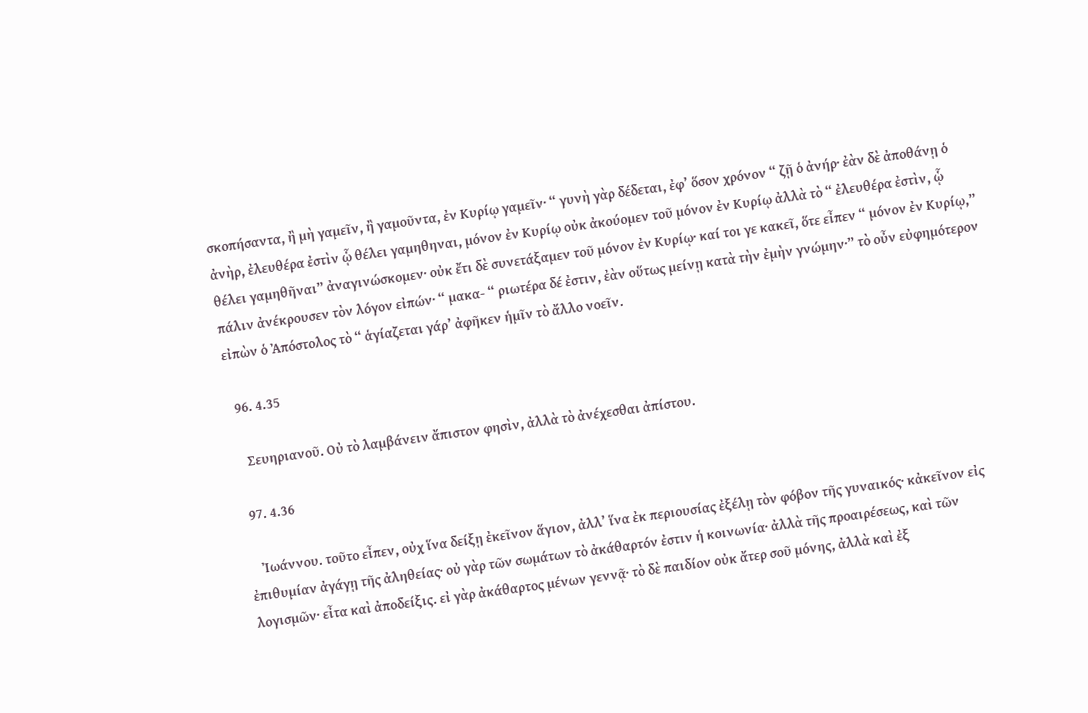σκοπήσαντα, ἢ μὴ γαμεῖν, ἢ γαμοῦντα, ἐν Κυρίῳ γαμεῖν· “ γυνὴ γὰρ δέδεται, ἐφ’ ὅσον χρόνον “ ζῇ ὁ ἀνήρ· ἐὰν δὲ ἀποθάνῃ ὁ ἀνὴρ, ἐλευθέρα ἐστὶν ᾧ θέλει γαμηθηναι, μόνον ἐν Κυρίῳ οὐκ ἀκούομεν τοῦ μόνον ἐν Κυρίῳ ἀλλὰ τὸ “ ἐλευθέρα ἐστὶν, ᾧ θέλει γαμηθῆναι” ἀναγινώσκομεν· οὐκ ἔτι δὲ συνετάξαμεν τοῦ μόνον ἐν Κυρίῳ· καί τοι γε κακεῖ, ὅτε εἶπεν “ μόνον ἐν Κυρίῳ,” πάλιν ἀνέκρουσεν τὸν λόγον εἰπών· “ μακα- “ ριωτέρα δέ ἐστιν, ἐὰν οὕτως μείνῃ κατὰ τὴν ἐμὴν γνώμην·” τὸ οὖν εὐφημότερον εἰπὼν ὁ Ἀπόστολος τὸ “ ἁγίαζεται γάρ’ ἀφῆκεν ἡμῖν τὸ ἄλλο νοεῖν.

  96. 4.35

    Σευηριανοῦ. Οὐ τὸ λαμβάνειν ἄπιστον φησὶν, ἀλλὰ τὸ ἀνέχεσθαι ἀπίστου.

  97. 4.36

    Ἰωάννου. τοῦτο εἶπεν, οὐχ ἵνα δείξῃ ἐκεῖνον ἅγιον, ἀλλ’ ἵνα ἐκ περιουσίας ἐξέλῃ τὸν φόβον τῆς γυναικός· κἀκεῖνον εἰς ἐπιθυμίαν ἀγάγῃ τῆς ἀληθείας· οὐ γὰρ τῶν σωμάτων τὸ ἀκάθαρτόν ἐστιν ἡ κοινωνία· ἀλλὰ τῆς προαιρέσεως, καὶ τῶν λογισμῶν· εἶτα καὶ ἀποδείξις. εἰ γὰρ ἀκάθαρτος μένων γεννᾷ· τὸ δὲ παιδίον οὐκ ἄτερ σοῦ μόνης, ἀλλὰ καὶ ἐξ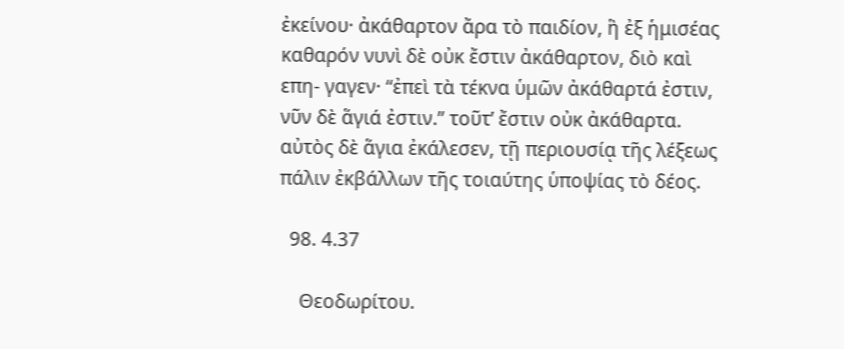ἐκείνου· ἀκάθαρτον ἄρα τὸ παιδίον, ἣ ἐξ ἡμισέας καθαρόν νυνὶ δὲ οὐκ ἔστιν ἀκάθαρτον, διὸ καὶ επη- γαγεν· “ἐπεὶ τὰ τέκνα ὑμῶν ἀκάθαρτά ἐστιν, νῦν δὲ ἅγιά ἐστιν.” τοῦτ’ ἔστιν οὐκ ἀκάθαρτα. αὐτὸς δὲ ἅγια ἐκάλεσεν, τῇ περιουσίᾳ τῆς λέξεως πάλιν ἐκβάλλων τῆς τοιαύτης ὑποψίας τὸ δέος.

  98. 4.37

    Θεοδωρίτου.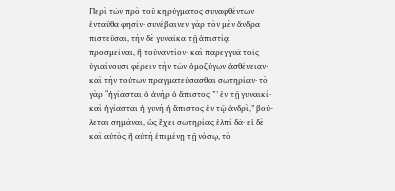Περὶ τῶν πρὸ τοῦ κηρύγματος συναφθέντων ἐνταῦθα φησίν· συνέβαινεν γὰρ τὸν μὲν ἄνδρα πιστεῦσαι, τὴν δὲ γυναῖκα τῇ ἀπιστίᾳ προσμεῖναι, ἣ τοὐναντίον· καὶ παρεγγυᾶ τοῖς ὑγιαίνουσι φέρειν τὴν τῶν ὁμοζύγων ἀσθένειαν· καὶ τὴν τούτων πραγματεύσασθαι σωτηρίαν· τὸ γὰρ “ἡγίασται ὁ ἀνὴρ ὁ ἄπιστος *’ ἐν τῇ γυναικί· καὶ ἡγίασται ἡ γυνὴ ἡ ἄπιστος ἐν τῷ ἀνδρὶ,” βού- λεται σημάναι, ὡς ἔχει σωτηρίας ἐλπί δᾶ· εἰ δὲ καὶ αὐτὸς ἢ αὐτὴ ἐπιμένῃ τῇ νόσῳ, τὸ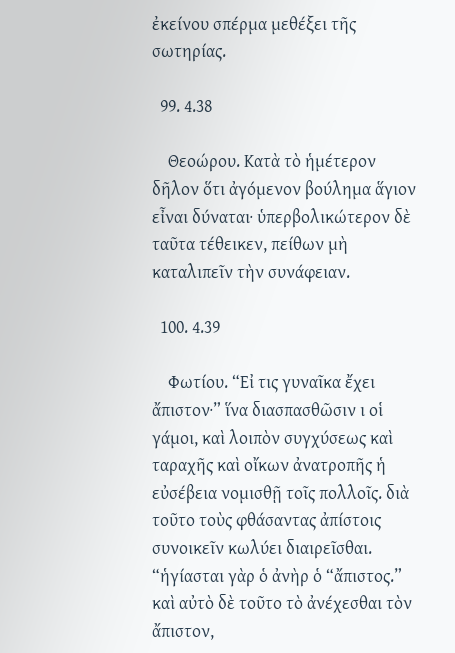ἐκείνου σπέρμα μεθέξει τῆς σωτηρίας.

  99. 4.38

    Θεοώρου. Κατὰ τὸ ἡμέτερον δῆλον ὅτι ἀγόμενον βούλημα ἅγιον εἶναι δύναται· ὑπερβολικώτερον δὲ ταῦτα τέθεικεν, πείθων μὴ καταλιπεῖν τὴν συνάφειαν.

  100. 4.39

    Φωτίου. “Εἰ τις γυναῖκα ἔχει ἄπιστον·” ἵνα διασπασθῶσιν ι οἱ γάμοι, καὶ λοιπὸν συγχύσεως καὶ ταραχῆς καὶ οἴκων ἀνατροπῆς ἡ εὐσέβεια νομισθῇ τοῖς πολλοῖς. διὰ τοῦτο τοὺς φθάσαντας ἀπίστοις συνοικεῖν κωλύει διαιρεῖσθαι. “ἡγίασται γὰρ ὁ ἀνὴρ ὁ “ἄπιστος.” καὶ αὐτὸ δὲ τοῦτο τὸ ἀνέχεσθαι τὸν ἄπιστον,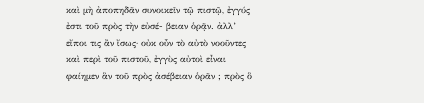καὶ μὴ ἀποπηδᾶν συνοικεῖν τῷ πιστῷ, ἐγγύς ἐστι τοῦ πρὸς τὴν εὐσέ- βειαν ὁρᾷν. ἀλλ’ εἴποι τις ἂν ἴσως· οὐκ οὖν τὸ αὐτὸ νοοῦντες καὶ περὶ τοῦ πιστοῦ, ἐγγὺς αὐτοὶ εἶναι φαίημεν ἃν τοῦ πρὸς ἀσέβειαν ὁρᾶν ; πρὸς ὃ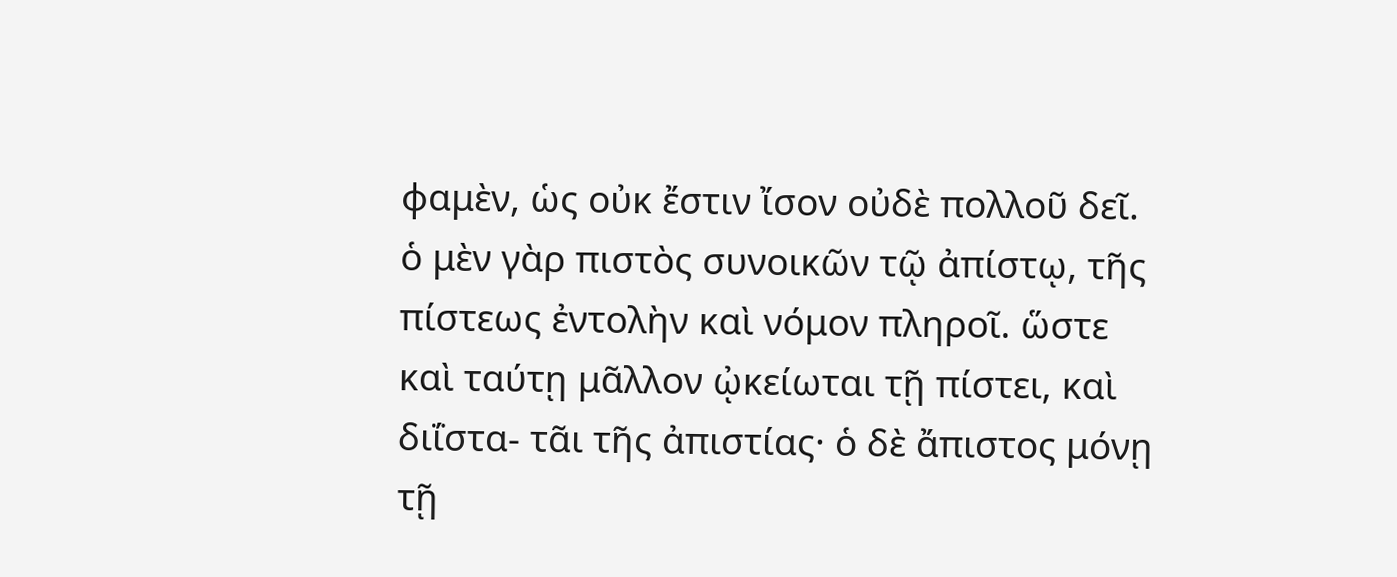φαμὲν, ὡς οὐκ ἔστιν ἴσον οὐδὲ πολλοῦ δεῖ. ὁ μὲν γὰρ πιστὸς συνοικῶν τῷ ἀπίστῳ, τῆς πίστεως ἐντολὴν καὶ νόμον πληροῖ. ὥστε καὶ ταύτῃ μᾶλλον ᾠκείωται τῇ πίστει, καὶ διΐστα- τᾶι τῆς ἀπιστίας· ὁ δὲ ἄπιστος μόνῃ τῇ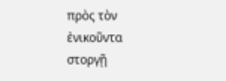πρὸς τὸν ἐνικοῦντα στοργῇ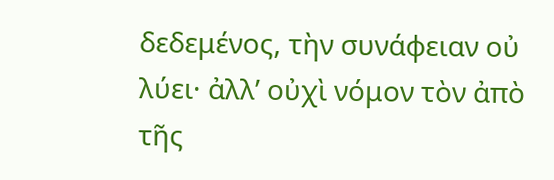δεδεμένος, τὴν συνάφειαν οὐ λύει· ἀλλ’ οὐχὶ νόμον τὸν ἀπὸ τῆς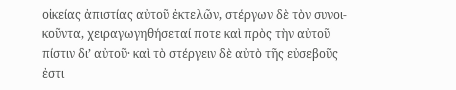οἰκείας ἀπιστίας αὐτοῦ ἐκτελῶν, στέργων δὲ τὸν συνοι- κοῦντα, χειραγωγηθήσεταί ποτε καὶ πρὸς τὴν αὐτοῦ πίστιν δι’ αὐτοῦ· καὶ τὸ στέργειν δὲ αὐτὸ τῆς εὐσεβοῦς ἐστι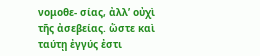νομοθε- σίας, ἀλλ’ οὐχὶ τῆς ἀσεβείας. ὥστε καὶ ταύτῃ ἐγγύς ἐστι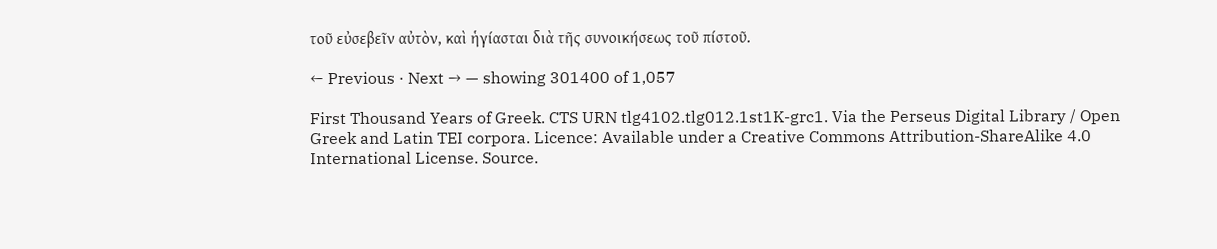τοῦ εὐσεβεῖν αὐτὸν, καὶ ἡγίασται διὰ τῆς συνοικήσεως τοῦ πίστοῦ.

← Previous · Next → — showing 301400 of 1,057

First Thousand Years of Greek. CTS URN tlg4102.tlg012.1st1K-grc1. Via the Perseus Digital Library / Open Greek and Latin TEI corpora. Licence: Available under a Creative Commons Attribution-ShareAlike 4.0 International License. Source.